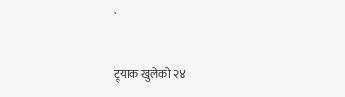`

ट्र्याक खुलेको २४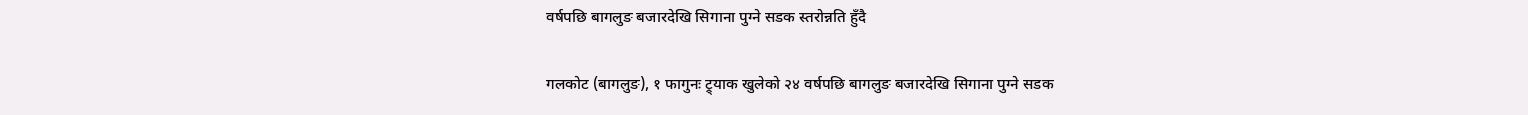वर्षपछि बागलुङ बजारदेखि सिगाना पुग्ने सडक स्तरोन्नति हुँदै

गलकोट (बागलुङ), १ फागुनः ट्र्याक खुलेको २४ वर्षपछि बागलुङ बजारदेखि सिगाना पुग्ने सडक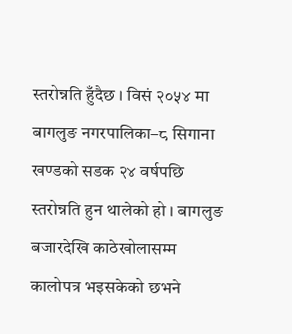स्तरोन्नति हुँदैछ । विसं २०५४ मा बागलुङ नगरपालिका–८ सिगाना खण्डको सडक २४ वर्षपछि स्तरोन्नति हुन थालेको हो । बागलुङ बजारदेखि काठेखोलासम्म कालोपत्र भइसकेको छभने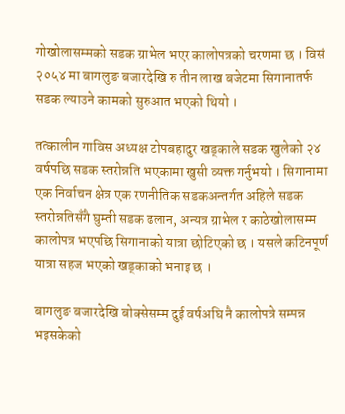गोखोलासम्मको सडक ग्राभेल भएर कालोपत्रको चरणमा छ । विसं २०५४ मा बागलुङ बजारदेखि रु तीन लाख बजेटमा सिगानातर्फ सडक ल्याउने कामको सुरुआत भएको थियो ।

तत्कालीन गाविस अध्यक्ष टोपबहादुर खड्काले सडक खुलेको २४ वर्षपछि सडक स्तरोन्नति भएकामा खुसी व्यक्त गर्नुभयो । सिगानामा एक निर्वाचन क्षेत्र एक रणनीतिक सडकअन्तर्गत अहिले सडक स्तरोन्नतिसँगै घुम्ती सडक ढलान, अन्यत्र ग्राभेल र काठेखोलासम्म कालोपत्र भएपछि सिगानाको यात्रा छोटिएको छ । यसले कटिनपूर्ण यात्रा सहज भएको खड्काको भनाइ छ ।

बागलुङ बजारदेखि बोक्सेसम्म दुई वर्षअघि नै कालोपत्रे सम्पन्न भइसकेको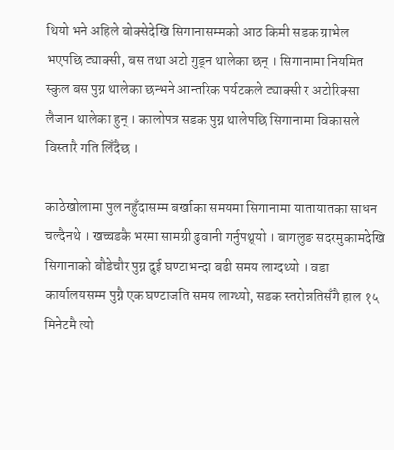थियो भने अहिले बोक्सेदेखि सिगानासम्मको आठ किमी सडक ग्राभेल भएपछि ट्याक्सी, बस तथा अटो गुड्न थालेका छन् । सिगानामा नियमित स्कुल बस पुग्न थालेका छन्भने आन्तरिक पर्यटकले ट्याक्सी र अटोरिक्सा लैजान थालेका हुन् । कालोपत्र सडक पुग्न थालेपछि सिगानामा विकासले विस्तारै गति लिँदैछ ।

काठेखोलामा पुल नहुँदासम्म बर्खाका समयमा सिगानामा यातायातका साधन चल्दैनथे । खच्चडकै भरमा सामग्री ढुवानी गर्नुपथ्र्यो । बागलुङ सदरमुकामदेखि सिगानाको बौडेचौर पुग्न दुई घण्टाभन्दा बढी समय लाग्दथ्यो । वडा कार्यालयसम्म पुग्नै एक घण्टाजति समय लाग्थ्यो, सडक स्तरोन्नतिसँगै हाल १५ मिनेटमै त्यो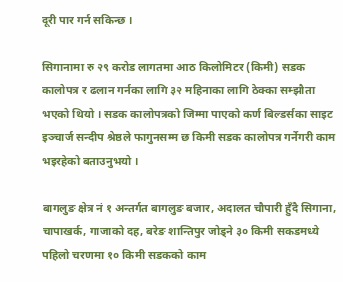दूरी पार गर्न सकिन्छ ।

सिगानामा रु २९ करोड लागतमा आठ किलोमिटर (किमी) सडक कालोपत्र र ढलान गर्नका लागि ३२ महिनाका लागि ठेक्का सम्झौता भएको थियो । सडक कालोपत्रको जिम्मा पाएको कर्ण बिल्डर्सका साइट इञ्चार्ज सन्दीप श्रेष्ठले फागुनसम्म छ किमी सडक कालोपत्र गर्नेगरी काम भइरहेको बताउनुभयो ।

बागलुङ क्षेत्र नं १ अन्तर्गत बागलुङ बजार, अदालत चौपारी हुँदै सिगाना, चापाखर्क, गाजाको दह, बरेङ शान्तिपुर जोड्ने ३० किमी सकडमध्ये पहिलो चरणमा १० किमी सडकको काम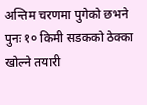अन्तिम चरणमा पुगेको छभने पुनः १० किमी सडकको ठेक्का खोल्ने तयारी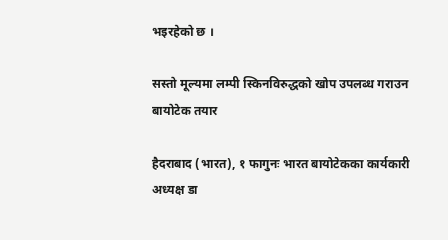भइरहेको छ ।

सस्तो मूल्यमा लम्पी स्किनविरुद्धको खोप उपलब्ध गराउन बायोटेक तयार

हैदराबाद (भारत), १ फागुनः भारत बायोटेकका कार्यकारी अध्यक्ष डा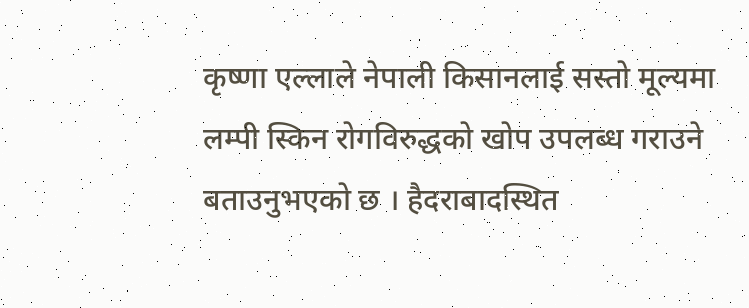कृष्णा एल्लाले नेपाली किसानलाई सस्तो मूल्यमा लम्पी स्किन रोगविरुद्धको खोप उपलब्ध गराउने बताउनुभएको छ । हैदराबादस्थित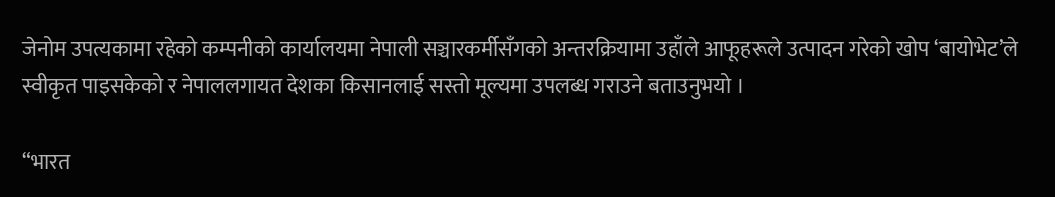जेनोम उपत्यकामा रहेको कम्पनीको कार्यालयमा नेपाली सञ्चारकर्मीसँगको अन्तरक्रियामा उहाँले आफूहरूले उत्पादन गरेको खोप ‘बायोभेट’ले स्वीकृत पाइसकेको र नेपाललगायत देशका किसानलाई सस्तो मूल्यमा उपलब्ध गराउने बताउनुभयो ।

“भारत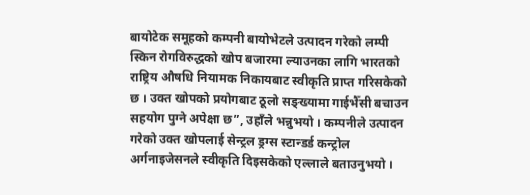बायोटेक समूहको कम्पनी बायोभेटले उत्पादन गरेको लम्पी स्किन रोगविरुद्धको खोप बजारमा ल्याउनका लागि भारतको राष्ट्रिय औषधि नियामक निकायबाट स्वीकृति प्राप्त गरिसकेको छ । उक्त खोपको प्रयोगबाट ठूलो सङ्ख्यामा गाईभैँसी बचाउन सहयोग पुग्ने अपेक्षा छ”, उहाँले भन्नुभयो । कम्पनीले उत्पादन गरेको उक्त खोपलाई सेन्ट्रल ड्रग्स स्टान्डर्ड कन्ट्रोल अर्गनाइजेसनले स्वीकृति दिइसकेको एल्लाले बताउनुभयो ।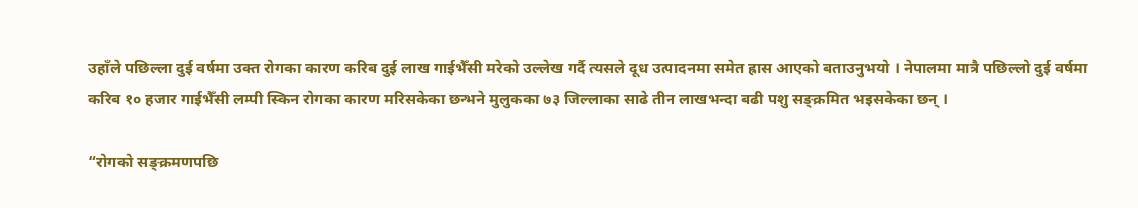उहाँले पछिल्ला दुई वर्षमा उक्त रोगका कारण करिब दुई लाख गाईभैँसी मरेको उल्लेख गर्दै त्यसले दूध उत्पादनमा समेत ह्रास आएको बताउनुभयो । नेपालमा मात्रै पछिल्लो दुई वर्षमा करिब १० हजार गाईभैँसी लम्पी स्किन रोगका कारण मरिसकेका छन्भने मुलुकका ७३ जिल्लाका साढे तीन लाखभन्दा बढी पशु सङ्क्रमित भइसकेका छन् ।

“रोगको सङ्क्रमणपछि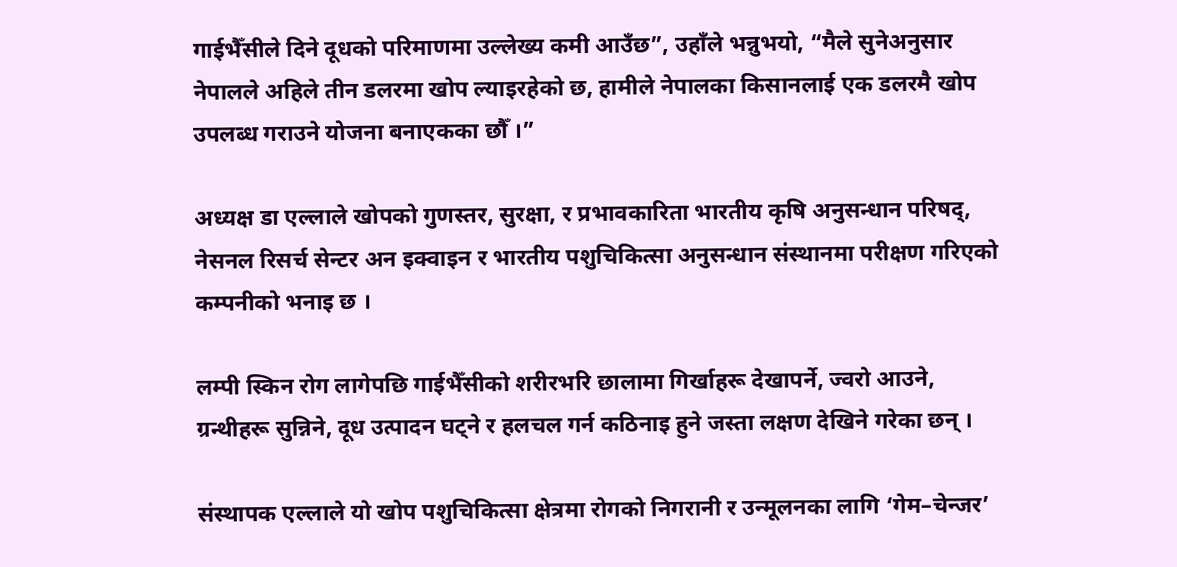गाईभैँसीले दिने दूधको परिमाणमा उल्लेख्य कमी आउँछ”, उहाँले भन्नुभयो, “मैले सुनेअनुसार नेपालले अहिले तीन डलरमा खोप ल्याइरहेको छ, हामीले नेपालका किसानलाई एक डलरमै खोप उपलब्ध गराउने योजना बनाएकका छौँ ।”

अध्यक्ष डा एल्लाले खोपको गुणस्तर, सुरक्षा, र प्रभावकारिता भारतीय कृषि अनुसन्धान परिषद्, नेसनल रिसर्च सेन्टर अन इक्वाइन र भारतीय पशुचिकित्सा अनुसन्धान संस्थानमा परीक्षण गरिएको कम्पनीको भनाइ छ ।

लम्पी स्किन रोग लागेपछि गाईभैँसीको शरीरभरि छालामा गिर्खाहरू देखापर्ने, ज्वरो आउने, ग्रन्थीहरू सुन्निने, दूध उत्पादन घट्ने र हलचल गर्न कठिनाइ हुने जस्ता लक्षण देखिने गरेका छन् ।

संस्थापक एल्लाले यो खोप पशुचिकित्सा क्षेत्रमा रोगको निगरानी र उन्मूलनका लागि ‘गेम–चेन्जर’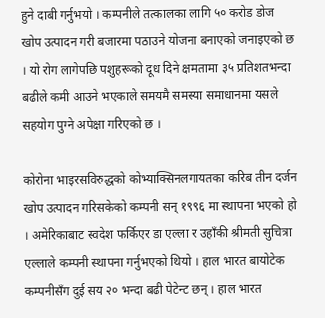हुने दाबी गर्नुभयो । कम्पनीले तत्कालका लागि ५० करोड डोज खोप उत्पादन गरी बजारमा पठाउने योजना बनाएको जनाइएको छ । यो रोग लागेपछि पशुहरूको दूध दिने क्षमतामा ३५ प्रतिशतभन्दा बढीले कमी आउने भएकाले समयमै समस्या समाधानमा यसले सहयोग पुग्ने अपेक्षा गरिएको छ ।

कोरोना भाइरसविरुद्धको कोभ्याक्सिनलगायतका करिब तीन दर्जन खोप उत्पादन गरिसकेको कम्पनी सन् १९९६ मा स्थापना भएको हो । अमेरिकाबाट स्वदेश फर्किएर डा एल्ला र उहाँकी श्रीमती सुचित्रा एल्लाले कम्पनी स्थापना गर्नुभएको थियो । हाल भारत बायोटेक कम्पनीसँग दुई सय २० भन्दा बढी पेटेन्ट छन् । हाल भारत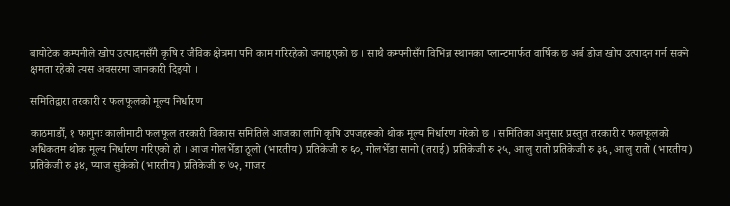बायोटेक कम्पनीले खोप उत्पादनसँगै कृषि र जैविक क्षेत्रमा पनि काम गरिरहेको जनाइएको छ । साथै कम्पनीसँग विभिन्न स्थानका प्लान्टमार्फत वार्षिक छ अर्ब डोज खोप उत्पादन गर्न सक्ने क्षमता रहेको त्यस अवसरमा जानकारी दिइयो ।

समितिद्वारा तरकारी र फलफूलको मूल्य निर्धारण

काठमाडौँ, १ फागुनः कालीमाटी फलफूल तरकारी विकास समितिले आजका लागि कृषि उपजहरूको थोक मूल्य निर्धारण गरेको छ । समितिका अनुसार प्रस्तुत तरकारी र फलफूलको अधिकतम थोक मूल्य निर्धारण गरिएको हो । आज गोलभेँडा ठूलो (भारतीय) प्रतिकेजी रु ६०, गोलभेँडा सानो (तराई) प्रतिकेजी रु २५, आलु रातो प्रतिकेजी रु ३६, आलु रातो (भारतीय) प्रतिकेजी रु ३४, प्याज सुकेको (भारतीय) प्रतिकेजी रु ७२, गाजर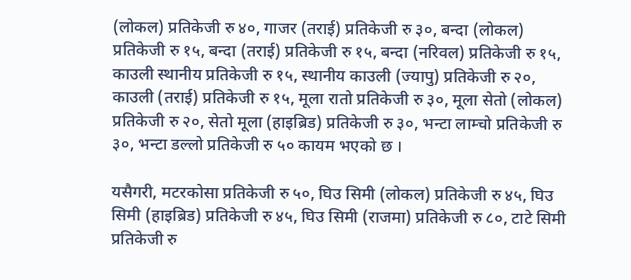(लोकल) प्रतिकेजी रु ४०, गाजर (तराई) प्रतिकेजी रु ३०, बन्दा (लोकल) प्रतिकेजी रु १५, बन्दा (तराई) प्रतिकेजी रु १५, बन्दा (नरिवल) प्रतिकेजी रु १५, काउली स्थानीय प्रतिकेजी रु १५, स्थानीय काउली (ज्यापु) प्रतिकेजी रु २०, काउली (तराई) प्रतिकेजी रु १५, मूला रातो प्रतिकेजी रु ३०, मूला सेतो (लोकल) प्रतिकेजी रु २०, सेतो मूला (हाइब्रिड) प्रतिकेजी रु ३०, भन्टा लाम्चो प्रतिकेजी रु ३०, भन्टा डल्लो प्रतिकेजी रु ५० कायम भएको छ ।

यसैगरी, मटरकोसा प्रतिकेजी रु ५०, घिउ सिमी (लोकल) प्रतिकेजी रु ४५, घिउ सिमी (हाइब्रिड) प्रतिकेजी रु ४५, घिउ सिमी (राजमा) प्रतिकेजी रु ८०, टाटे सिमी प्रतिकेजी रु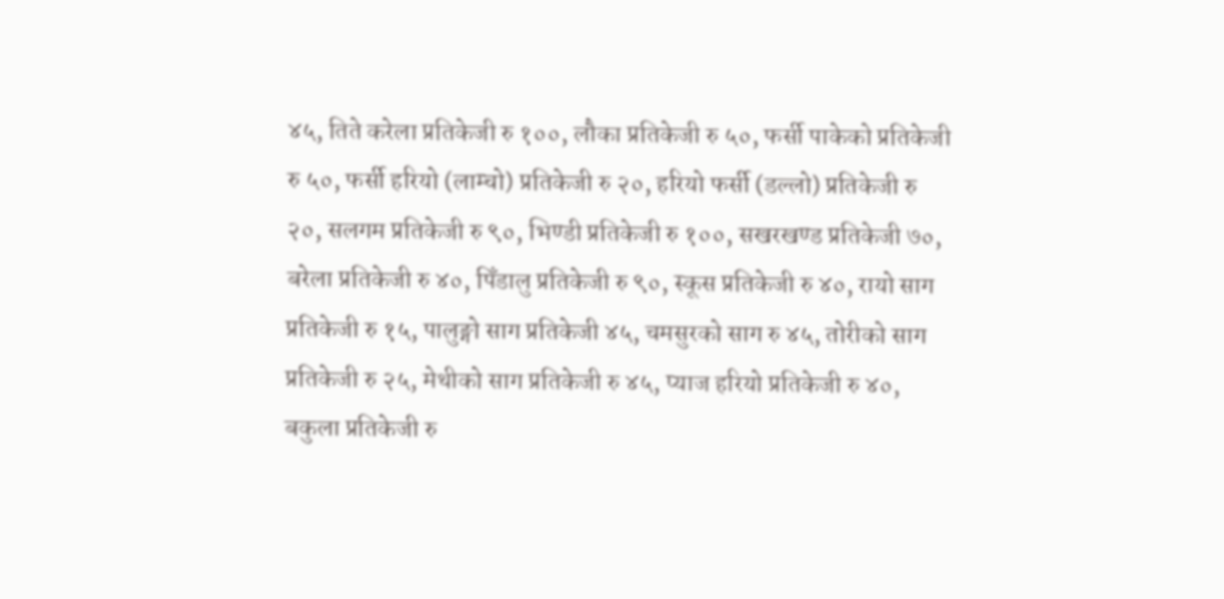४५, तिते करेला प्रतिकेजी रु १००, लौका प्रतिकेजी रु ५०, फर्सी पाकेको प्रतिकेजी रु ५०, फर्सी हरियो (लाम्चो) प्रतिकेजी रु २०, हरियो फर्सी (डल्लो) प्रतिकेजी रु २०, सलगम प्रतिकेजी रु ९०, भिण्डी प्रतिकेजी रु १००, सखरखण्ड प्रतिकेजी ७०, बरेला प्रतिकेजी रु ४०, पिँडालु प्रतिकेजी रु ९०, स्कूस प्रतिकेजी रु ४०, रायो साग प्रतिकेजी रु १५, पालुङ्गो साग प्रतिकेजी ४५, चमसुरको साग रु ४५, तोरीको साग प्रतिकेजी रु २५, मेथीको साग प्रतिकेजी रु ४५, प्याज हरियो प्रतिकेजी रु ४०, बकुला प्रतिकेजी रु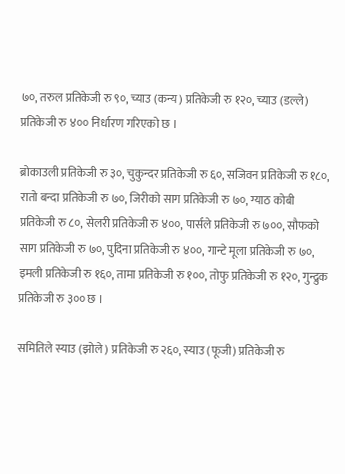७०, तरुल प्रतिकेजी रु ९०, च्याउ (कन्य) प्रतिकेजी रु १२०, च्याउ (डल्ले) प्रतिकेजी रु ४०० निर्धारण गरिएको छ ।

ब्रोकाउली प्रतिकेजी रु ३०, चुकुन्दर प्रतिकेजी रु ६०, सजिवन प्रतिकेजी रु १८०, रातो बन्दा प्रतिकेजी रु ७०, जिरीको साग प्रतिकेजी रु ७०, ग्याठ कोबी प्रतिकेजी रु ८०, सेलरी प्रतिकेजी रु ४००, पार्सले प्रतिकेजी रु ७००, सौफको साग प्रतिकेजी रु ७०, पुदिना प्रतिकेजी रु ४००, गान्टे मूला प्रतिकेजी रु ७०, इमली प्रतिकेजी रु १६०, तामा प्रतिकेजी रु १००, तोफु प्रतिकेजी रु १२०, गुन्द्रुक प्रतिकेजी रु ३०० छ ।

समितिले स्याउ (झोले) प्रतिकेजी रु २६०, स्याउ (फूजी) प्रतिकेजी रु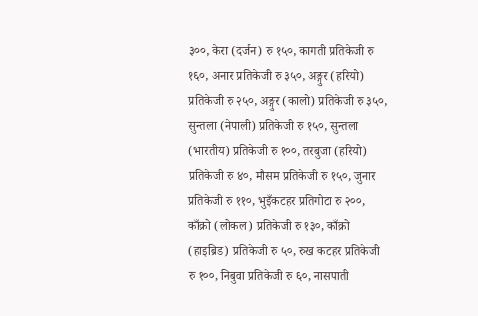३००, केरा (दर्जन) रु १५०, कागती प्रतिकेजी रु १६०, अनार प्रतिकेजी रु ३५०, अङ्गुर (हरियो) प्रतिकेजी रु २५०, अङ्गुर (कालो) प्रतिकेजी रु ३५०, सुन्तला (नेपाली) प्रतिकेजी रु १५०, सुन्तला (भारतीय) प्रतिकेजी रु १००, तरबुजा (हरियो) प्रतिकेजी रु ४०, मौसम प्रतिकेजी रु १५०, जुनार प्रतिकेजी रु ११०, भुइँकटहर प्रतिगोटा रु २००, काँक्रो (लोकल) प्रतिकेजी रु १३०, काँक्रो (हाइब्रिड) प्रतिकेजी रु ५०, रुख कटहर प्रतिकेजी रु १००, निबुवा प्रतिकेजी रु ६०, नासपाती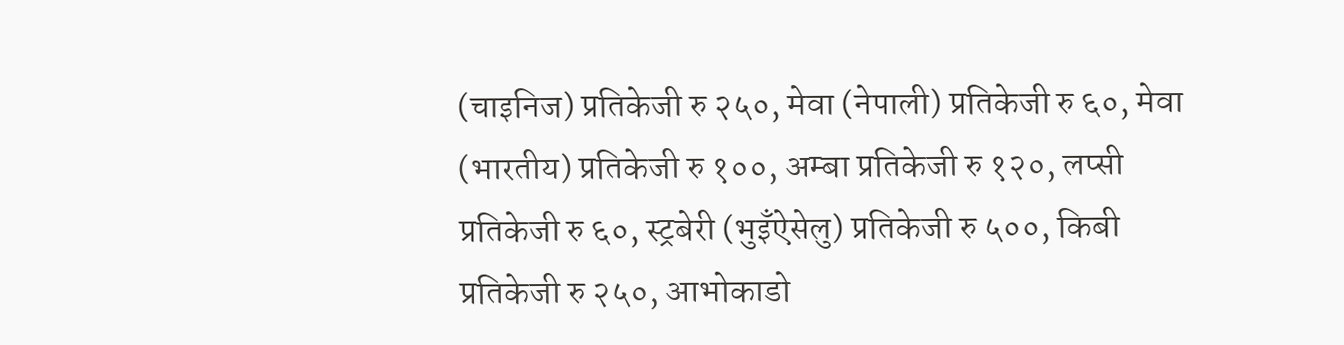(चाइनिज) प्रतिकेजी रु २५०, मेवा (नेपाली) प्रतिकेजी रु ६०, मेवा (भारतीय) प्रतिकेजी रु १००, अम्बा प्रतिकेजी रु १२०, लप्सी प्रतिकेजी रु ६०, स्ट्रबेरी (भुइँऐसेलु) प्रतिकेजी रु ५००, किबी प्रतिकेजी रु २५०, आभोकाडो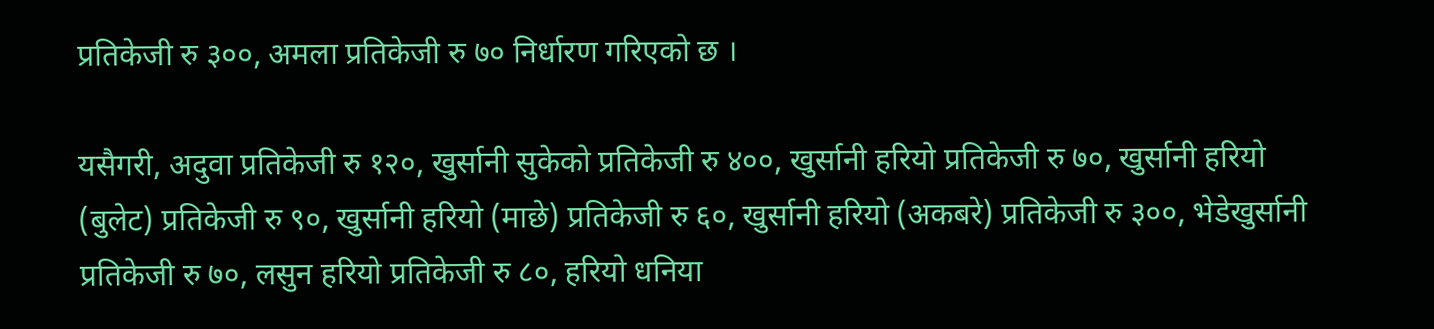प्रतिकेजी रु ३००, अमला प्रतिकेजी रु ७० निर्धारण गरिएको छ ।

यसैगरी, अदुवा प्रतिकेजी रु १२०, खुर्सानी सुकेको प्रतिकेजी रु ४००, खुर्सानी हरियो प्रतिकेजी रु ७०, खुर्सानी हरियो (बुलेट) प्रतिकेजी रु ९०, खुर्सानी हरियो (माछे) प्रतिकेजी रु ६०, खुर्सानी हरियो (अकबरे) प्रतिकेजी रु ३००, भेडेखुर्सानी प्रतिकेजी रु ७०, लसुन हरियो प्रतिकेजी रु ८०, हरियो धनिया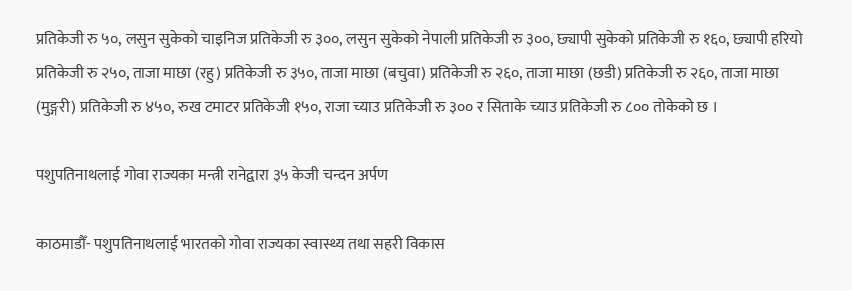प्रतिकेजी रु ५०, लसुन सुकेको चाइनिज प्रतिकेजी रु ३००, लसुन सुकेको नेपाली प्रतिकेजी रु ३००, छ्यापी सुकेको प्रतिकेजी रु १६०, छ्यापी हरियो प्रतिकेजी रु २५०, ताजा माछा (रहु) प्रतिकेजी रु ३५०, ताजा माछा (बचुवा) प्रतिकेजी रु २६०, ताजा माछा (छडी) प्रतिकेजी रु २६०, ताजा माछा (मुङ्गरी) प्रतिकेजी रु ४५०, रुख टमाटर प्रतिकेजी १५०, राजा च्याउ प्रतिकेजी रु ३०० र सिताके च्याउ प्रतिकेजी रु ८०० तोकेको छ ।

पशुपतिनाथलाई गोवा राज्यका मन्त्री रानेद्वारा ३५ केजी चन्दन अर्पण

काठमाडौँ- पशुपतिनाथलाई भारतको गोवा राज्यका स्वास्थ्य तथा सहरी विकास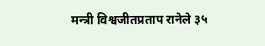मन्त्री विश्वजीतप्रताप रानेले ३५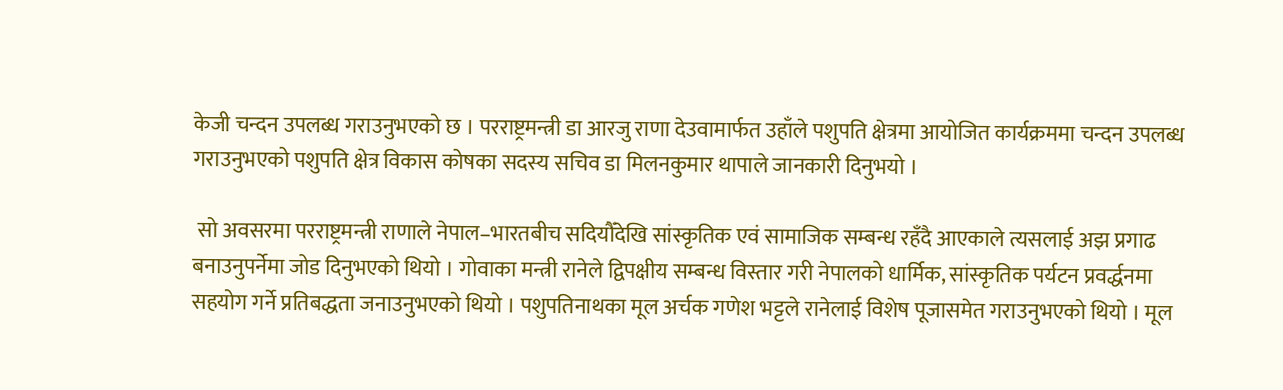केजी चन्दन उपलब्ध गराउनुभएको छ । परराष्ट्रमन्त्री डा आरजु राणा देउवामार्फत उहाँले पशुपति क्षेत्रमा आयोजित कार्यक्रममा चन्दन उपलब्ध गराउनुभएको पशुपति क्षेत्र विकास कोषका सदस्य सचिव डा मिलनकुमार थापाले जानकारी दिनुभयो ।

 सो अवसरमा परराष्ट्रमन्त्री राणाले नेपाल–भारतबीच सदियौँदेखि सांस्कृतिक एवं सामाजिक सम्बन्ध रहँदै आएकाले त्यसलाई अझ प्रगाढ बनाउनुपर्नेमा जोड दिनुभएको थियो । गोवाका मन्त्री रानेले द्विपक्षीय सम्बन्ध विस्तार गरी नेपालको धार्मिक, सांस्कृतिक पर्यटन प्रवर्द्धनमा सहयोग गर्ने प्रतिबद्धता जनाउनुभएको थियो । पशुपतिनाथका मूल अर्चक गणेश भट्टले रानेलाई विशेष पूजासमेत गराउनुभएको थियो । मूल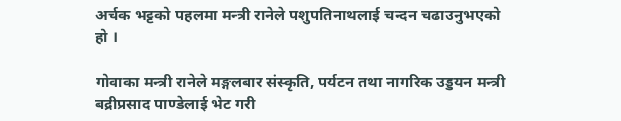अर्चक भट्टको पहलमा मन्त्री रानेले पशुपतिनाथलाई चन्दन चढाउनुभएको हो ।

गोवाका मन्त्री रानेले मङ्गलबार संस्कृति, पर्यटन तथा नागरिक उड्डयन मन्त्री बद्रीप्रसाद पाण्डेलाई भेट गरी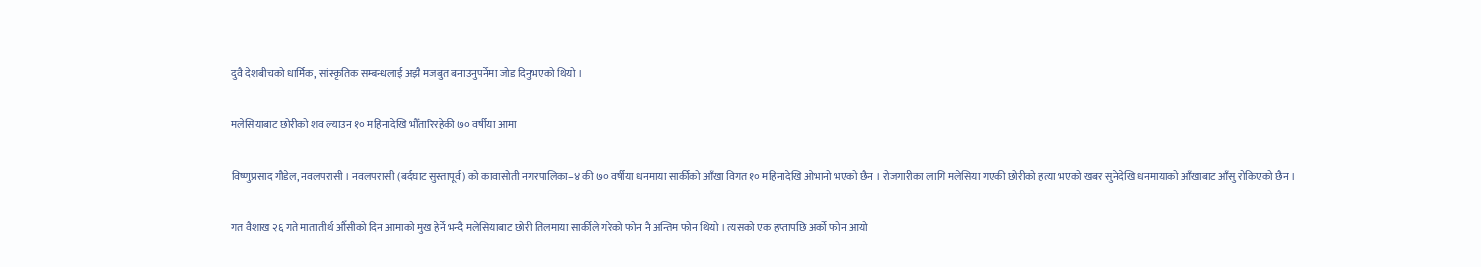दुवै देशबीचको धार्मिक, सांस्कृतिक सम्बन्धलाई अझै मजबुत बनाउनुपर्नेमा जोड दिनुभएको थियो ।

मलेसियाबाट छोरीको शव ल्याउन १० महिनादेखि भौँतारिरहेकी ७० वर्षीया आमा

विष्णुप्रसाद गौडेल, नवलपरासी । नवलपरासी (बर्दघाट सुस्तापूर्व) को कावासोती नगरपालिका–४ की ७० वर्षीया धनमाया सार्कीको आँखा विगत १० महिनादेखि ओभानो भएको छैन । रोजगारीका लागि मलेसिया गएकी छोरीको हत्या भएको खबर सुनेदेखि धनमायाको आँखाबाट आँसु रोकिएको छैन ।

गत वैशाख २६ गते मातातीर्थ औँसीको दिन आमाको मुख हेर्ने भन्दै मलेसियाबाट छोरी तिलमाया सार्कीले गरेको फोन नै अन्तिम फोन थियो । त्यसको एक हप्तापछि अर्को फोन आयो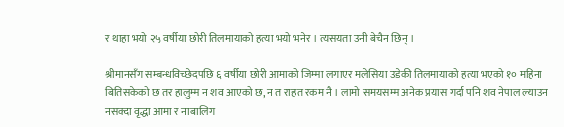र थाहा भयो २५ वर्षीया छोरी तिलमायाको हत्या भयो भनेर । त्यसयता उनी बेचैन छिन् ।

श्रीमानसँग सम्बन्धविच्छेदपछि ६ वर्षीया छोरी आमाको जिम्मा लगाएर मलेसिया उडेकी तिलमायाको हत्या भएको १० महिना बितिसकेको छ तर हालुम्म न शव आएको छ, न त राहत रकम नै । लामो समयसम्म अनेक प्रयास गर्दा पनि शव नेपाल ल्याउन नसक्दा वृद्धा आमा र नाबालिग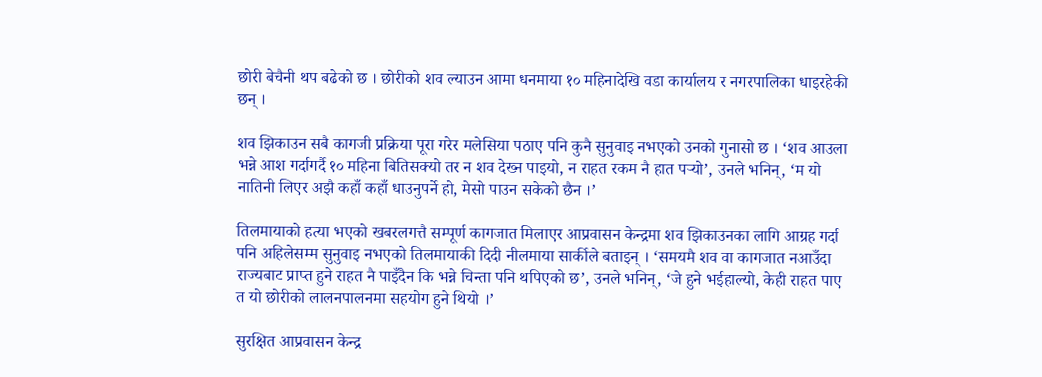छोरी बेचैनी थप बढेको छ । छोरीको शव ल्याउन आमा धनमाया १० महिनादेखि वडा कार्यालय र नगरपालिका धाइरहेकी छन् ।

शव झिकाउन सबै कागजी प्रक्रिया पूरा गरेर मलेसिया पठाए पनि कुनै सुनुवाइ नभएको उनको गुनासो छ । ‘शव आउला भन्ने आश गर्दागर्दै १० महिना बितिसक्यो तर न शव देख्न पाइयो, न राहत रकम नै हात पर्‍यो’, उनले भनिन्, ‘म यो नातिनी लिएर अझै कहाँ कहाँ धाउनुपर्ने हो, मेसो पाउन सकेको छैन ।’

तिलमायाको हत्या भएको खबरलगत्तै सम्पूर्ण कागजात मिलाएर आप्रवासन केन्द्रमा शव झिकाउनका लागि आग्रह गर्दा पनि अहिलेसम्म सुनुवाइ नभएको तिलमायाकी दिदी नीलमाया सार्कीले बताइन् । ‘समयमै शव वा कागजात नआउँदा राज्यबाट प्राप्त हुने राहत नै पाइँदैन कि भन्ने चिन्ता पनि थपिएको छ’, उनले भनिन्, ‘जे हुने भईहाल्यो, केही राहत पाए त यो छोरीको लालनपालनमा सहयोग हुने थियो ।’

सुरक्षित आप्रवासन केन्द्र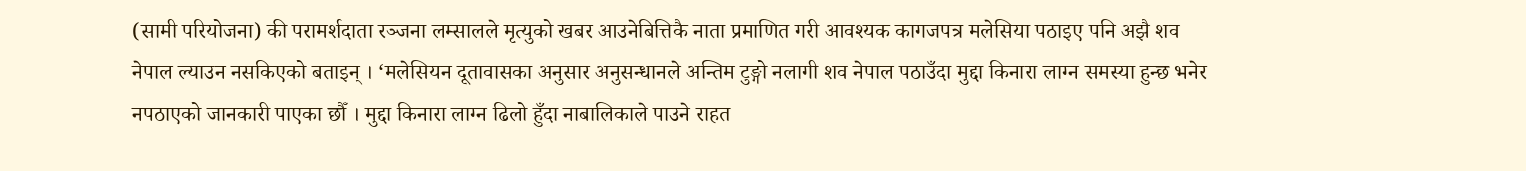(सामी परियोजना) की परामर्शदाता रञ्जना लम्सालले मृत्युको खबर आउनेबित्तिकै नाता प्रमाणित गरी आवश्यक कागजपत्र मलेसिया पठाइए पनि अझै शव नेपाल ल्याउन नसकिएको बताइन् । ‘मलेसियन दूतावासका अनुसार अनुसन्धानले अन्तिम टुङ्गो नलागी शव नेपाल पठाउँदा मुद्दा किनारा लाग्न समस्या हुन्छ भनेर नपठाएको जानकारी पाएका छौँ । मुद्दा किनारा लाग्न ढिलो हुँदा नाबालिकाले पाउने राहत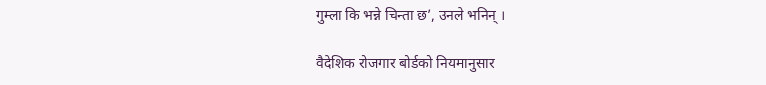गुम्ला कि भन्ने चिन्ता छ’, उनले भनिन् ।

वैदेशिक रोजगार बोर्डको नियमानुसार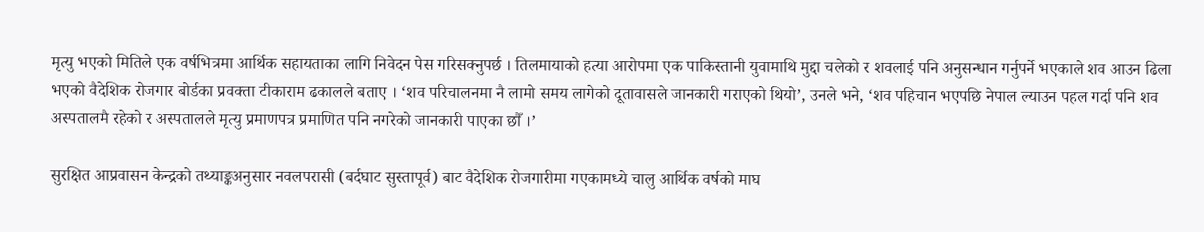मृत्यु भएको मितिले एक वर्षभित्रमा आर्थिक सहायताका लागि निवेदन पेस गरिसक्नुपर्छ । तिलमायाको हत्या आरोपमा एक पाकिस्तानी युवामाथि मुद्दा चलेको र शवलाई पनि अनुसन्धान गर्नुपर्ने भएकाले शव आउन ढिला भएको वैदेशिक रोजगार बोर्डका प्रवक्ता टीकाराम ढकालले बताए । ‘शव परिचालनमा नै लामो समय लागेको दूतावासले जानकारी गराएको थियो’, उनले भने, ‘शव पहिचान भएपछि नेपाल ल्याउन पहल गर्दा पनि शव अस्पतालमै रहेको र अस्पतालले मृत्यु प्रमाणपत्र प्रमाणित पनि नगरेको जानकारी पाएका छौँ ।’

सुरक्षित आप्रवासन केन्द्रको तथ्याङ्कअनुसार नवलपरासी (बर्दघाट सुस्तापूर्व) बाट वैदेशिक रोजगारीमा गएकामध्ये चालु आर्थिक वर्षको माघ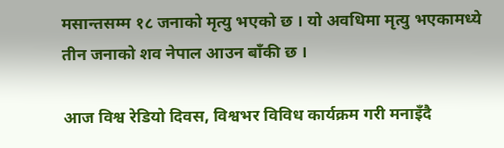मसान्तसम्म १८ जनाको मृत्यु भएको छ । यो अवधिमा मृत्यु भएकामध्ये तीन जनाको शव नेपाल आउन बाँकी छ ।

आज विश्व रेडियो दिवस, विश्वभर विविध कार्यक्रम गरी मनाइँदै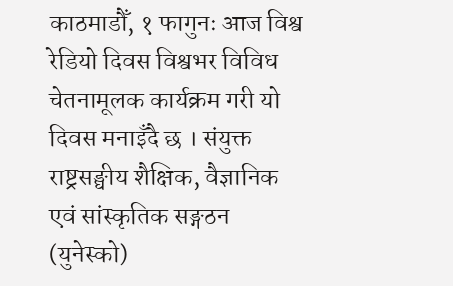काठमाडौँ, १ फागुनः आज विश्व रेडियो दिवस विश्वभर विविध चेतनामूलक कार्यक्रम गरी यो दिवस मनाइँदै छ । संयुक्त राष्ट्रसङ्घीय शैक्षिक, वैज्ञानिक एवं सांस्कृतिक सङ्गठन (युनेस्को)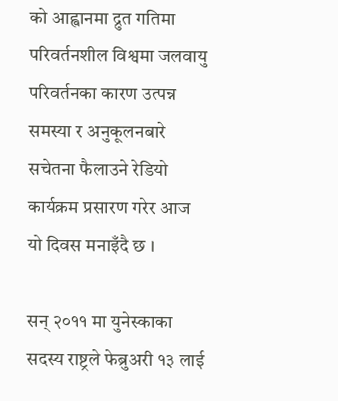को आह्वानमा द्रुत गतिमा परिवर्तनशील विश्वमा जलवायु परिवर्तनका कारण उत्पन्न समस्या र अनुकूलनबारे सचेतना फैलाउने रेडियो कार्यक्रम प्रसारण गरेर आज यो दिवस मनाइँदै छ ।

सन् २०११ मा युनेस्काका सदस्य राष्ट्रले फेब्रुअरी १३ लाई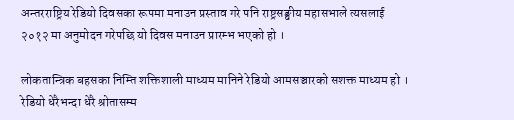अन्तरराष्ट्रिय रेडियो दिवसका रूपमा मनाउन प्रस्ताव गरे पनि राष्ट्रसङ्घीय महासभाले त्यसलाई २०१२ मा अनुमोदन गरेपछि यो दिवस मनाउन प्रारम्भ भएको हो ।

लोकतान्त्रिक बहसका निम्ति शक्तिशाली माध्यम मानिने रेडियो आमसञ्चारको सशक्त माध्यम हो । रेडियो धेरैभन्दा धेरै श्रोतासम्म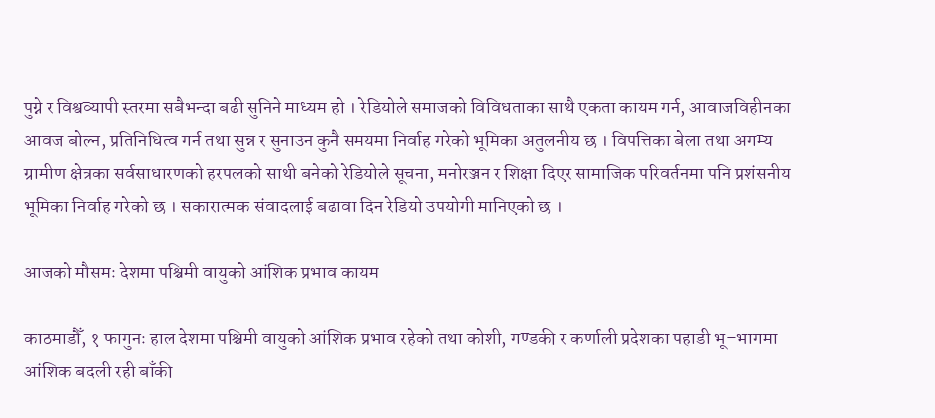पुग्ने र विश्वव्यापी स्तरमा सबैभन्दा बढी सुनिने माध्यम हो । रेडियोले समाजको विविधताका साथै एकता कायम गर्न, आवाजविहीनका आवज बोल्न, प्रतिनिधित्व गर्न तथा सुन्न र सुनाउन कुनै समयमा निर्वाह गरेको भूमिका अतुलनीय छ । विपत्तिका बेला तथा अगम्य ग्रामीण क्षेत्रका सर्वसाधारणको हरपलको साथी बनेको रेडियोले सूचना, मनोरञ्जन र शिक्षा दिएर सामाजिक परिवर्तनमा पनि प्रशंसनीय भूमिका निर्वाह गरेको छ । सकारात्मक संवादलाई बढावा दिन रेडियो उपयोगी मानिएको छ ।

आजको मौसमः देशमा पश्चिमी वायुको आंशिक प्रभाव कायम

काठमाडौँ, १ फागुनः हाल देशमा पश्चिमी वायुको आंशिक प्रभाव रहेको तथा कोशी, गण्डकी र कर्णाली प्रदेशका पहाडी भू–भागमा आंशिक बदली रही बाँकी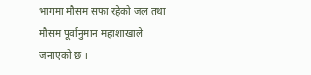भागमा मौसम सफा रहेको जल तथा मौसम पूर्वानुमान महाशाखाले जनाएको छ ।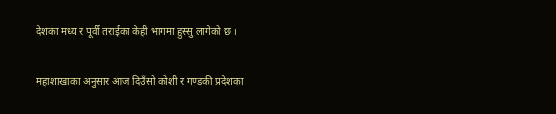देशका मध्य र पूर्वी तराईका केही भागमा हुस्सु लागेको छ ।

महाशाखाका अनुसार आज दिउँसो कोशी र गण्डकी प्रदेशका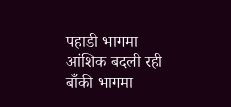पहाडी भागमा आंशिक बदली रही बाँकी भागमा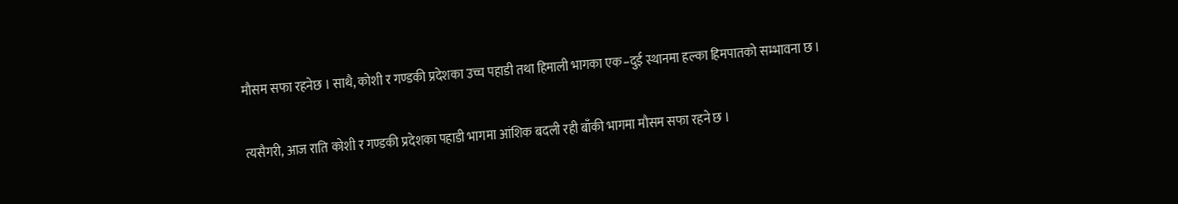मौसम सफा रहनेछ । साथै, कोशी र गण्डकी प्रदेशका उच्च पहाडी तथा हिमाली भागका एक–दुई स्थानमा हल्का हिमपातको सम्भावना छ ।

त्यसैगरी, आज राति कोशी र गण्डकी प्रदेशका पहाडी भागमा आंशिक बदली रही बाँकी भागमा मौसम सफा रहने छ ।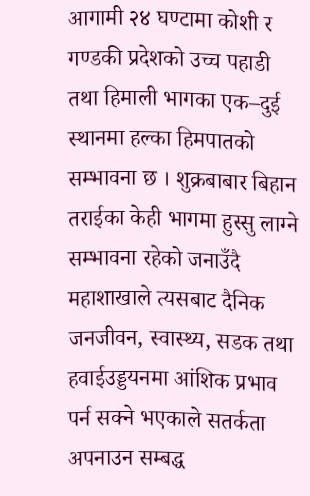आगामी २४ घण्टामा कोशी र गण्डकी प्रदेशको उच्च पहाडी तथा हिमाली भागका एक–दुई स्थानमा हल्का हिमपातको सम्भावना छ । शुक्रबाबार बिहान तराईका केही भागमा हुस्सु लाग्ने सम्भावना रहेको जनाउँदै महाशाखाले त्यसबाट दैनिक जनजीवन, स्वास्थ्य, सडक तथा हवाईउड्डयनमा आंशिक प्रभाव पर्न सक्ने भएकाले सतर्कता अपनाउन सम्बद्ध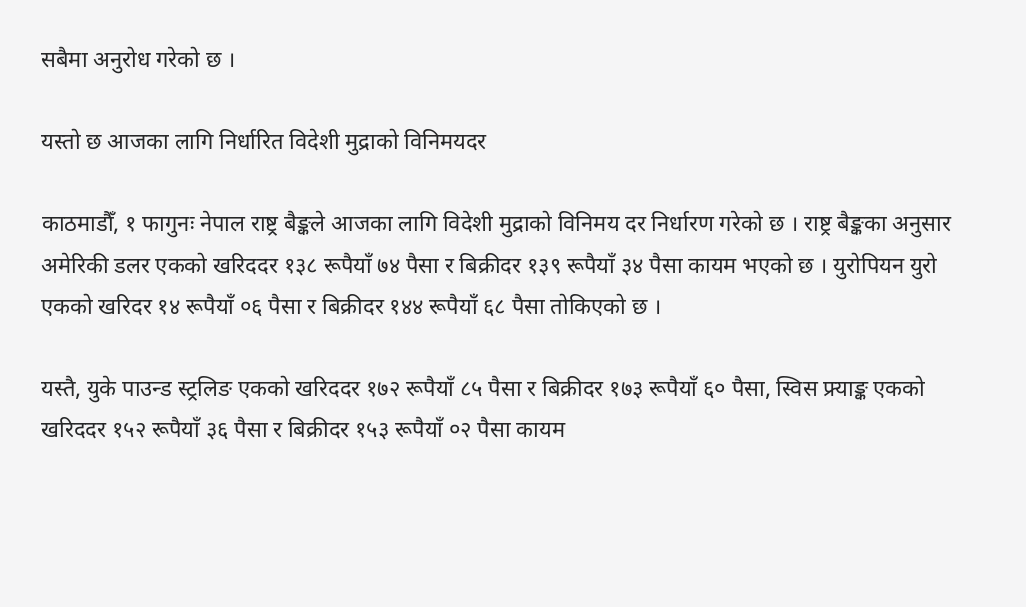सबैमा अनुरोध गरेको छ ।

यस्तो छ आजका लागि निर्धारित विदेशी मुद्राको विनिमयदर

काठमाडौँ, १ फागुनः नेपाल राष्ट्र बैङ्कले आजका लागि विदेशी मुद्राको विनिमय दर निर्धारण गरेको छ । राष्ट्र बैङ्कका अनुसार अमेरिकी डलर एकको खरिददर १३८ रूपैयाँ ७४ पैसा र बिक्रीदर १३९ रूपैयाँ ३४ पैसा कायम भएको छ । युरोपियन युरो एकको खरिदर १४ रूपैयाँ ०६ पैसा र बिक्रीदर १४४ रूपैयाँ ६८ पैसा तोकिएको छ ।

यस्तै, युके पाउन्ड स्ट्रलिङ एकको खरिददर १७२ रूपैयाँ ८५ पैसा र बिक्रीदर १७३ रूपैयाँ ६० पैसा, स्विस फ्र्याङ्क एकको खरिददर १५२ रूपैयाँ ३६ पैसा र बिक्रीदर १५३ रूपैयाँ ०२ पैसा कायम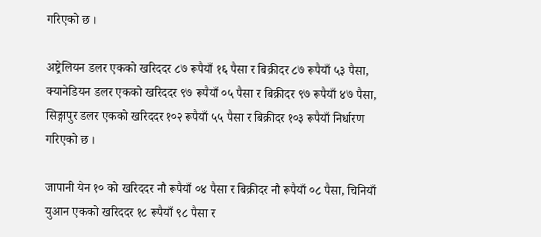गरिएको छ ।

अष्ट्रेलियन डलर एकको खरिददर ८७ रूपैयाँ १६ पैसा र बिक्रीदर ८७ रूपैयाँ ५३ पैसा, क्यानेडियन डलर एकको खरिददर ९७ रूपैयाँ ०५ पैसा र बिक्रीदर ९७ रूपैयाँ ४७ पैसा, सिङ्गापुर डलर एकको खरिददर १०२ रूपैयाँ ५५ पैसा र बिक्रीदर १०३ रूपैयाँ निर्धारण गरिएको छ ।

जापानी येन १० को खरिददर नौ रूपैयाँ ०४ पैसा र बिक्रीदर नौ रूपैयाँ ०८ पैसा, चिनियाँ युआन एकको खरिददर १८ रूपैयाँ ९८ पैसा र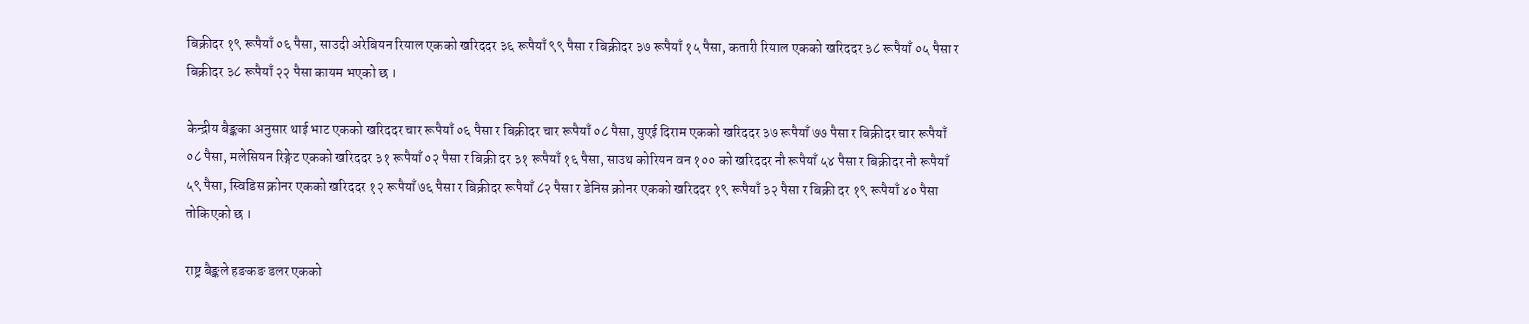बिक्रीदर १९ रूपैयाँ ०६ पैसा, साउदी अरेबियन रियाल एकको खरिददर ३६ रूपैयाँ ९९ पैसा र बिक्रीदर ३७ रूपैयाँ १५ पैसा, कतारी रियाल एकको खरिददर ३८ रूपैयाँ ०५ पैसा र बिक्रीदर ३८ रूपैयाँ २२ पैसा कायम भएको छ ।

केन्द्रीय बैङ्कका अनुसार थाई भाट एकको खरिददर चार रूपैयाँ ०६ पैसा र बिक्रीदर चार रूपैयाँ ०८ पैसा, युएई दिराम एकको खरिददर ३७ रूपैयाँ ७७ पैसा र बिक्रीदर चार रूपैयाँ ०८ पैसा, मलेसियन रिङ्गेट एकको खरिददर ३१ रूपैयाँ ०२ पैसा र बिक्री दर ३१ रूपैयाँ १६ पैसा, साउथ कोरियन वन १०० को खरिददर नौ रूपैयाँ ५४ पैसा र बिक्रीदर नौ रूपैयाँ ५९ पैसा, स्विडिस क्रोनर एकको खरिददर १२ रूपैयाँ ७६ पैसा र बिक्रीदर रूपैयाँ ८२ पैसा र डेनिस क्रोनर एकको खरिददर १९ रूपैयाँ ३२ पैसा र बिक्री दर १९ रूपैयाँ ४० पैसा तोकिएको छ ।

राष्ट्र बैङ्कले हङकङ डलर एकको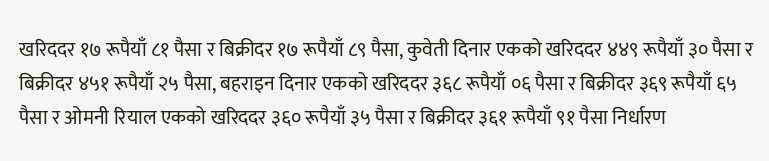खरिददर १७ रूपैयाँ ८१ पैसा र बिक्रीदर १७ रूपैयाँ ८९ पैसा, कुवेती दिनार एकको खरिददर ४४९ रूपैयाँ ३० पैसा र बिक्रीदर ४५१ रूपैयाँ २५ पैसा, बहराइन दिनार एकको खरिददर ३६८ रूपैयाँ ०६ पैसा र बिक्रीदर ३६९ रूपैयाँ ६५ पैसा र ओमनी रियाल एकको खरिददर ३६० रूपैयाँ ३५ पैसा र बिक्रीदर ३६१ रूपैयाँ ९१ पैसा निर्धारण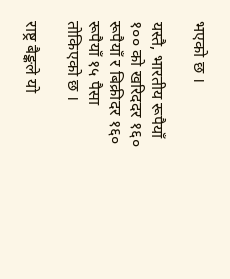भएको छ ।

यस्तै, भारतीय रूपैयाँ १०० को खरिददर १६० रूपैयाँ र बिक्रीदर १६० रूपैयाँ १५ पैसा तोकिएको छ ।

राष्ट्र बैङ्कले यो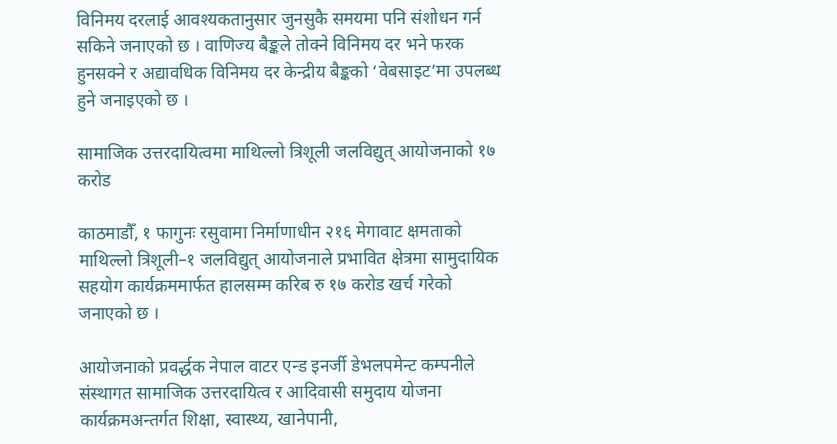विनिमय दरलाई आवश्यकतानुसार जुनसुकै समयमा पनि संशोधन गर्न सकिने जनाएको छ । वाणिज्य बैङ्कले तोक्ने विनिमय दर भने फरक हुनसक्ने र अद्यावधिक विनिमय दर केन्द्रीय बैङ्कको ‘वेबसाइट’मा उपलब्ध हुने जनाइएको छ ।

सामाजिक उत्तरदायित्वमा माथिल्लो त्रिशूली जलविद्युत् आयोजनाको १७ करोड

काठमाडौँ, १ फागुनः रसुवामा निर्माणाधीन २१६ मेगावाट क्षमताको माथिल्लो त्रिशूली–१ जलविद्युत् आयोजनाले प्रभावित क्षेत्रमा सामुदायिक सहयोग कार्यक्रममार्फत हालसम्म करिब रु १७ करोड खर्च गरेको जनाएको छ ।

आयोजनाको प्रवर्द्धक नेपाल वाटर एन्ड इनर्जी डेभलपमेन्ट कम्पनीले संस्थागत सामाजिक उत्तरदायित्व र आदिवासी समुदाय योजना कार्यक्रमअन्तर्गत शिक्षा, स्वास्थ्य, खानेपानी,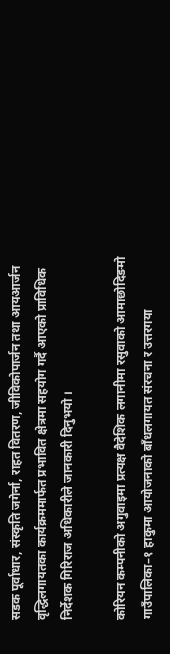सडक पूर्वाधार, संस्कृति जगेर्ना, राहत वितरण, जीविकोपार्जन तथा आयआर्जन वृद्धिलगायतका कार्यक्रममार्फत प्रभावित क्षेत्रमा सहयोग गर्दै आएको प्राविधिक निर्देशक गिरिराज अधिकारीले जानकारी दिनुभयो ।

कोरियन कम्पनीको अगुवाइमा प्रत्यक्ष वैदेशिक लगानीमा रसुवाको आमाछोदिङमो गाउँपालिका–१ हाकुमा आयोजनाको बाँधलगायत संरचना र उत्तरगया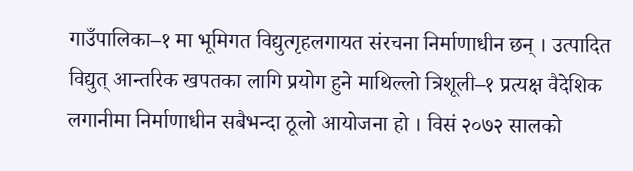गाउँपालिका–१ मा भूमिगत विद्युत्गृहलगायत संरचना निर्माणाधीन छन् । उत्पादित विद्युत् आन्तरिक खपतका लागि प्रयोग हुने माथिल्लो त्रिशूली–१ प्रत्यक्ष वैदेशिक लगानीमा निर्माणाधीन सबैभन्दा ठूलो आयोजना हो । विसं २०७२ सालको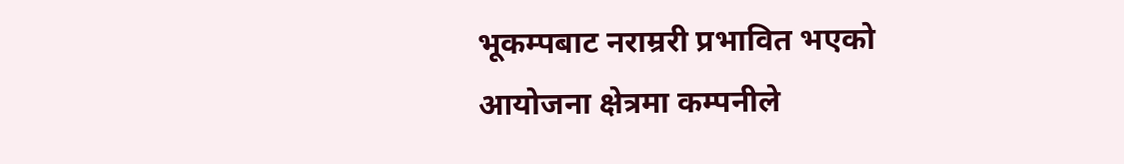भूकम्पबाट नराम्ररी प्रभावित भएको आयोजना क्षेत्रमा कम्पनीले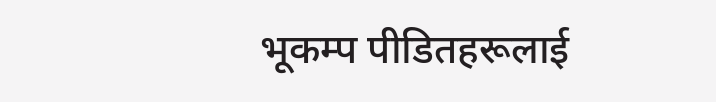भूकम्प पीडितहरूलाई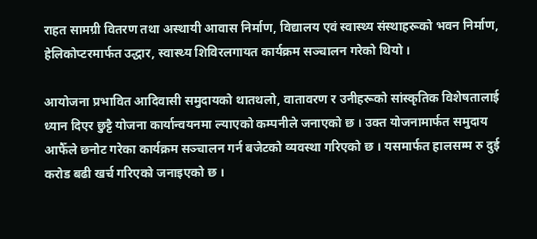राहत सामग्री वितरण तथा अस्थायी आवास निर्माण, विद्यालय एवं स्वास्थ्य संस्थाहरूको भवन निर्माण, हेलिकोप्टरमार्फत उद्धार, स्वास्थ्य शिविरलगायत कार्यक्रम सञ्चालन गरेको थियो ।

आयोजना प्रभावित आदिवासी समुदायको थातथलो, वातावरण र उनीहरूको सांस्कृतिक विशेषतालाई ध्यान दिएर छुट्टै योजना कार्यान्वयनमा ल्याएको कम्पनीले जनाएको छ । उक्त योजनामार्फत समुदाय आफैँले छनोट गरेका कार्यक्रम सञ्चालन गर्न बजेटको व्यवस्था गरिएको छ । यसमार्फत हालसम्म रु दुई करोड बढी खर्च गरिएको जनाइएको छ ।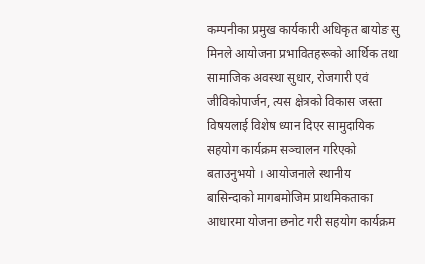कम्पनीका प्रमुख कार्यकारी अधिकृत बायोङ सु मिनले आयोजना प्रभावितहरूको आर्थिक तथा सामाजिक अवस्था सुधार, रोजगारी एवं जीविकोपार्जन, त्यस क्षेत्रको विकास जस्ता विषयलाई विशेष ध्यान दिएर सामुदायिक सहयोग कार्यक्रम सञ्चालन गरिएको बताउनुभयो । आयोजनाले स्थानीय बासिन्दाको मागबमोजिम प्राथमिकताका आधारमा योजना छनोट गरी सहयोग कार्यक्रम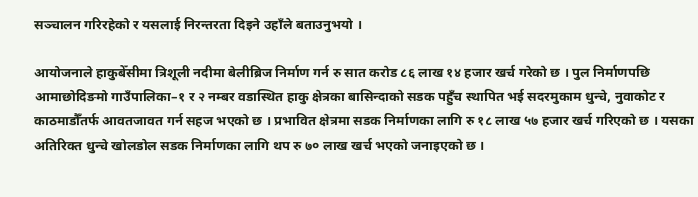सञ्चालन गरिरहेको र यसलाई निरन्तरता दिइने उहाँले बताउनुभयो ।

आयोजनाले हाकुबेँसीमा त्रिशूली नदीमा बेलीब्रिज निर्माण गर्न रु सात करोड ८६ लाख १४ हजार खर्च गरेको छ । पुल निर्माणपछि आमाछोदिङमो गाउँपालिका–१ र २ नम्बर वडास्थित हाकु क्षेत्रका बासिन्दाको सडक पहुँच स्थापित भई सदरमुकाम धुन्चे, नुवाकोट र काठमाडौँतर्फ आवतजावत गर्न सहज भएको छ । प्रभावित क्षेत्रमा सडक निर्माणका लागि रु १८ लाख ५७ हजार खर्च गरिएको छ । यसका अतिरिक्त धुन्चे खोलडोल सडक निर्माणका लागि थप रु ७० लाख खर्च भएको जनाइएको छ ।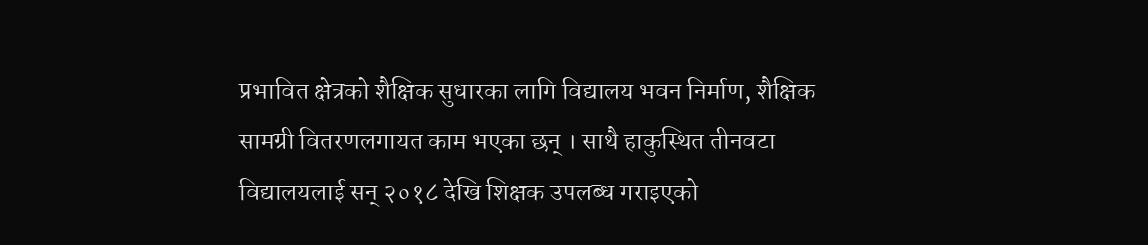प्रभावित क्षेत्रको शैक्षिक सुधारका लागि विद्यालय भवन निर्माण, शैक्षिक सामग्री वितरणलगायत काम भएका छन् । साथै हाकुस्थित तीनवटा विद्यालयलाई सन् २०१८ देखि शिक्षक उपलब्ध गराइएको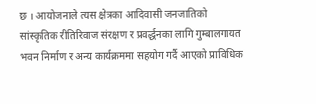छ । आयोजनाले त्यस क्षेत्रका आदिवासी जनजातिको सांस्कृतिक रीतिरिवाज संरक्षण र प्रवर्द्धनका लागि गुम्बालगायत भवन निर्माण र अन्य कार्यक्रममा सहयोग गर्दै आएको प्राविधिक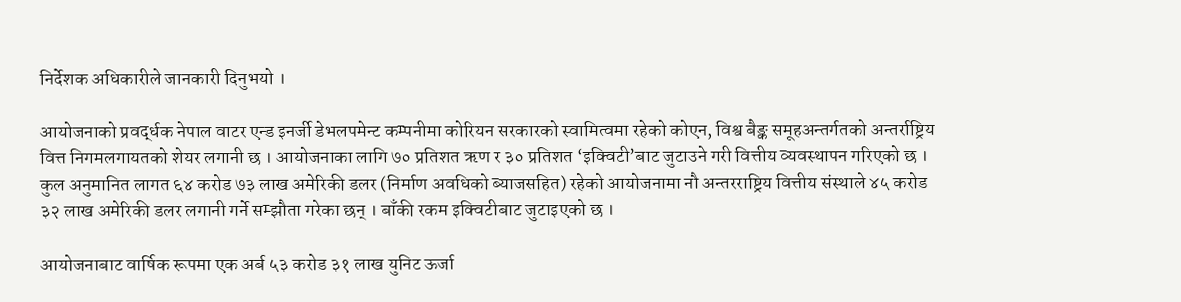निर्देशक अधिकारीले जानकारी दिनुभयो ।

आयोजनाको प्रवर्द्धक नेपाल वाटर एन्ड इनर्जी डेभलपमेन्ट कम्पनीमा कोरियन सरकारको स्वामित्वमा रहेको कोएन, विश्व बैङ्क समूहअन्तर्गतको अन्तर्राष्ट्रिय वित्त निगमलगायतको शेयर लगानी छ । आयोजनाका लागि ७० प्रतिशत ऋण र ३० प्रतिशत ‘इक्विटी’बाट जुटाउने गरी वित्तीय व्यवस्थापन गरिएको छ । कुल अनुमानित लागत ६४ करोड ७३ लाख अमेरिकी डलर (निर्माण अवधिको ब्याजसहित) रहेको आयोजनामा नौ अन्तरराष्ट्रिय वित्तीय संस्थाले ४५ करोड ३२ लाख अमेरिकी डलर लगानी गर्ने सम्झौता गरेका छन् । बाँकी रकम इक्विटीबाट जुटाइएको छ ।

आयोजनाबाट वार्षिक रूपमा एक अर्ब ५३ करोड ३१ लाख युनिट ऊर्जा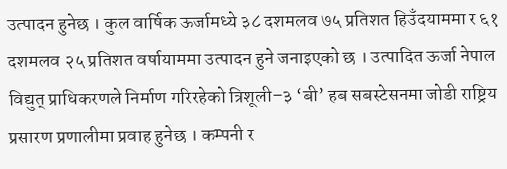उत्पादन हुनेछ । कुल वार्षिक ऊर्जामध्ये ३८ दशमलव ७५ प्रतिशत हिउँदयाममा र ६१ दशमलव २५ प्रतिशत वर्षायाममा उत्पादन हुने जनाइएको छ । उत्पादित ऊर्जा नेपाल विद्युत् प्राधिकरणले निर्माण गरिरहेको त्रिशूली–३ ‘बी’ हब सबस्टेसनमा जोडी राष्ट्रिय प्रसारण प्रणालीमा प्रवाह हुनेछ । कम्पनी र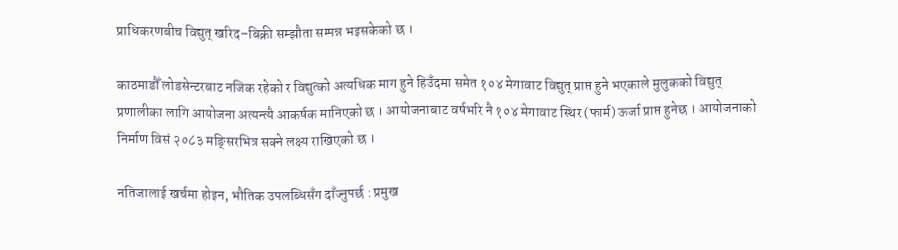प्राधिकरणबीच विद्युत् खरिद–बिक्री सम्झौता सम्पन्न भइसकेको छ ।

काठमाडौँ लोडसेन्टरबाट नजिक रहेको र विद्युत्को अत्यधिक माग हुने हिउँदमा समेत १०४ मेगावाट विद्युत् प्राप्त हुने भएकाले मुलुकको विद्युत् प्रणालीका लागि आयोजना अत्यन्त्यै आकर्षक मानिएको छ । आयोजनाबाट वर्षभरि नै १०४ मेगावाट स्थिर (फार्म) ऊर्जा प्राप्त हुनेछ । आयोजनाको निर्माण विसं २०८३ मङ्सिरभित्र सक्ने लक्ष्य राखिएको छ ।

नतिजालाई खर्चमा होइन, भौतिक उपलब्धिसँग दाँज्नुपर्छ : प्रमुख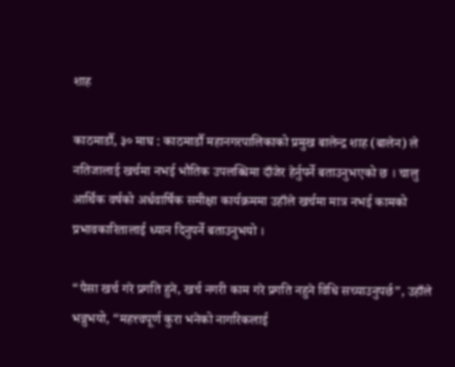शाह

काठमाडौँ, ३० माघ : काठमाडौँ महानगरपालिकाको प्रमुख बालेन्द्र शाह (बालेन) ले नतिजालाई खर्चमा नभई भौतिक उपलब्धिमा दाँजेर हेर्नुपर्ने बताउनुभएको छ । चालु आर्थिक वर्षको अर्धवार्षिक समीक्षा कार्यक्रममा उहाँले खर्चमा मात्र नभई कामको प्रभावकारितालाई ध्यान दिनुपर्ने बताउनुभयो ।

“पैसा खर्च गरे प्रगति हुने, खर्च नगरी काम गरे प्रगति नहुने विधि सच्याउनुपर्छ”, उहाँले भन्नुभयो, “महत्त्वपूर्ण कुरा भनेको नागरिकलाई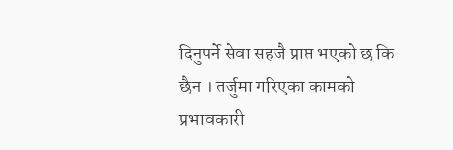दिनुपर्ने सेवा सहजै प्राप्त भएको छ कि छैन । तर्जुमा गरिएका कामको प्रभावकारी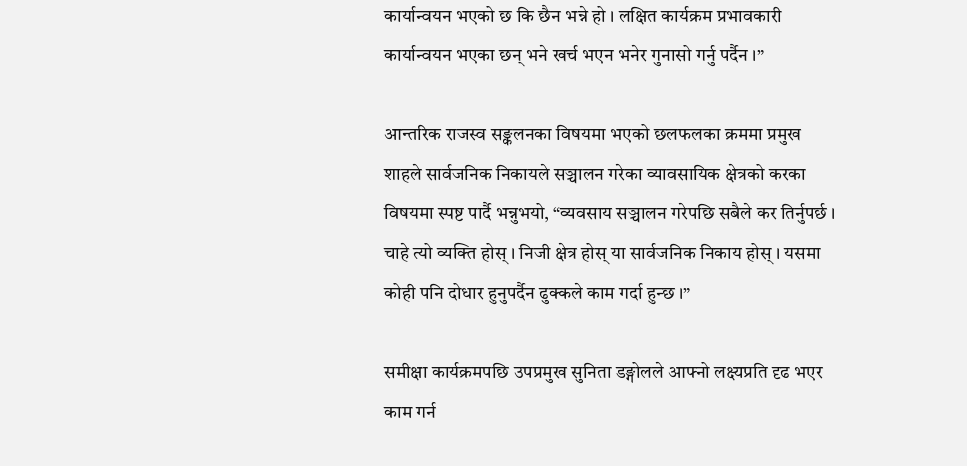कार्यान्वयन भएको छ कि छैन भन्ने हो । लक्षित कार्यक्रम प्रभावकारी कार्यान्वयन भएका छन् भने खर्च भएन भनेर गुनासो गर्नु पर्दैन ।”

आन्तरिक राजस्व सङ्कलनका विषयमा भएको छलफलका क्रममा प्रमुख शाहले सार्वजनिक निकायले सञ्चालन गरेका व्यावसायिक क्षेत्रको करका विषयमा स्पष्ट पार्दै भन्नुभयो, “व्यवसाय सञ्चालन गरेपछि सबैले कर तिर्नुपर्छ । चाहे त्यो व्यक्ति होस् । निजी क्षेत्र होस् या सार्वजनिक निकाय होस् । यसमा कोही पनि दोधार हुनुपर्दैन ढुक्कले काम गर्दा हुन्छ ।”

समीक्षा कार्यक्रमपछि उपप्रमुख सुनिता डङ्गोलले आफ्नो लक्ष्यप्रति दृढ भएर काम गर्न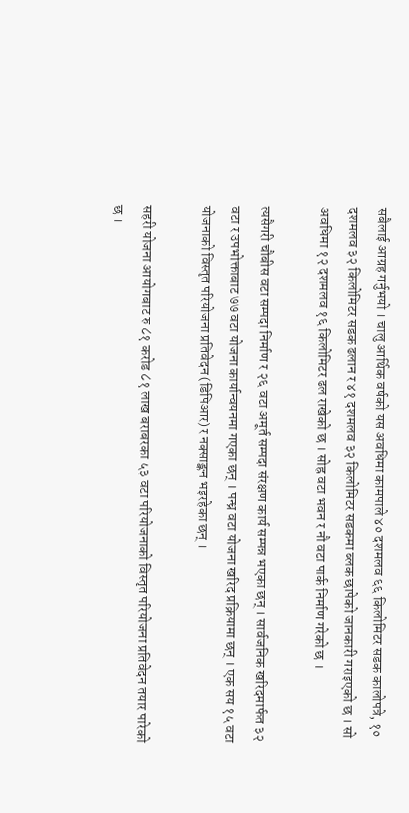सबैलाई आग्रह गर्नुभयो । चालु आर्थिक वर्षको यस अवधिमा कामपाले ४० दशमलव ६६ किलोमिटर सडक कालोपत्रे, १० दशमलव ३२ किलोमिटर सडक ढलान र ४१ दशमलव ३२ किलोमिटर सडकमा ब्लक छापेको जानकारी गराइएको छ । सो अवधिमा १२ दशमलव १६ किलोमिटर ढल राखेको छ । सोह्र वटा भवन र नौ वटा पार्क निर्माण गरेको छ ।

त्यसैगरी चौबीस वटा सम्पदा निर्माण र २६ वटा अमूर्त सम्पदा संरक्षण कार्य सम्पन्न भएका छन् । सार्वजनिक खरिदमार्फत ३२ वटा र उपभोक्ताबाट ७७ वटा योजना कार्यान्वयनमा गएका छन् । पन्ध्र वटा योजना खरिद प्रक्रियामा छन् । एक सय १५ वटा योजनाको विस्तृत परियोजना प्रतिवेदन (डिपिआर) र नक्साङ्कन भइरहेका छन् ।

सहरी योजना आयोगबाट रु ८१ करोड ८१ लाख बराबरका ५३ वटा परियोजनाको विस्तृत परियोजना प्रतिवेदन तयार पारेको छ ।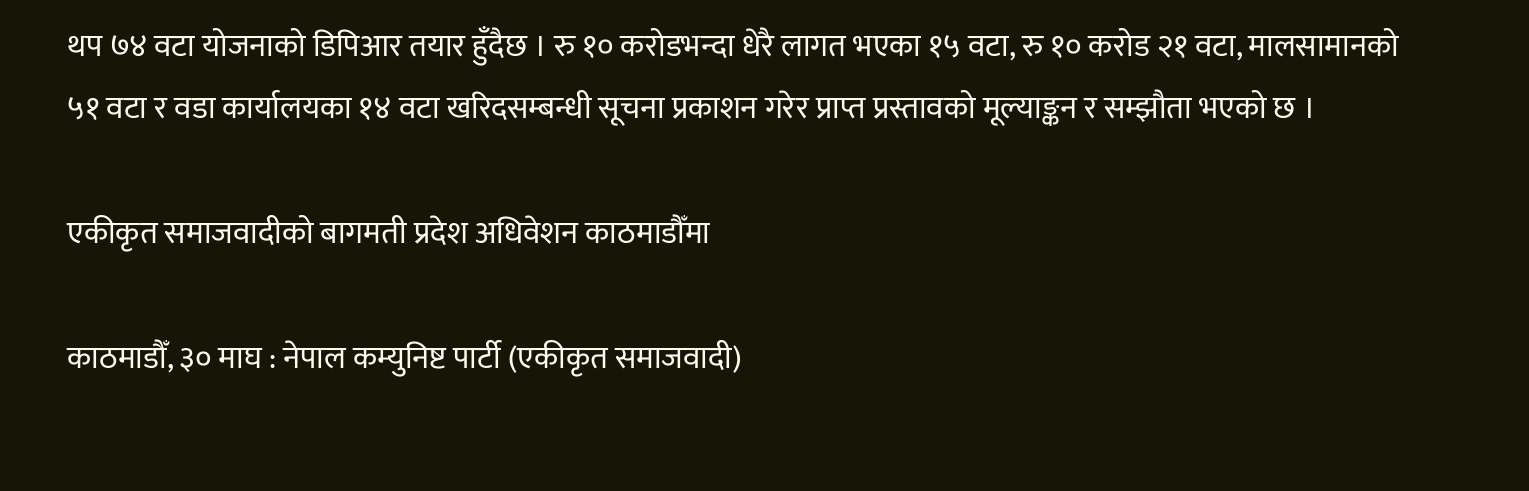थप ७४ वटा योजनाको डिपिआर तयार हुँदैछ । रु १० करोडभन्दा धेरै लागत भएका १५ वटा, रु १० करोड २१ वटा, मालसामानको ५१ वटा र वडा कार्यालयका १४ वटा खरिदसम्बन्धी सूचना प्रकाशन गरेर प्राप्त प्रस्तावको मूल्याङ्कन र सम्झौता भएको छ ।

एकीकृत समाजवादीको बागमती प्रदेश अधिवेशन काठमाडौँमा

काठमाडौँ, ३० माघ : नेपाल कम्युनिष्ट पार्टी (एकीकृत समाजवादी)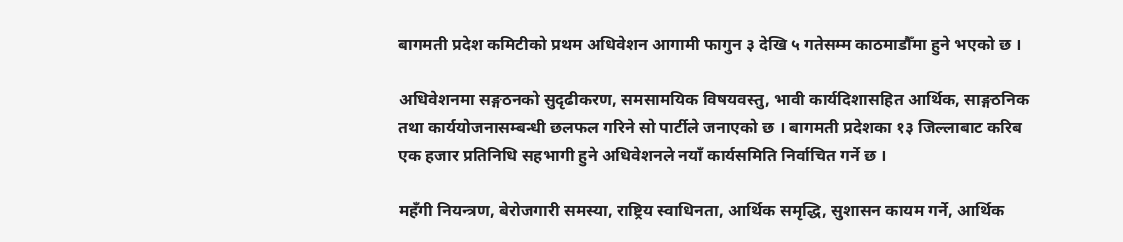बागमती प्रदेश कमिटीको प्रथम अधिवेशन आगामी फागुन ३ देखि ५ गतेसम्म काठमाडौँमा हुने भएको छ ।

अधिवेशनमा सङ्गठनको सुदृढीकरण, समसामयिक विषयवस्तु, भावी कार्यदिशासहित आर्थिक, साङ्गठनिक तथा कार्ययोजनासम्बन्धी छलफल गरिने सो पार्टीले जनाएको छ । बागमती प्रदेशका १३ जिल्लाबाट करिब एक हजार प्रतिनिधि सहभागी हुने अधिवेशनले नयाँ कार्यसमिति निर्वाचित गर्ने छ ।

महँगी नियन्त्रण, बेरोजगारी समस्या, राष्ट्रिय स्वाधिनता, आर्थिक समृद्धि, सुशासन कायम गर्ने, आर्थिक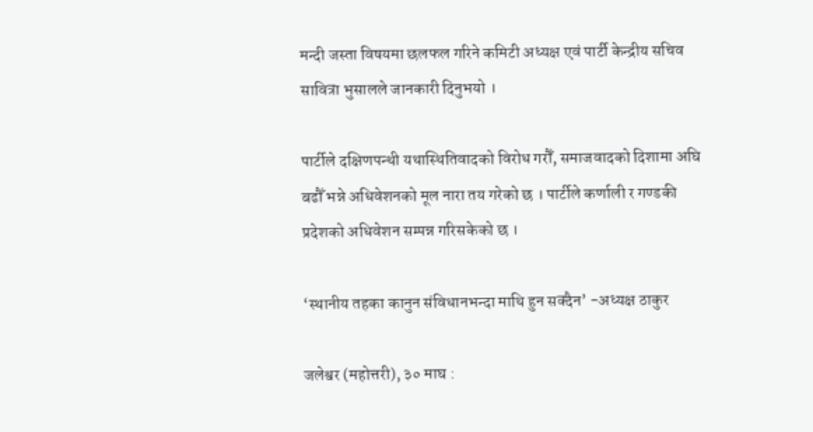मन्दी जस्ता विषयमा छलफल गरिने कमिटी अध्यक्ष एवं पार्टी केन्द्रीय सचिव सावित्रा भुसालले जानकारी दिनुभयो ।

पार्टीले दक्षिणपन्थी यथास्थितिवादको विरोध गरौँ, समाजवादको दिशामा अघि बढौँ भन्ने अधिवेशनको मूल नारा तय गरेको छ । पार्टीले कर्णाली र गण्डकी प्रदेशको अधिवेशन सम्पन्न गरिसकेको छ ।

‘स्थानीय तहका कानुन संविधानभन्दा माथि हुन सक्दैन’ -अध्यक्ष ठाकुर

जलेश्वर (महोत्तरी), ३० माघ :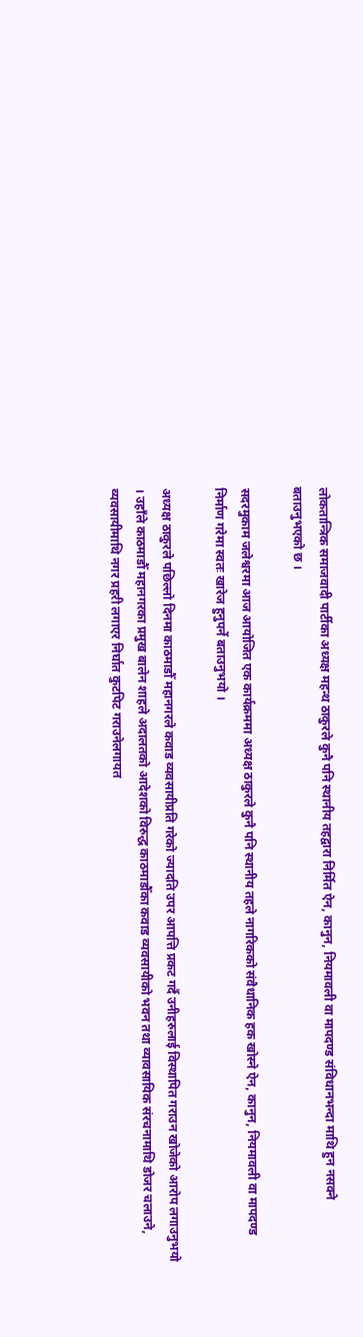लोकतान्त्रिक समाजवादी पार्टीका अध्यक्ष महन्थ ठाकुरले कुनै पनि स्थानीय तहद्वारा निर्मित ऐन, कानुन, नियमावली वा मापदण्ड संविधानभन्दा माथि हुन नसक्ने बताउनुभएको छ ।

सदरमुकाम जलेश्वरमा आज आयोजित एक कार्यक्रममा अध्यक्ष ठाकुरले कुनै पनि स्थानीय तहले नागरिकको संवैधानिक हक खोस्ने ऐन, कानुन, नियमावली वा मापदण्ड निर्माण गरेमा स्वतः खारेज हुनुपर्ने बताउनुभयो ।

अध्यक्ष ठाकुरले पछिल्लो दिनमा काठमाडौँ महानगरले कवाड व्यवसायीप्रति गरेको ज्यादति उपर आपत्ति प्रकट गर्दै उनीहरुलाई विस्थापित गराउन खोजेको आरोप लगाउनुभयो । उहाँले काठमाडौँ महानगरका प्रमुख बालेन शाहले अदालतको आदेशको विरुद्ध काठमाडौँका कवाड व्यवसायीको भवन तथा व्यावसायिक संरचनामाथि डोजर चलाउने, व्यवसायीमाथि नगर प्रहरी लगाएर निर्घात कुटपिट गराउनेलगायत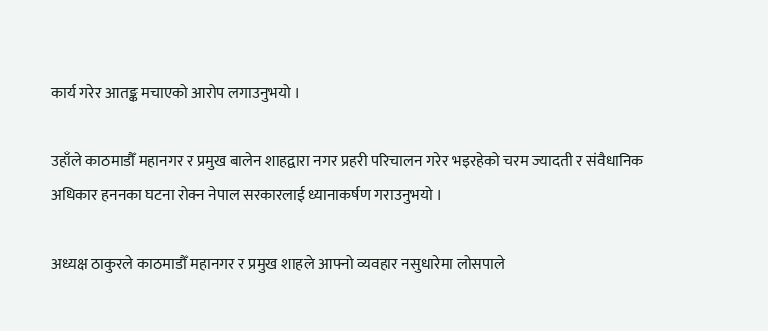कार्य गरेर आतङ्क मचाएको आरोप लगाउनुभयो ।

उहाँले काठमाडौँ महानगर र प्रमुख बालेन शाहद्वारा नगर प्रहरी परिचालन गरेर भइरहेको चरम ज्यादती र संवैधानिक अधिकार हननका घटना रोक्न नेपाल सरकारलाई ध्यानाकर्षण गराउनुभयो ।

अध्यक्ष ठाकुरले काठमाडौँ महानगर र प्रमुख शाहले आफ्नो व्यवहार नसुधारेमा लोसपाले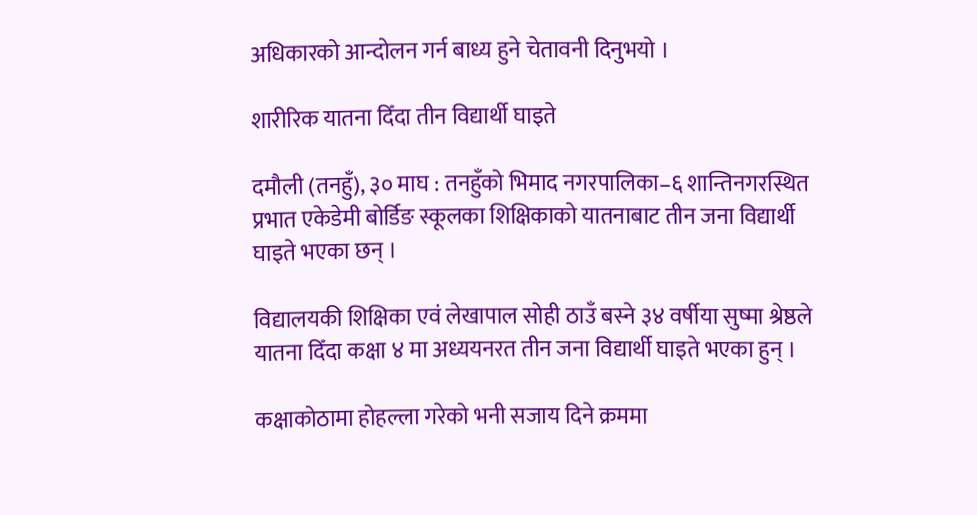अधिकारको आन्दोलन गर्न बाध्य हुने चेतावनी दिनुभयो ।

शारीरिक यातना दिँदा तीन विद्यार्थी घाइते

दमौली (तनहुँ), ३० माघ : तनहुँको भिमाद नगरपालिका–६ शान्तिनगरस्थित प्रभात एकेडेमी बोर्डिङ स्कूलका शिक्षिकाको यातनाबाट तीन जना विद्यार्थी घाइते भएका छन् ।

विद्यालयकी शिक्षिका एवं लेखापाल सोही ठाउँ बस्ने ३४ वर्षीया सुष्मा श्रेष्ठले यातना दिँदा कक्षा ४ मा अध्ययनरत तीन जना विद्यार्थी घाइते भएका हुन् ।

कक्षाकोठामा होहल्ला गरेको भनी सजाय दिने क्रममा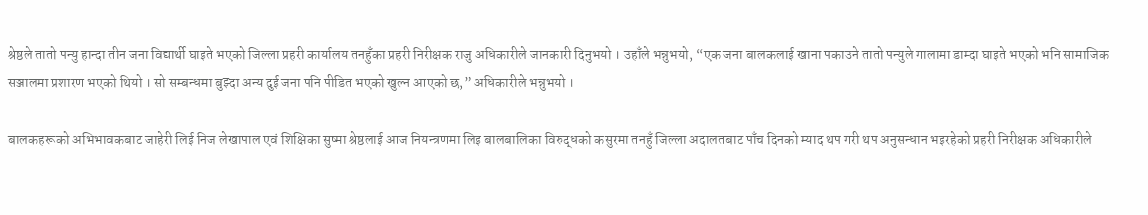श्रेष्ठले तातो पन्यु हान्दा तीन जना विद्यार्थी घाइते भएको जिल्ला प्रहरी कार्यालय तनहुँका प्रहरी निरीक्षक राजु अधिकारीले जानकारी दिनुभयो । उहाँले भन्नुभयो, “एक जना बालकलाई खाना पकाउने तातो पन्युले गालामा डाम्दा घाइते भएको भनि सामाजिक सञ्जालमा प्रशारण भएको थियो । सो सम्बन्धमा बुझ्दा अन्य दुई जना पनि पीडित भएको खुल्न आएको छ,” अधिकारीले भन्नुभयो ।

बालकहरूको अभिभावकबाट जाहेरी लिई निज लेखापाल एवं शिक्षिका सुष्मा श्रेष्ठलाई आज नियन्त्रणमा लिइ बालबालिका विरुद्धको कसुरमा तनहुँ जिल्ला अदालतबाट पाँच दिनको म्याद थप गरी थप अनुसन्धान भइरहेको प्रहरी निरीक्षक अधिकारीले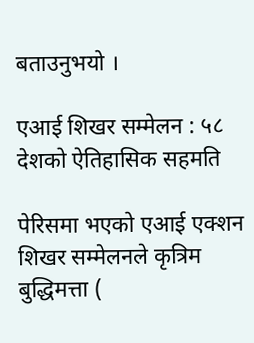बताउनुभयो ।

एआई शिखर सम्मेलन : ५८ देशको ऐतिहासिक सहमति

पेरिसमा भएको एआई एक्शन शिखर सम्मेलनले कृत्रिम बुद्धिमत्ता (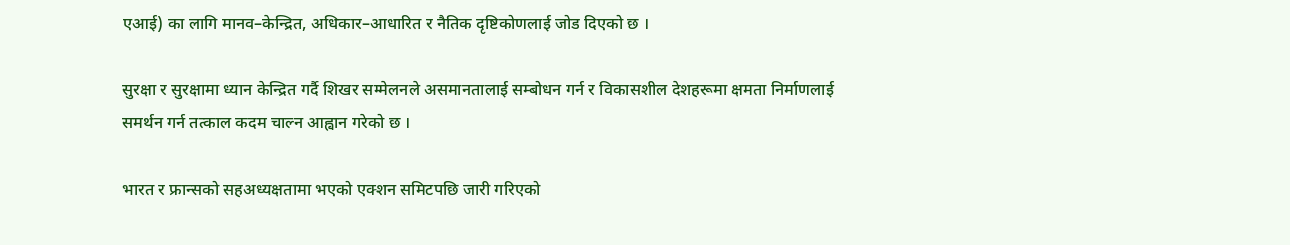एआई) का लागि मानव–केन्द्रित, अधिकार–आधारित र नैतिक दृष्टिकोणलाई जोड दिएको छ ।

सुरक्षा र सुरक्षामा ध्यान केन्द्रित गर्दै शिखर सम्मेलनले असमानतालाई सम्बोधन गर्न र विकासशील देशहरूमा क्षमता निर्माणलाई समर्थन गर्न तत्काल कदम चाल्न आह्वान गरेको छ ।

भारत र फ्रान्सको सहअध्यक्षतामा भएको एक्शन समिटपछि जारी गरिएको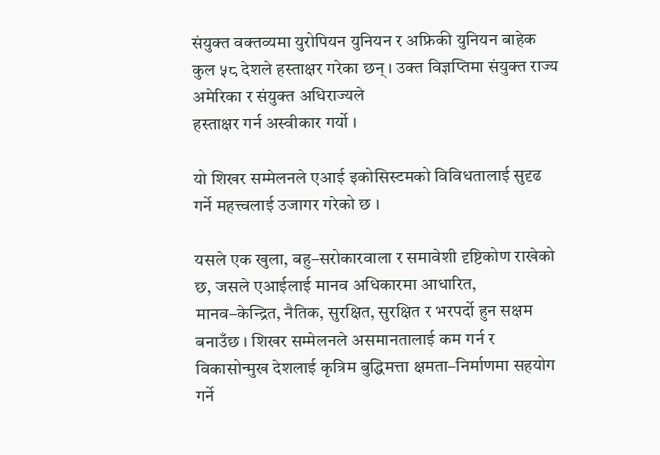संयुक्त वक्तव्यमा युरोपियन युनियन र अफ्रिकी युनियन बाहेक कुल ५८ देशले हस्ताक्षर गरेका छन् । उक्त विज्ञप्तिमा संयुक्त राज्य अमेरिका र संयुक्त अधिराज्यले
हस्ताक्षर गर्न अस्वीकार गर्यो ।

यो शिखर सम्मेलनले एआई इकोसिस्टमको विविधतालाई सुदृढ गर्ने महत्त्वलाई उजागर गरेको छ ।

यसले एक खुला, बहु–सरोकारवाला र समावेशी दृष्टिकोण राखेको छ, जसले एआईलाई मानव अधिकारमा आधारित, मानव–केन्द्रित, नैतिक, सुरक्षित, सुरक्षित र भरपर्दो हुन सक्षम बनाउँछ । शिखर सम्मेलनले असमानतालाई कम गर्न र विकासोन्मुख देशलाई कृत्रिम बुद्धिमत्ता क्षमता–निर्माणमा सहयोग गर्ने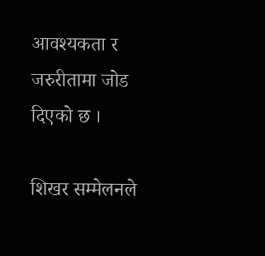आवश्यकता र जरुरीतामा जोड दिएको छ ।

शिखर सम्मेलनले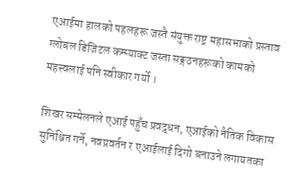एआईमा हालको पहलहरू जस्तै संयुक्त राष्ट्र महासभाको प्रस्ताव ग्लोबल डिजिटल कम्प्याक्ट जस्ता सङ्गठनहरूको कामको महत्त्वलाई पनि स्वीकार गर्यो ।

शिखर सम्मेलनले एआई पहुँच प्रवद्र्धन, एआईको नैतिक विकास सुनिश्चित गर्ने, नवप्रवर्तन र एआईलाई दिगो बनाउने लगायतका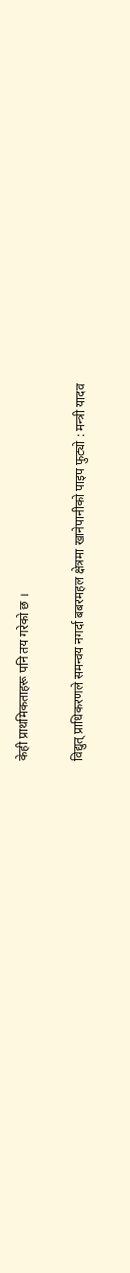केही प्राथमिकताहरू पनि तय गरेको छ ।

विद्युत् प्राधिकरणले समन्वय नगर्दा बबरमहल क्षेत्रमा खानेपानीको पाइप फुट्यो : मन्त्री यादव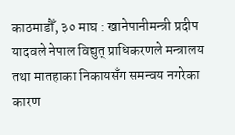काठमाडौँ, ३० माघ : खानेपानीमन्त्री प्रदीप यादवले नेपाल विद्युत् प्राधिकरणले मन्त्रालय तथा मातहाका निकायसँग समन्वय नगरेका कारण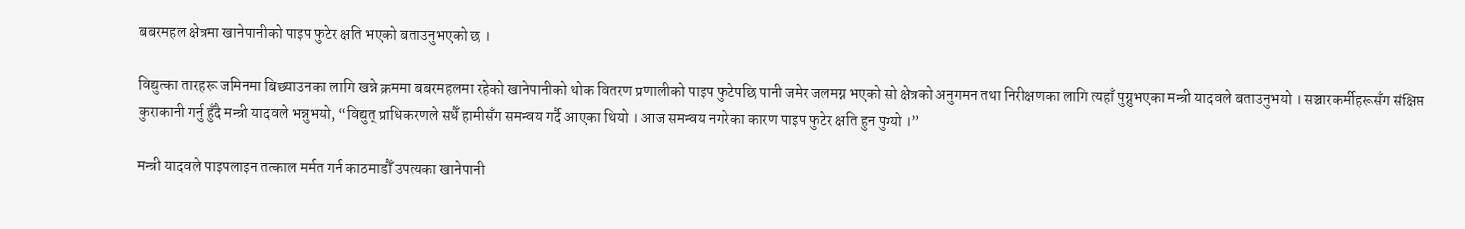बबरमहल क्षेत्रमा खानेपानीको पाइप फुटेर क्षति भएको बताउनुभएको छ ।

विद्युत्का तारहरू जमिनमा बिछ्याउनका लागि खन्ने क्रममा बबरमहलमा रहेको खानेपानीको थोक वितरण प्रणालीको पाइप फुटेपछि पानी जमेर जलमग्न भएको सो क्षेत्रको अनुगमन तथा निरीक्षणका लागि त्यहाँ पुग्नुभएका मन्त्री यादवले बताउनुभयो । सञ्चारकर्मीहरूसँग संक्षिप्त कुराकानी गर्नु हुँदै मन्त्री यादवले भन्नुभयो, “विद्युत् प्राधिकरणले सधैँ हामीसँग समन्वय गर्दै आएका थियो । आज समन्वय नगरेका कारण पाइप फुटेर क्षति हुन पुग्यो ।”

मन्त्री यादवले पाइपलाइन तत्काल मर्मत गर्न काठमाडौँ उपत्यका खानेपानी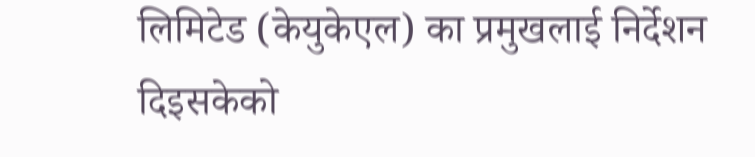लिमिटेड (केयुकेएल) का प्रमुखलाई निर्देशन दिइसकेको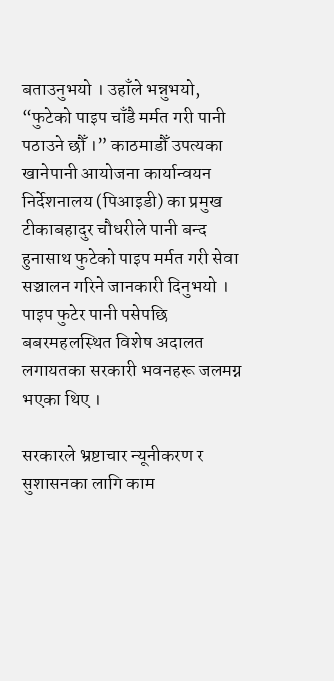बताउनुभयो । उहाँले भन्नुभयो, “फुटेको पाइप चाँडै मर्मत गरी पानी पठाउने छौँ ।” काठमाडौँ उपत्यका खानेपानी आयोजना कार्यान्वयन निर्देशनालय (पिआइडी) का प्रमुख टीकाबहादुर चौधरीले पानी बन्द हुनासाथ फुटेको पाइप मर्मत गरी सेवा सञ्चालन गरिने जानकारी दिनुभयो । पाइप फुटेर पानी पसेपछि बबरमहलस्थित विशेष अदालत लगायतका सरकारी भवनहरू जलमग्न भएका थिए ।

सरकारले भ्रष्टाचार न्यूनीकरण र सुशासनका लागि काम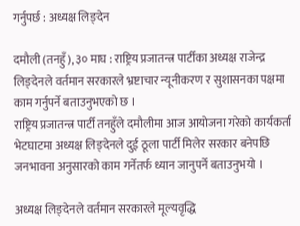गर्नुपर्छ : अध्यक्ष लिङ्देन

दमौली (तनहुँ), ३० माघ : राष्ट्रिय प्रजातन्त्र पार्टीका अध्यक्ष राजेन्द्र लिङ्देनले वर्तमान सरकारले भ्रष्टाचार न्यूनीकरण र सुशासनका पक्षमा काम गर्नुपर्ने बताउनुभएको छ ।
राष्ट्रिय प्रजातन्त्र पार्टी तनहुँले दमौलीमा आज आयोजना गरेको कार्यकर्ता भेटघाटमा अध्यक्ष लिङ्देनले दुई ठूला पार्टी मिलेर सरकार बनेपछि जनभावना अनुसारको काम गर्नेतर्फ ध्यान जानुपर्ने बताउनुभयो ।

अध्यक्ष लिङ्देनले वर्तमान सरकारले मूल्यवृद्धि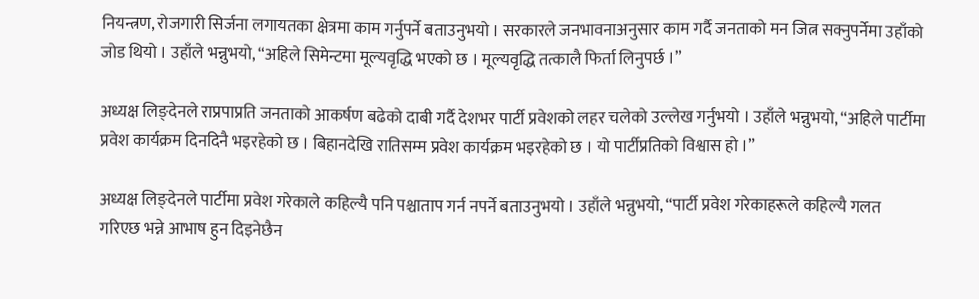नियन्त्रण, रोजगारी सिर्जना लगायतका क्षेत्रमा काम गर्नुपर्ने बताउनुभयो । सरकारले जनभावनाअनुसार काम गर्दै जनताको मन जित्न सक्नुपर्नेमा उहाँको जोड थियो । उहाँले भन्नुभयो, “अहिले सिमेन्टमा मूल्यवृद्धि भएको छ । मूल्यवृद्धि तत्कालै फिर्ता लिनुपर्छ ।”

अध्यक्ष लिङ्देनले राप्रपाप्रति जनताको आकर्षण बढेको दाबी गर्दै देशभर पार्टी प्रवेशको लहर चलेको उल्लेख गर्नुभयो । उहाँले भन्नुभयो, “अहिले पार्टीमा प्रवेश कार्यक्रम दिनदिनै भइरहेको छ । बिहानदेखि रातिसम्म प्रवेश कार्यक्रम भइरहेको छ । यो पार्टीप्रतिको विश्वास हो ।”

अध्यक्ष लिङ्देनले पार्टीमा प्रवेश गरेकाले कहिल्यै पनि पश्चाताप गर्न नपर्ने बताउनुभयो । उहाँले भन्नुभयो, “पार्टी प्रवेश गरेकाहरूले कहिल्यै गलत गरिएछ भन्ने आभाष हुन दिइनेछैन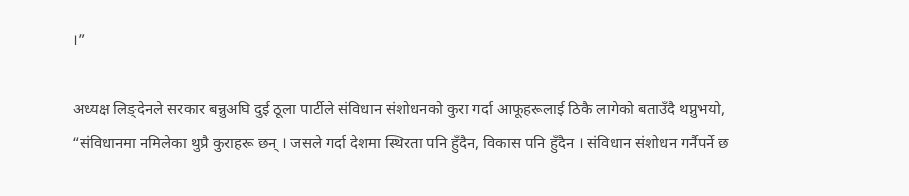।”

अध्यक्ष लिङ्देनले सरकार बन्नुअघि दुई ठूला पार्टीले संविधान संशोधनको कुरा गर्दा आफूहरूलाई ठिकै लागेको बताउँदै थप्नुभयो, “संविधानमा नमिलेका थुप्रै कुराहरू छन् । जसले गर्दा देशमा स्थिरता पनि हुँदैन, विकास पनि हुँदैन । संविधान संशोधन गर्नैपर्ने छ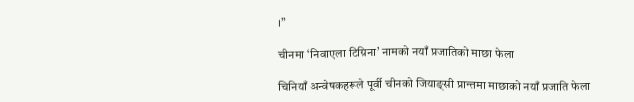।”

चीनमा ‘निवाएला टिग्रिना’ नामको नयाँ प्रजातिको माछा फेला

चिनियाँ अन्वेषकहरूले पूर्वी चीनको जियाङ्सी प्रान्तमा माछाको नयाँ प्रजाति फेला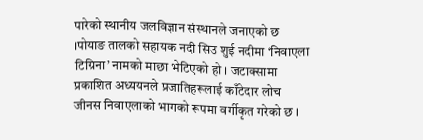पारेको स्थानीय जलविज्ञान संस्थानले जनाएको छ ।पोयाङ तालको सहायक नदी सिउ शुई नदीमा ‘निवाएला टिग्रिना’ नामको माछा भेटिएको हो । जटाक्सामा प्रकाशित अध्ययनले प्रजातिहरूलाई काँटेदार लोच जीनस निवाएलाको भागको रूपमा वर्गीकृत गरेको छ ।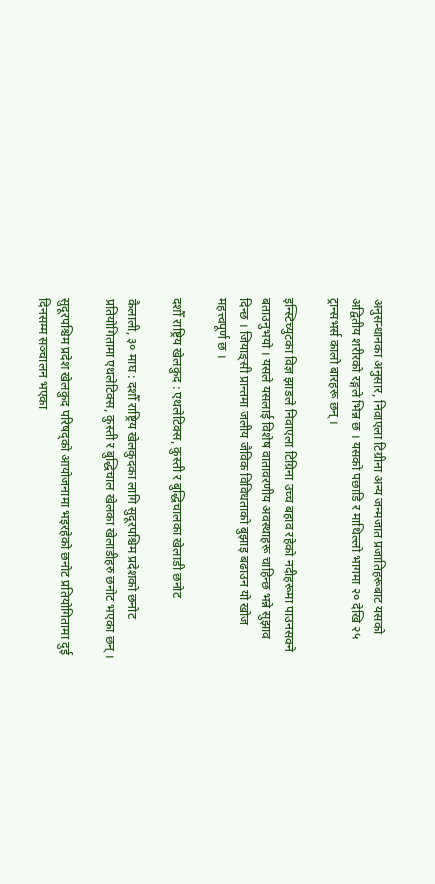अनुसन्धानका अनुसार, निवाएला टिग्रीना अन्य जन्मजात प्रजातिहरूबाट यसको अद्वितीय शरीरको रङ्गले भिन्न छ । यसको पछाडि र माथिल्लो भागमा २० देखि २५ ट्रान्सभर्स कालो बारहरू छन् ।

इन्स्टिच्युटका विज्ञ झाङले निवाएला टिग्रिना उच्च बहाव रहेको नदीहरूमा पाउनसक्ने बताउनुभयो । यसले यसलाई विशेष वातावरणीय अवस्थाहरू चाहिन्छ भन्ने सुझाव दिन्छ । जियाङ्सी प्रान्तमा जलीय जैविक विविधताको बुझाइ बढाउन यो खोज महत्त्वपूर्ण छ ।

दशौँ राष्ट्रिय खेलकुद : एथलेटिक्स, कुस्ती र बुद्धिचालका खेलाडी छनोट

कैलाली, ३० माघ : दशौँ राष्ट्रिय खेलकुदका लागि सुदूरपश्चिम प्रदेशको छनोट प्रतियोगितामा एथलेटिक्स, कुस्ती र बुद्धिचाल खेलका खेलाडीहरु छनोट भएका छन् ।

सुदूरपश्चिम प्रदेश खेलकुद परिषद्को आयोजनामा भइरहेको छनोट प्रतियोगितामा दुई दिनसम्म सञ्चालन भएका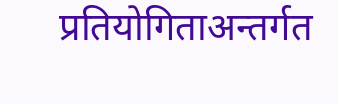प्रतियोगिताअन्तर्गत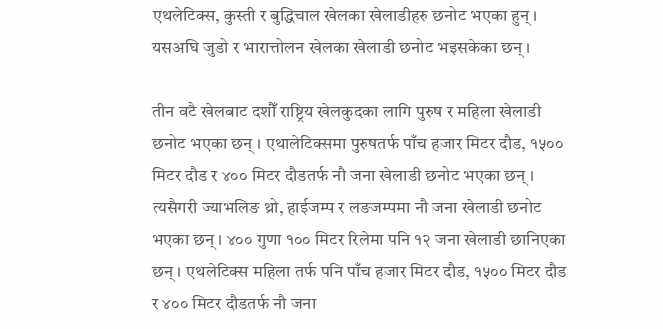एथलेटिक्स, कुस्ती र बुद्धिचाल खेलका खेलाडीहरु छनोट भएका हुन् । यसअघि जुडो र भारात्तोलन खेलका खेलाडी छनोट भइसकेका छन् ।

तीन वटै खेलबाट दशौँ राष्ट्रिय खेलकुदका लागि पुरुष र महिला खेलाडी छनोट भएका छन् । एथालेटिक्समा पुरुषतर्फ पाँच हजार मिटर दौड, १५०० मिटर दौड र ४०० मिटर दौडतर्फ नौ जना खेलाडी छनोट भएका छन् । त्यसैगरी ज्याभलिङ थ्रो, हाईजम्प र लङजम्पमा नौ जना खेलाडी छनोट भएका छन् । ४०० गुणा १०० मिटर रिलेमा पनि १२ जना खेलाडी छानिएका छन् । एथलेटिक्स महिला तर्फ पनि पाँच हजार मिटर दौड, १५०० मिटर दौड र ४०० मिटर दौडतर्फ नौ जना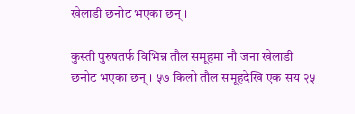खेलाडी छनोट भएका छन् ।

कुस्ती पुरुषतर्फ विभिन्न तौल समूहमा नौ जना खेलाडी छनोट भएका छन् । ५७ किलो तौल समूहदेखि एक सय २५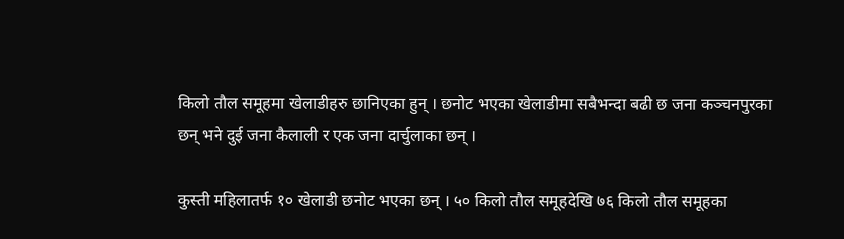किलो तौल समूहमा खेलाडीहरु छानिएका हुन् । छनोट भएका खेलाडीमा सबैभन्दा बढी छ जना कञ्चनपुरका छन् भने दुई जना कैलाली र एक जना दार्चुलाका छन् ।

कुस्ती महिलातर्फ १० खेलाडी छनोट भएका छन् । ५० किलो तौल समूहदेखि ७६ किलो तौल समूहका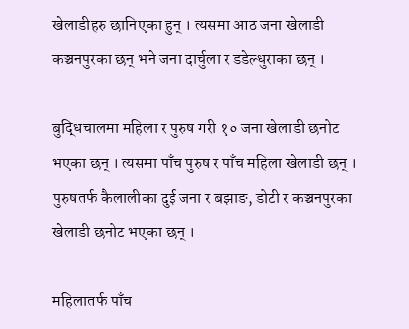खेलाडीहरु छानिएका हुन् । त्यसमा आठ जना खेलाडी कञ्चनपुरका छन् भने जना दार्चुला र डडेल्धुराका छन् ।

बुद्धिचालमा महिला र पुरुष गरी १० जना खेलाडी छनोट भएका छन् । त्यसमा पाँच पुरुष र पाँच महिला खेलाडी छन् । पुरुषतर्फ कैलालीका दुई जना र बझाङ, डोटी र कञ्चनपुरका खेलाडी छनोट भएका छन् ।

महिलातर्फ पाँच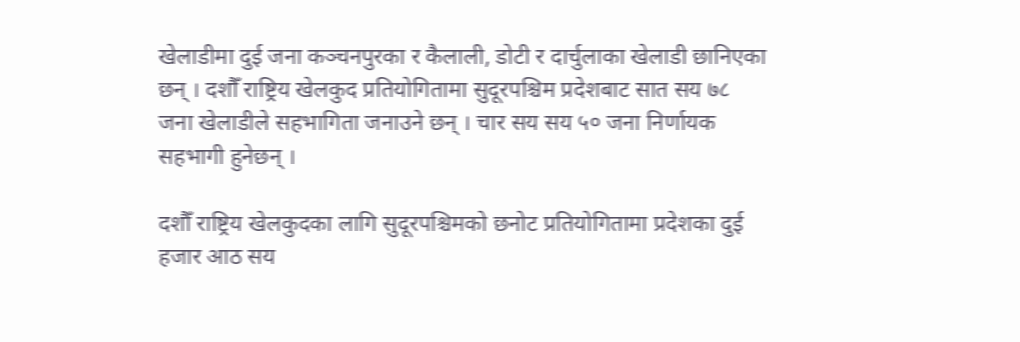खेलाडीमा दुई जना कञ्चनपुरका र कैलाली, डोटी र दार्चुलाका खेलाडी छानिएका छन् । दशौँ राष्ट्रिय खेलकुद प्रतियोगितामा सुदूरपश्चिम प्रदेशबाट सात सय ७८ जना खेलाडीले सहभागिता जनाउने छन् । चार सय सय ५० जना निर्णायक सहभागी हुनेछन् ।

दशौँ राष्ट्रिय खेलकुदका लागि सुदूरपश्चिमको छनोट प्रतियोगितामा प्रदेशका दुई हजार आठ सय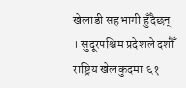खेलाडी सहभागी हुँदैछन् । सुदूरपश्चिम प्रदेशले दशौँ राष्ट्रिय खेलकुदमा ६१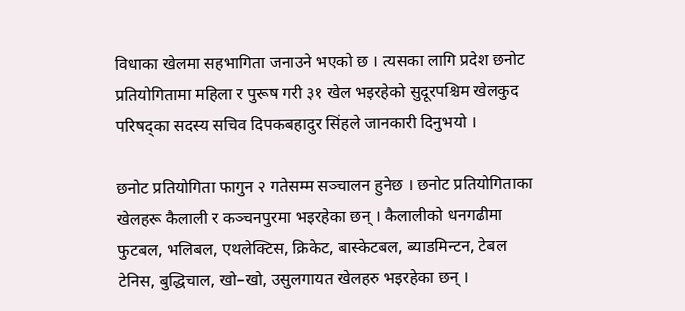विधाका खेलमा सहभागिता जनाउने भएको छ । त्यसका लागि प्रदेश छनोट प्रतियोगितामा महिला र पुरूष गरी ३१ खेल भइरहेको सुदूरपश्चिम खेलकुद परिषद्का सदस्य सचिव दिपकबहादुर सिंहले जानकारी दिनुभयो ।

छनोट प्रतियोगिता फागुन २ गतेसम्म सञ्चालन हुनेछ । छनोट प्रतियोगिताका खेलहरू कैलाली र कञ्चनपुरमा भइरहेका छन् । कैलालीको धनगढीमा फुटबल, भलिबल, एथलेक्टिस, क्रिकेट, बास्केटबल, ब्याडमिन्टन, टेबल टेनिस, बुद्धिचाल, खो–खो, उसुलगायत खेलहरु भइरहेका छन् ।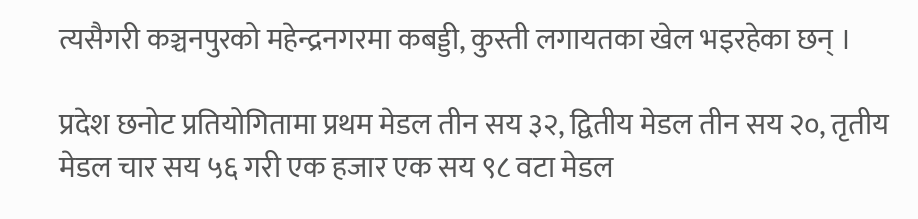त्यसैगरी कञ्चनपुरको महेन्द्रनगरमा कबड्डी, कुस्ती लगायतका खेल भइरहेका छन् ।

प्रदेश छनोट प्रतियोगितामा प्रथम मेडल तीन सय ३२, द्वितीय मेडल तीन सय २०, तृतीय मेडल चार सय ५६ गरी एक हजार एक सय ९८ वटा मेडल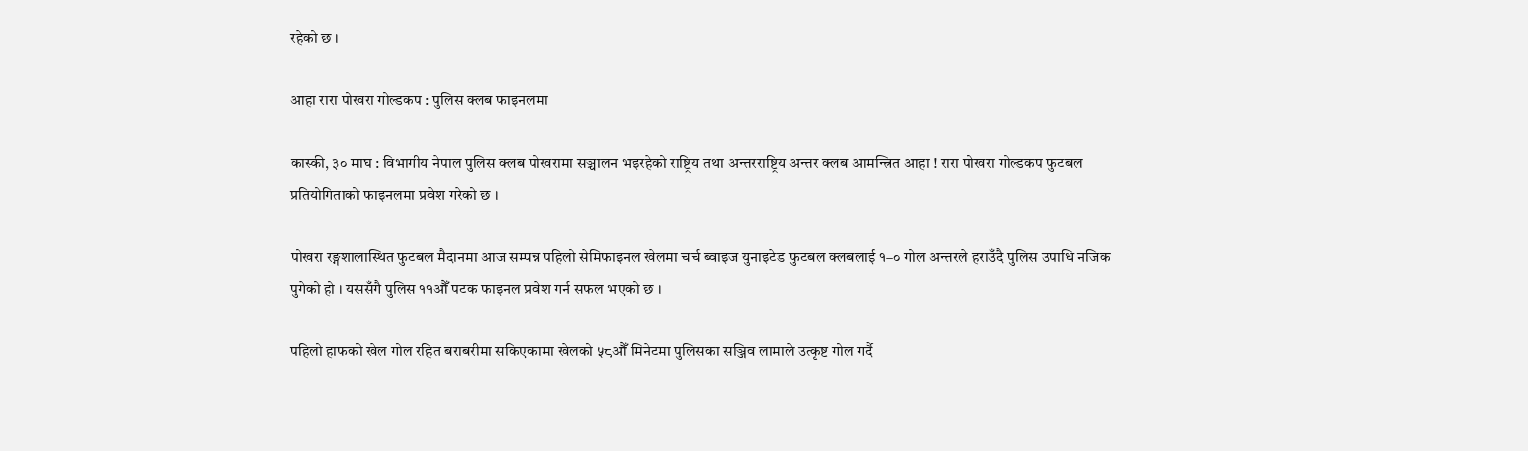रहेको छ ।

आहा रारा पोखरा गोल्डकप : पुलिस क्लब फाइनलमा

कास्की, ३० माघ : विभागीय नेपाल पुलिस क्लब पोखरामा सञ्चालन भइरहेको राष्ट्रिय तथा अन्तरराष्ट्रिय अन्तर क्लब आमन्त्रित आहा ! रारा पोखरा गोल्डकप फुटबल प्रतियोगिताको फाइनलमा प्रवेश गरेको छ ।

पोखरा रङ्गशालास्थित फुटबल मैदानमा आज सम्पन्न पहिलो सेमिफाइनल खेलमा चर्च ब्वाइज युनाइटेड फुटबल क्लबलाई १–० गोल अन्तरले हराउँदै पुलिस उपाधि नजिक पुगेको हो । यससँगै पुलिस ११औँ पटक फाइनल प्रवेश गर्न सफल भएको छ ।

पहिलो हाफको खेल गोल रहित बराबरीमा सकिएकामा खेलको ५८औँ मिनेटमा पुलिसका सञ्जिव लामाले उत्कृष्ट गोल गर्दै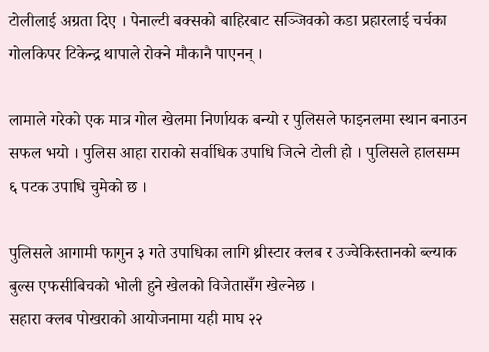टोलीलाई अग्रता दिए । पेनाल्टी बक्सको बाहिरबाट सञ्जिवको कडा प्रहारलाई चर्चका गोलकिपर टिकेन्द्र थापाले रोक्ने मौकानै पाएनन् ।

लामाले गरेको एक मात्र गोल खेलमा निर्णायक बन्यो र पुलिसले फाइनलमा स्थान बनाउन सफल भयो । पुलिस आहा राराको सर्वाधिक उपाधि जित्ने टोली हो । पुलिसले हालसम्म ६ पटक उपाधि चुमेको छ ।

पुलिसले आगामी फागुन ३ गते उपाधिका लागि थ्रीस्टार क्लब र उज्वेकिस्तानको ब्ल्याक बुल्स एफसीबिचको भोली हुने खेलको विजेतासँग खेल्नेछ ।
सहारा क्लब पोखराको आयोजनामा यही माघ २२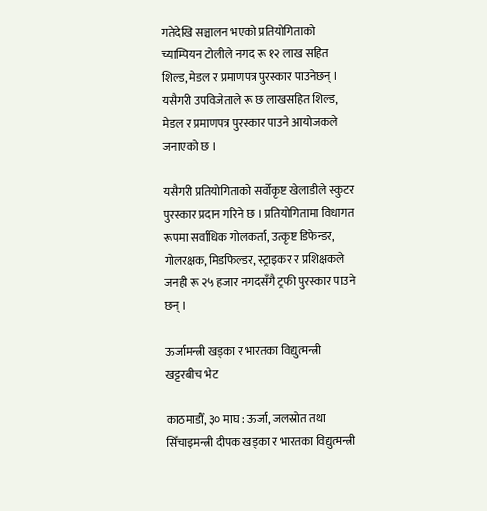गतेदेखि सञ्चालन भएको प्रतियोगिताको च्याम्पियन टोलीले नगद रू १२ लाख सहित शिल्ड, मेडल र प्रमाणपत्र पुरस्कार पाउनेछन् । यसैगरी उपविजेताले रू छ लाखसहित शिल्ड, मेडल र प्रमाणपत्र पुरस्कार पाउने आयोजकले जनाएको छ ।

यसैगरी प्रतियोगिताको सर्वोकृष्ट खेलाडीले स्कुटर पुरस्कार प्रदान गरिने छ । प्रतियोगितामा विधागत रूपमा सर्वाधिक गोलकर्ता, उत्कृष्ट डिफेन्डर, गोलरक्षक, मिडफिल्डर, स्ट्राइकर र प्रशिक्षकले जनही रू २५ हजार नगदसँगै ट्रफी पुरस्कार पाउने छन् ।

ऊर्जामन्त्री खड्का र भारतका विद्युत्मन्त्री खट्टरबीच भेट

काठमाडौँ, ३० माघ : ऊर्जा, जलस्रोत तथा सिँचाइमन्त्री दीपक खड्का र भारतका विद्युत्मन्त्री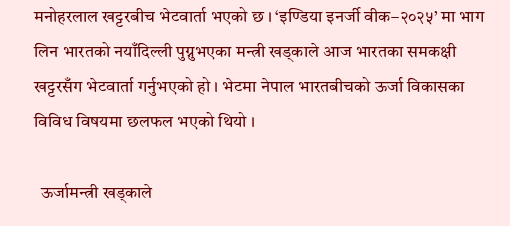मनोहरलाल खट्टरबीच भेटवार्ता भएको छ । ‘इण्डिया इनर्जी वीक–२०२५’ मा भाग लिन भारतको नयाँदिल्ली पुग्नुभएका मन्त्री खड्काले आज भारतका समकक्षी खट्टरसँग भेटवार्ता गर्नुभएको हो । भेटमा नेपाल भारतबीचको ऊर्जा विकासका विविध विषयमा छलफल भएको थियो ।

  ऊर्जामन्त्री खड्काले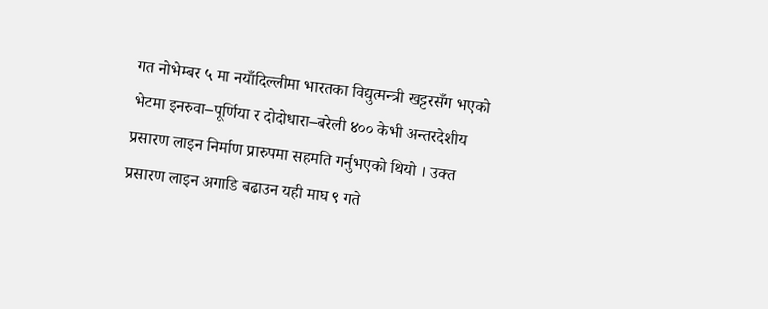गत नोभेम्बर ५ मा नयाँदिल्लीमा भारतका विद्युत्मन्त्री खट्टरसँग भएको भेटमा इनरुवा–पूर्णिया र दोदोधारा–बरेली ४०० केभी अन्तरदेशीय प्रसारण लाइन निर्माण प्रारुपमा सहमति गर्नुभएको थियो । उक्त प्रसारण लाइन अगाडि बढाउन यही माघ ९ गते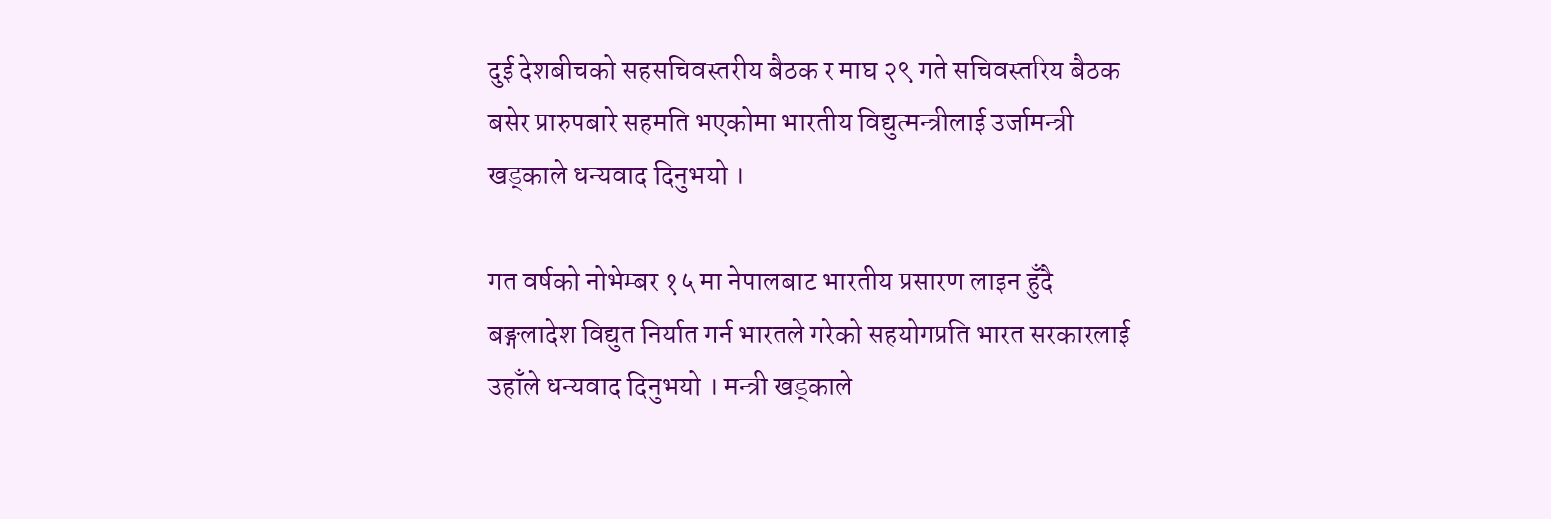दुई देशबीचको सहसचिवस्तरीय बैठक र माघ २९ गते सचिवस्तरिय बैठक बसेर प्रारुपबारे सहमति भएकोमा भारतीय विद्युत्मन्त्रीलाई उर्जामन्त्री खड्काले धन्यवाद दिनुभयो ।

गत वर्षको नोभेम्बर १५ मा नेपालबाट भारतीय प्रसारण लाइन हुँदै बङ्गलादेश विद्युत निर्यात गर्न भारतले गरेको सहयोगप्रति भारत सरकारलाई उहाँले धन्यवाद दिनुभयो । मन्त्री खड्काले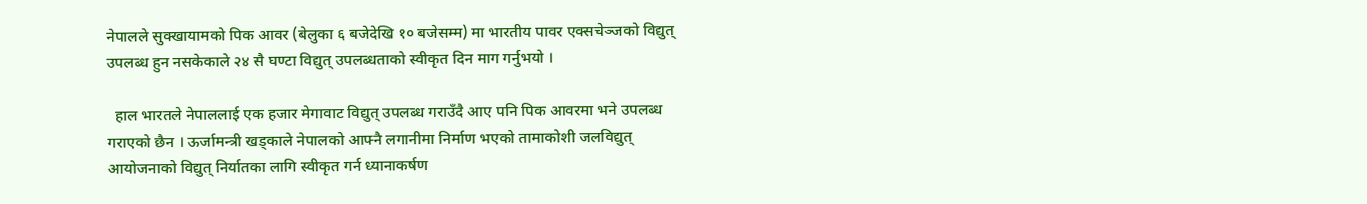नेपालले सुक्खायामको पिक आवर (बेलुका ६ बजेदेखि १० बजेसम्म) मा भारतीय पावर एक्सचेञ्जको विद्युत् उपलब्ध हुन नसकेकाले २४ सै घण्टा विद्युत् उपलब्धताको स्वीकृत दिन माग गर्नुभयो ।

  हाल भारतले नेपाललाई एक हजार मेगावाट विद्युत् उपलब्ध गराउँदै आए पनि पिक आवरमा भने उपलब्ध गराएको छैन । ऊर्जामन्त्री खड्काले नेपालको आफ्नै लगानीमा निर्माण भएको तामाकोशी जलविद्युत् आयोजनाको विद्युत् निर्यातका लागि स्वीकृत गर्न ध्यानाकर्षण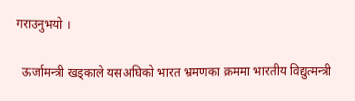गराउनुभयो ।

  ऊर्जामन्त्री खड्काले यसअघिको भारत भ्रमणका क्रममा भारतीय विद्युत्मन्त्री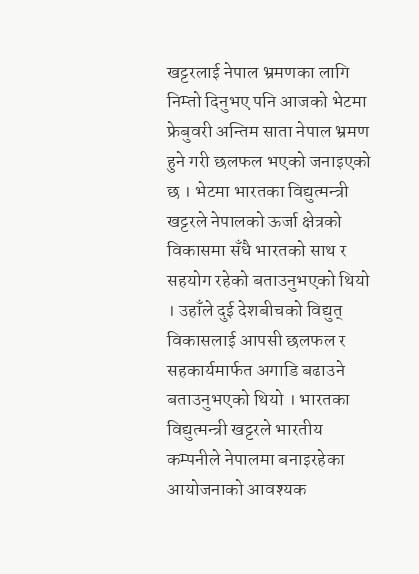खट्टरलाई नेपाल भ्रमणका लागि निम्तो दिनुभए पनि आजको भेटमा फ्रेबुवरी अन्तिम साता नेपाल भ्रमण हुने गरी छलफल भएको जनाइएको छ । भेटमा भारतका विद्युत्मन्त्री खट्टरले नेपालको ऊर्जा क्षेत्रको विकासमा सँधै भारतको साथ र सहयोग रहेको बताउनुभएको थियो । उहाँले दुई देशबीचको विद्युत् विकासलाई आपसी छलफल र सहकार्यमार्फत अगाडि बढाउने बताउनुभएको थियो । भारतका विद्युत्मन्त्री खट्टरले भारतीय कम्पनीले नेपालमा बनाइरहेका आयोजनाको आवश्यक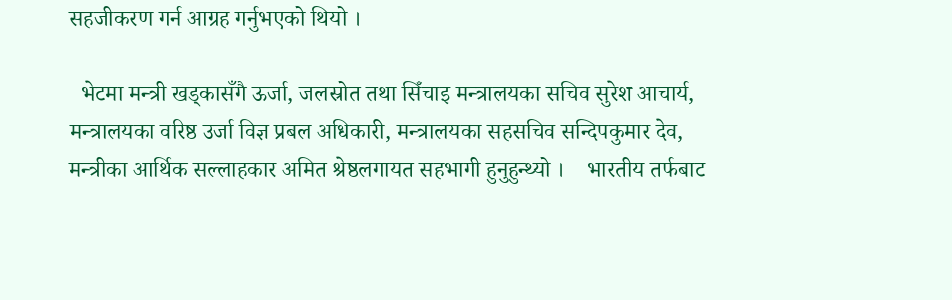सहजीकरण गर्न आग्रह गर्नुभएको थियो ।

  भेटमा मन्त्री खड्कासँगै ऊर्जा, जलस्रोत तथा सिँचाइ मन्त्रालयका सचिव सुरेश आचार्य, मन्त्रालयका वरिष्ठ उर्जा विज्ञ प्रबल अधिकारी, मन्त्रालयका सहसचिव सन्दिपकुमार देव, मन्त्रीका आर्थिक सल्लाहकार अमित श्रेष्ठलगायत सहभागी हुनुहुन्थ्यो ।    भारतीय तर्फबाट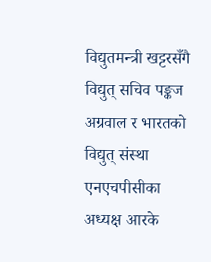विद्युतमन्त्री खट्टरसँगै विद्युत् सचिव पङ्कज अग्रवाल र भारतको विद्युत् संस्था एनएचपीसीका अध्यक्ष आरके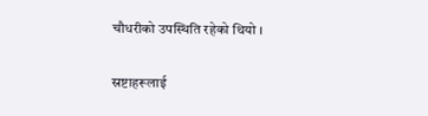चौधरीको उपस्थिति रहेको थियो ।

स्रष्टाहरूलाई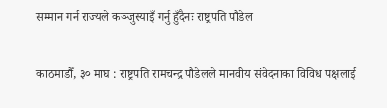सम्मान गर्न राज्यले कञ्जुस्याइँ गर्नु हुँदैनः राष्ट्रपति पौडेल

काठमाडौँ, ३० माघ : राष्ट्रपति रामचन्द्र पौडेलले मानवीय संवेदनाका विविध पक्षलाई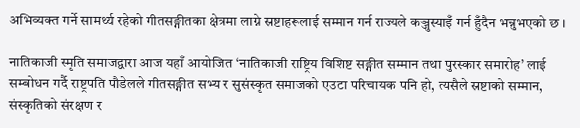अभिव्यक्त गर्ने सामर्थ्य रहेको गीतसङ्गीतका क्षेत्रमा लाग्ने स्रष्टाहरूलाई सम्मान गर्न राज्यले कञ्जुस्याइँ गर्न हुँदैन भन्नुभएको छ ।

नातिकाजी स्मृति समाजद्वारा आज यहाँ आयोजित ‘नातिकाजी राष्ट्रिय विशिष्ट सङ्गीत सम्मान तथा पुरस्कार समारोह’ लाई सम्बोधन गर्दै राष्ट्रपति पौडेलले गीतसङ्गीत सभ्य र सुसंस्कृत समाजको एउटा परिचायक पनि हो, त्यसैले स्रष्टाको सम्मान, संस्कृतिको संरक्षण र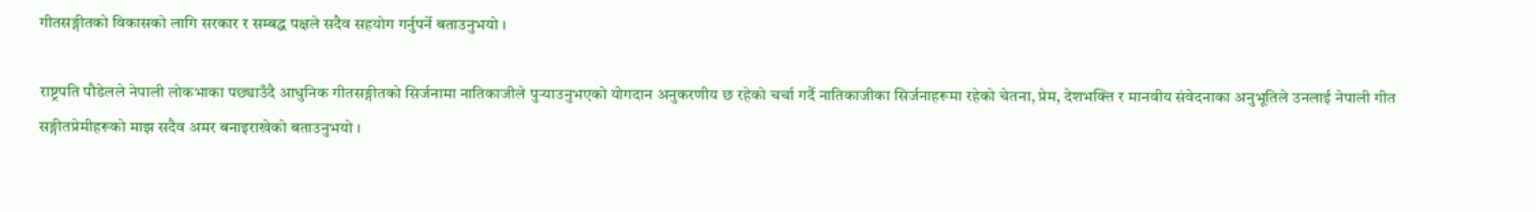गीतसङ्गीतको विकासको लागि सरकार र सम्बद्ध पक्षले सदैव सहयोग गर्नुपर्ने बताउनुभयो ।

राष्ट्रपति पौडेलले नेपाली लोकभाका पछ्याउँदै आधुनिक गीतसङ्गीतको सिर्जनामा नातिकाजीले पुर्‍याउनुभएको योगदान अनुकरणीय छ रहेको चर्चा गर्दै नातिकाजीका सिर्जनाहरूमा रहेको चेतना, प्रेम, देशभक्ति र मानवीय संवेदनाका अनुभूतिले उनलाई नेपाली गीत सङ्गीतप्रेमीहरूको माझ सदैव अमर बनाइराखेको बताउनुभयो ।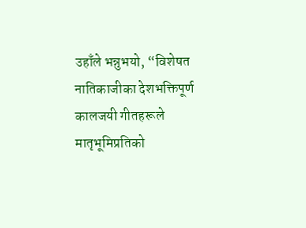उहाँले भन्नुभयो, “विशेषत नातिकाजीका देशभक्तिपूर्ण कालजयी गीतहरूले मातृभूमिप्रतिको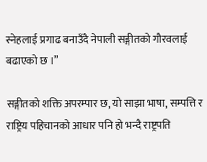स्नेहलाई प्रगाढ बनाउँदै नेपाली सङ्गीतको गौरवलाई बढाएको छ ।”

सङ्गीतको शक्ति अपरम्पार छ, यो साझा भाषा, सम्पत्ति र राष्ट्रिय पहिचानको आधार पनि हो भन्दै राष्ट्रपति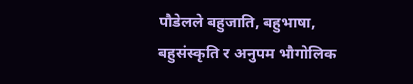पौडेलले बहुजाति, बहुभाषा, बहुसंस्कृति र अनुपम भौगोलिक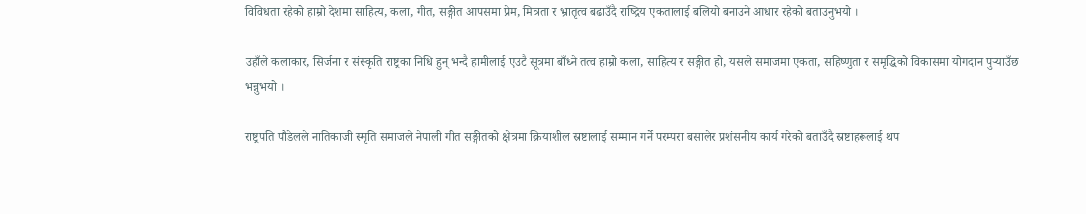विविधता रहेको हाम्रो देशमा साहित्य, कला, गीत, सङ्गीत आपसमा प्रेम, मित्रता र भ्रातृत्व बढाउँदै राष्द्रिय एकतालाई बलियो बनाउने आधार रहेको बताउनुभयो ।

उहाँले कलाकार, सिर्जना र संस्कृति राष्ट्रका निधि हुन् भन्दै हामीलाई एउटै सूत्रमा बाँध्ने तत्व हाम्रो कला, साहित्य र सङ्गीत हो, यसले समाजमा एकता, सहिष्णुता र समृद्धिको विकासमा योगदान पुर्‍याउँछ भन्नुभयो ।

राष्ट्रपति पौडेलले नातिकाजी स्मृति समाजले नेपाली गीत सङ्गीतको क्षेत्रमा क्रियाशील स्रष्टालाई सम्मान गर्ने परम्परा बसालेर प्रशंसनीय कार्य गरेको बताउँदै स्रष्टाहरूलाई थप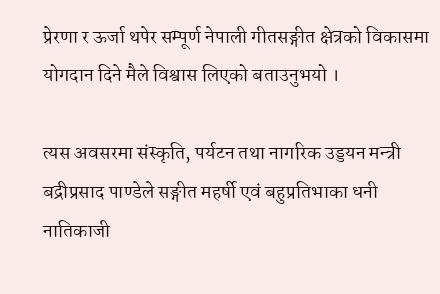प्रेरणा र ऊर्जा थपेर सम्पूर्ण नेपाली गीतसङ्गीत क्षेत्रको विकासमा योगदान दिने मैले विश्वास लिएको बताउनुभयो ।

त्यस अवसरमा संस्कृति, पर्यटन तथा नागरिक उड्डयन मन्त्री बद्रीप्रसाद पाण्डेले सङ्गीत महर्षी एवं बहुप्रतिभाका धनी नातिकाजी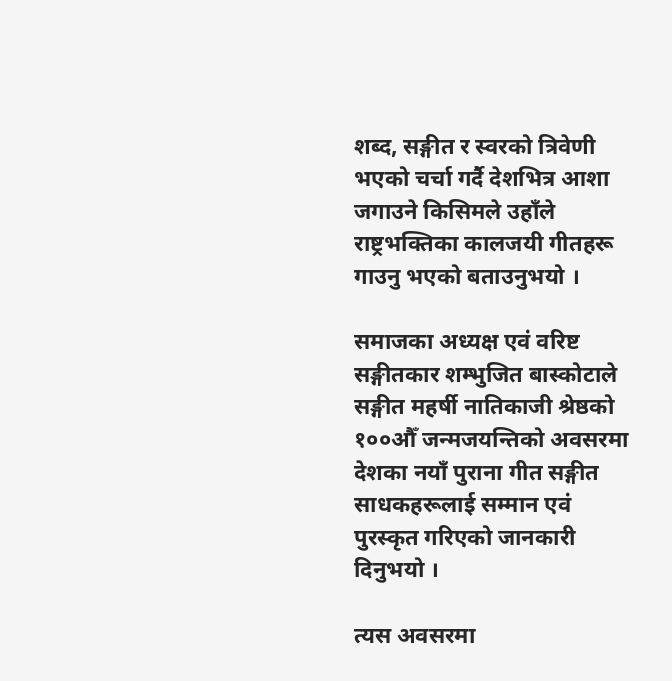शब्द, सङ्गीत र स्वरको त्रिवेणी भएको चर्चा गर्दै देशभित्र आशा जगाउने किसिमले उहाँले राष्ट्रभक्तिका कालजयी गीतहरू गाउनु भएको बताउनुभयो ।

समाजका अध्यक्ष एवं वरिष्ट सङ्गीतकार शम्भुजित बास्कोटाले सङ्गीत महर्षी नातिकाजी श्रेष्ठको १००औँ जन्मजयन्तिको अवसरमा देशका नयाँ पुराना गीत सङ्गीत साधकहरूलाई सम्मान एवं पुरस्कृत गरिएको जानकारी दिनुभयो ।

त्यस अवसरमा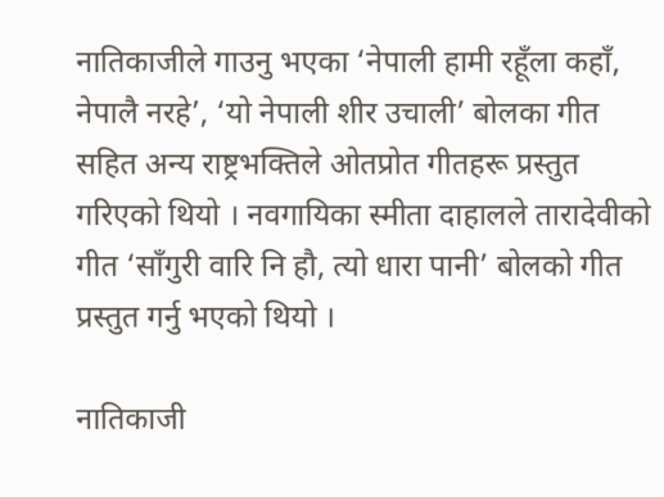नातिकाजीले गाउनु भएका ‘नेपाली हामी रहूँला कहाँ, नेपालै नरहे’, ‘यो नेपाली शीर उचाली’ बोलका गीत सहित अन्य राष्ट्रभक्तिले ओतप्रोत गीतहरू प्रस्तुत गरिएको थियो । नवगायिका स्मीता दाहालले तारादेवीको गीत ‘साँगुरी वारि नि हौ, त्यो धारा पानी’ बोलको गीत प्रस्तुत गर्नु भएको थियो ।

नातिकाजी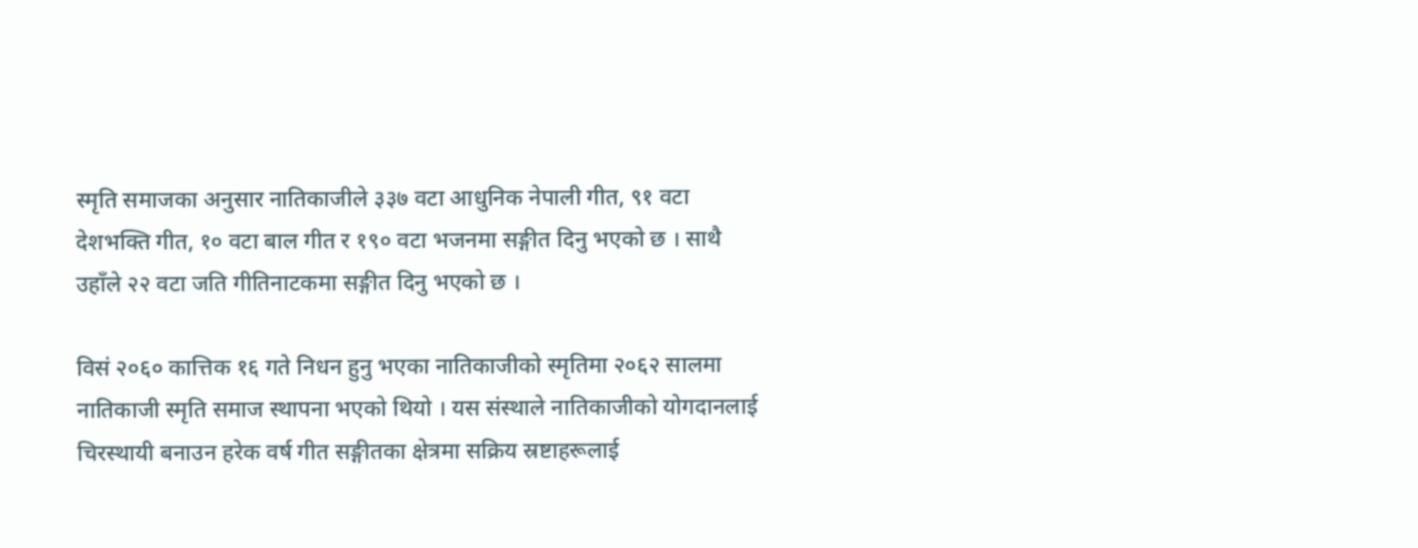स्मृति समाजका अनुसार नातिकाजीले ३३७ वटा आधुनिक नेपाली गीत, ९१ वटा देशभक्ति गीत, १० वटा बाल गीत र १९० वटा भजनमा सङ्गीत दिनु भएको छ । साथै उहाँले २२ वटा जति गीतिनाटकमा सङ्गीत दिनु भएको छ ।

विसं २०६० कात्तिक १६ गते निधन हुनु भएका नातिकाजीको स्मृतिमा २०६२ सालमा नातिकाजी स्मृति समाज स्थापना भएको थियो । यस संस्थाले नातिकाजीको योगदानलाई चिरस्थायी बनाउन हरेक वर्ष गीत सङ्गीतका क्षेत्रमा सक्रिय स्रष्टाहरूलाई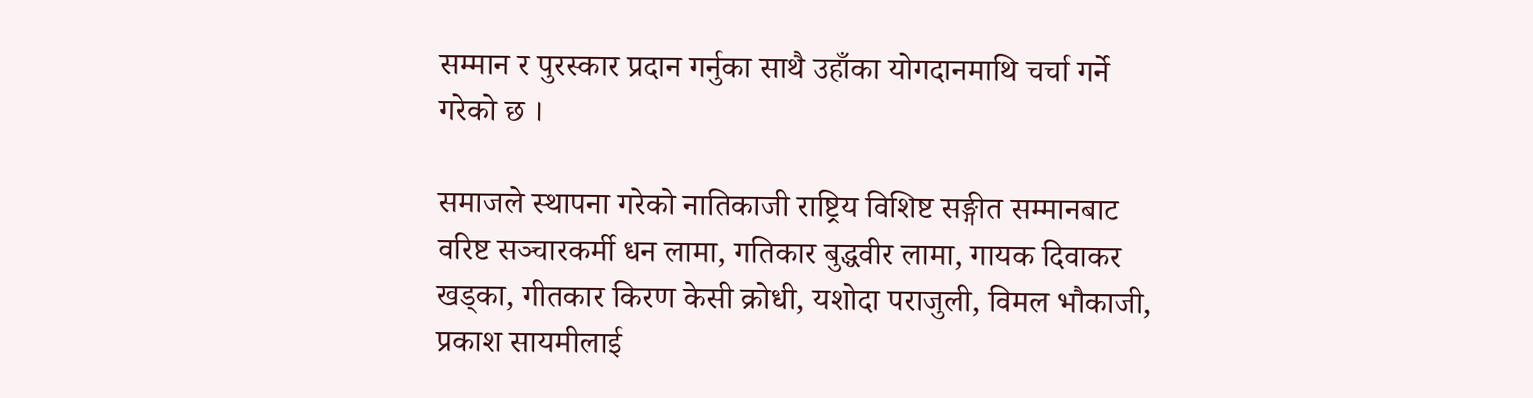सम्मान र पुरस्कार प्रदान गर्नुका साथै उहाँका योगदानमाथि चर्चा गर्ने गरेको छ ।

समाजले स्थापना गरेको नातिकाजी राष्ट्रिय विशिष्ट सङ्गीत सम्मानबाट वरिष्ट सञ्चारकर्मी धन लामा, गतिकार बुद्धवीर लामा, गायक दिवाकर खड्का, गीतकार किरण केसी क्रोधी, यशोदा पराजुली, विमल भौकाजी, प्रकाश सायमीलाई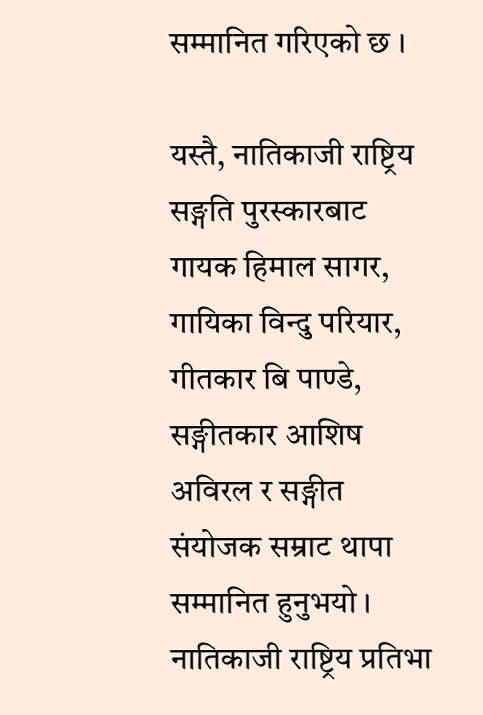सम्मानित गरिएको छ ।

यस्तै, नातिकाजी राष्ट्रिय सङ्गति पुरस्कारबाट गायक हिमाल सागर, गायिका विन्दु परियार, गीतकार बि पाण्डे, सङ्गीतकार आशिष अविरल र सङ्गीत संयोजक सम्राट थापा सम्मानित हुनुभयो । नातिकाजी राष्ट्रिय प्रतिभा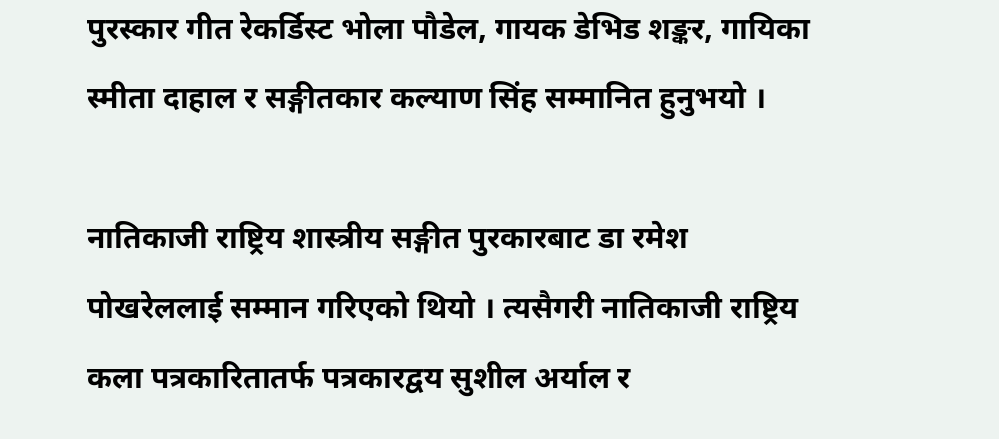पुरस्कार गीत रेकर्डिस्ट भोला पौडेल, गायक डेभिड शङ्कर, गायिका स्मीता दाहाल र सङ्गीतकार कल्याण सिंह सम्मानित हुनुभयो ।

नातिकाजी राष्ट्रिय शास्त्रीय सङ्गीत पुरकारबाट डा रमेश पोखरेललाई सम्मान गरिएको थियो । त्यसैगरी नातिकाजी राष्ट्रिय कला पत्रकारितातर्फ पत्रकारद्वय सुशील अर्याल र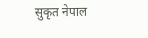सुकृत नेपाल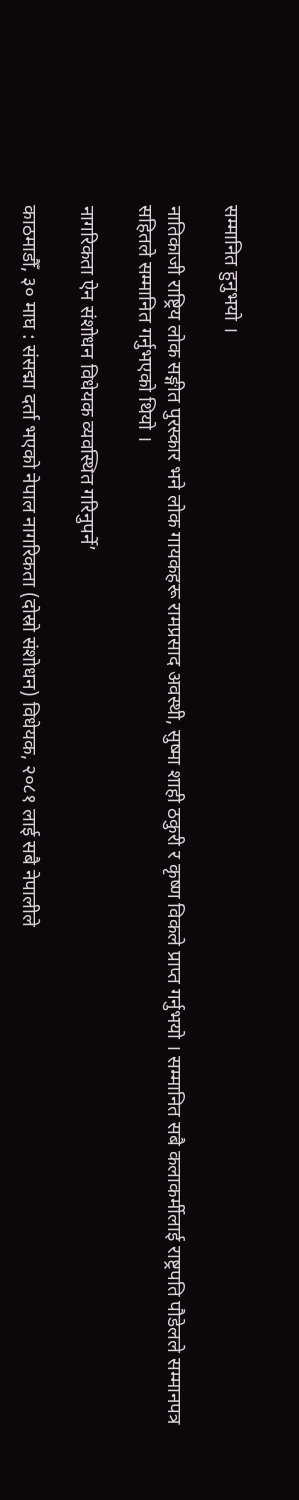सम्मानित हुनुभयो ।

नातिकाजी राष्ट्रिय लोक सङ्गीत पुरस्कार भने लोक गायकहरू रामप्रसाद अवस्थी, सुष्मा शाही ठकुरी र कृष्ण विकले प्राप्त गर्नुभयो । सम्मानित सबै कलाकर्मीलाई राष्ट्रपति पौडेलले सम्मानपत्र सहितले सम्मानित गर्नुभएको थियो ।

नागरिकता ऐन संशोधन विधेयक व्यवस्थित गरिनुपर्ने’

काठमाडौँ, ३० माघ : संसद्मा दर्ता भएको नेपाल नागरिकता (दोस्रो संशोधन) विधेयक, २०८१ लाई सबै नेपालीले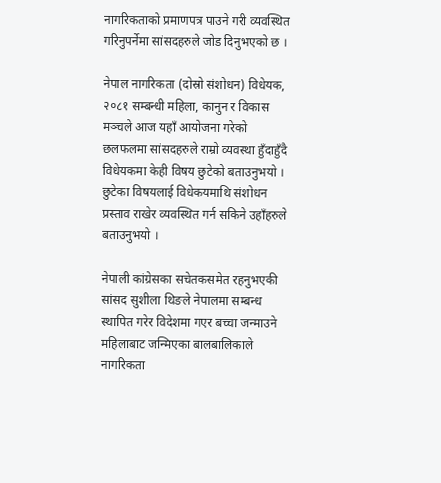नागरिकताको प्रमाणपत्र पाउने गरी व्यवस्थित गरिनुपर्नेमा सांसदहरुले जोड दिनुभएको छ ।

नेपाल नागरिकता (दोस्रो संशोधन) विधेयक, २०८१ सम्बन्धी महिला, कानुन र विकास मञ्चले आज यहाँ आयोजना गरेको छलफलमा सांसदहरुले राम्रो व्यवस्था हुँदाहुँदै विधेयकमा केही विषय छुटेको बताउनुभयो । छुटेका विषयलाई विधेकयमाथि संशोधन प्रस्ताव राखेर व्यवस्थित गर्न सकिने उहाँहरुले बताउनुभयो ।

नेपाली कांग्रेसका सचेतकसमेत रहनुभएकी सांसद सुशीला थिङले नेपालमा सम्बन्ध स्थापित गरेर विदेशमा गएर बच्चा जन्माउने महिलाबाट जन्मिएका बालबालिकाले नागरिकता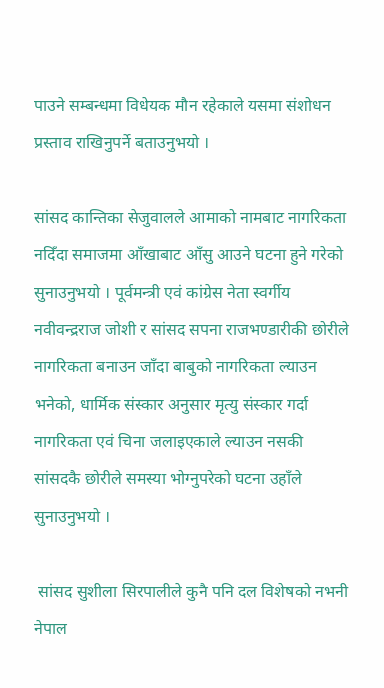पाउने सम्बन्धमा विधेयक मौन रहेकाले यसमा संशोधन प्रस्ताव राखिनुपर्ने बताउनुभयो ।

सांसद कान्तिका सेजुवालले आमाको नामबाट नागरिकता नदिँदा समाजमा आँखाबाट आँसु आउने घटना हुने गरेको सुनाउनुभयो । पूर्वमन्त्री एवं कांग्रेस नेता स्वर्गीय नवीवन्द्रराज जोशी र सांसद सपना राजभण्डारीकी छोरीले नागरिकता बनाउन जाँदा बाबुको नागरिकता ल्याउन भनेको, धार्मिक संस्कार अनुसार मृत्यु संस्कार गर्दा नागरिकता एवं चिना जलाइएकाले ल्याउन नसकी सांसदकै छोरीले समस्या भोग्नुपरेको घटना उहाँले सुनाउनुभयो ।

 सांसद सुशीला सिरपालीले कुनै पनि दल विशेषको नभनी नेपाल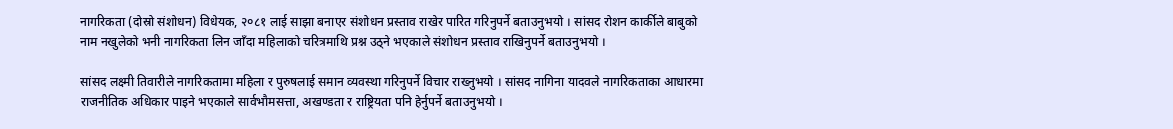नागरिकता (दोस्रो संशोधन) विधेयक, २०८१ लाई साझा बनाएर संशोधन प्रस्ताव राखेर पारित गरिनुपर्ने बताउनुभयो । सांसद रोशन कार्कीले बाबुको नाम नखुलेको भनी नागरिकता लिन जाँदा महिलाको चरित्रमाथि प्रश्न उठ्ने भएकाले संशोधन प्रस्ताव राखिनुपर्ने बताउनुभयो ।

सांसद लक्ष्मी तिवारीले नागरिकतामा महिला र पुरुषलाई समान व्यवस्था गरिनुपर्ने विचार राख्नुभयो । सांसद नागिना यादवले नागरिकताका आधारमा राजनीतिक अधिकार पाइने भएकाले सार्वभौमसत्ता, अखण्डता र राष्ट्रियता पनि हेर्नुपर्ने बताउनुभयो ।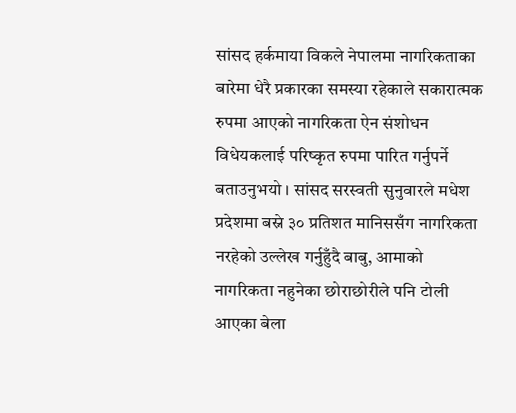सांसद हर्कमाया विकले नेपालमा नागरिकताका बारेमा धेरै प्रकारका समस्या रहेकाले सकारात्मक रुपमा आएको नागरिकता ऐन संशोधन विधेयकलाई परिष्कृत रुपमा पारित गर्नुपर्ने बताउनुभयो । सांसद सरस्वती सुनुवारले मधेश प्रदेशमा बस्ने ३० प्रतिशत मानिससँग नागरिकता नरहेको उल्लेख गर्नुहुँदै बाबु, आमाको नागरिकता नहुनेका छोराछोरीले पनि टोली आएका बेला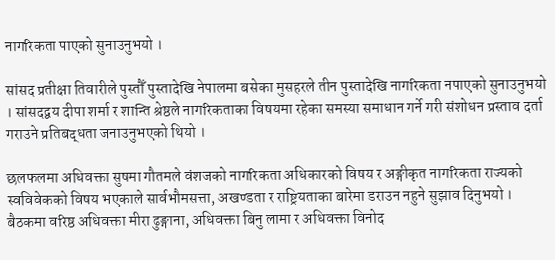नागरिकता पाएको सुनाउनुभयो ।

सांसद प्रतीक्षा तिवारीले पुस्तौँ पुस्तादेखि नेपालमा बसेका मुसहरले तीन पुस्तादेखि नागरिकता नपाएको सुनाउनुभयो । सांसदद्वय दीपा शर्मा र शान्ति श्रेष्ठले नागरिकताका विषयमा रहेका समस्या समाधान गर्ने गरी संशोधन प्रस्ताव दर्ता गराउने प्रतिबद्धता जनाउनुभएको थियो ।

छलफलमा अधिवक्ता सुषमा गौतमले वंशजको नागरिकता अधिकारको विषय र अङ्गीकृत नागरिकता राज्यको स्वविवेकको विषय भएकाले सार्वभौमसत्ता, अखण्डता र राष्ट्रियताका बारेमा डराउन नहुने सुझाव दिनुभयो । बैठकमा वरिष्ठ अधिवक्ता मीरा ढुङ्गाना, अधिवक्ता बिनु लामा र अधिवक्ता विनोद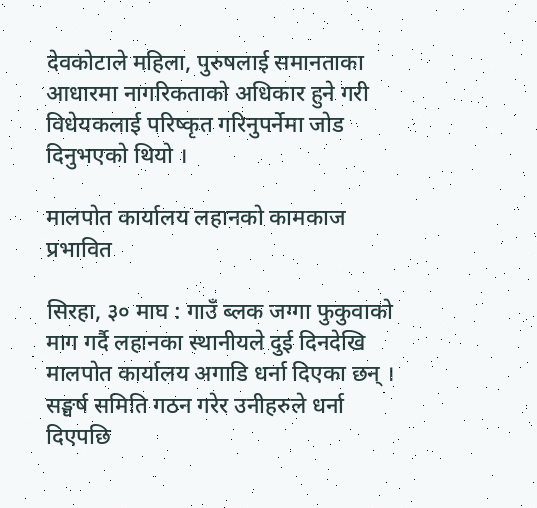देवकोटाले महिला, पुरुषलाई समानताका आधारमा नागरिकताको अधिकार हुने गरी विधेयकलाई परिष्कृत गरिनुपर्नेमा जोड दिनुभएको थियो ।

मालपोत कार्यालय लहानको कामकाज प्रभावित

सिरहा, ३० माघ : गाउँ ब्लक जग्गा फुकुवाको माग गर्दै लहानका स्थानीयले दुई दिनदेखि मालपोत कार्यालय अगाडि धर्ना दिएका छन् । सङ्घर्ष समिति गठन गरेर उनीहरुले धर्ना दिएपछि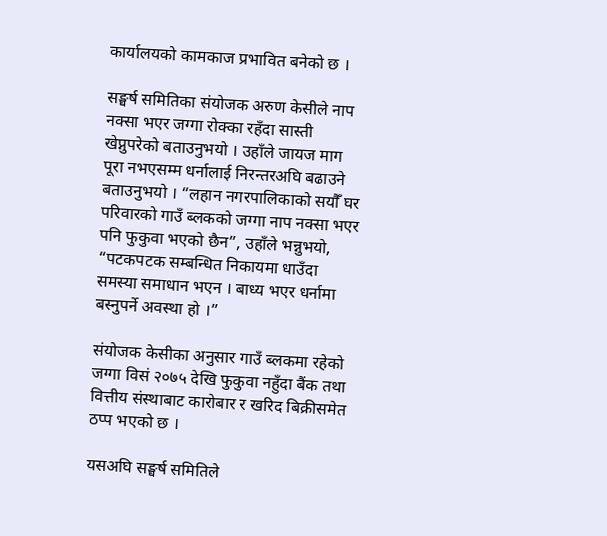कार्यालयको कामकाज प्रभावित बनेको छ ।

सङ्घर्ष समितिका संयोजक अरुण केसीले नाप नक्सा भएर जग्गा रोक्का रहँदा सास्ती खेप्नुपरेको बताउनुभयो । उहाँले जायज माग पूरा नभएसम्म धर्नालाई निरन्तरअघि बढाउने बताउनुभयो । “लहान नगरपालिकाको सयौँ घर परिवारको गाउँ ब्लकको जग्गा नाप नक्सा भएर पनि फुकुवा भएको छैन”, उहाँले भन्नुभयो, “पटकपटक सम्बन्धित निकायमा धाउँदा समस्या समाधान भएन । बाध्य भएर धर्नामा बस्नुपर्ने अवस्था हो ।”

संयोजक केसीका अनुसार गाउँ ब्लकमा रहेको जग्गा विसं २०७५ देखि फुकुवा नहुँदा बैंक तथा वित्तीय संस्थाबाट कारोबार र खरिद बिक्रीसमेत ठप्प भएको छ ।

यसअघि सङ्घर्ष समितिले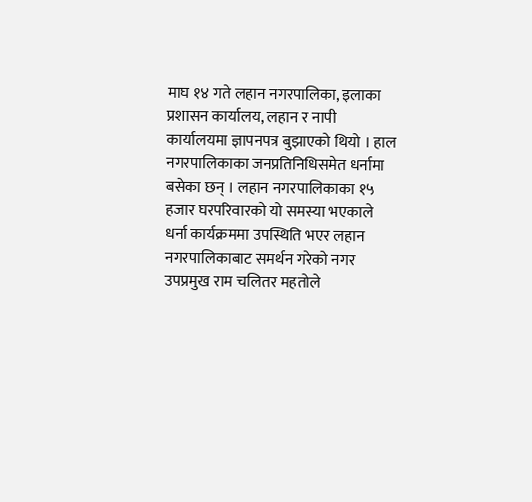माघ १४ गते लहान नगरपालिका, इलाका प्रशासन कार्यालय, लहान र नापी कार्यालयमा ज्ञापनपत्र बुझाएको थियो । हाल नगरपालिकाका जनप्रतिनिधिसमेत धर्नामा बसेका छन् । लहान नगरपालिकाका १५ हजार घरपरिवारको यो समस्या भएकाले धर्ना कार्यक्रममा उपस्थिति भएर लहान नगरपालिकाबाट समर्थन गरेको नगर उपप्रमुख राम चलितर महतोले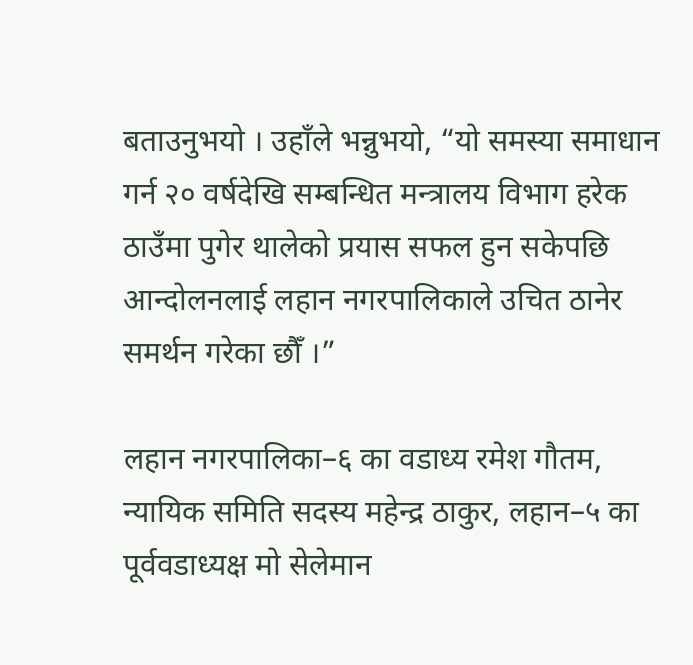बताउनुभयो । उहाँले भन्नुभयो, “यो समस्या समाधान गर्न २० वर्षदेखि सम्बन्धित मन्त्रालय विभाग हरेक ठाउँमा पुगेर थालेको प्रयास सफल हुन सकेपछि आन्दोलनलाई लहान नगरपालिकाले उचित ठानेर समर्थन गरेका छौँ ।”

लहान नगरपालिका–६ का वडाध्य रमेश गौतम, न्यायिक समिति सदस्य महेन्द्र ठाकुर, लहान–५ का पूर्ववडाध्यक्ष मो सेलेमान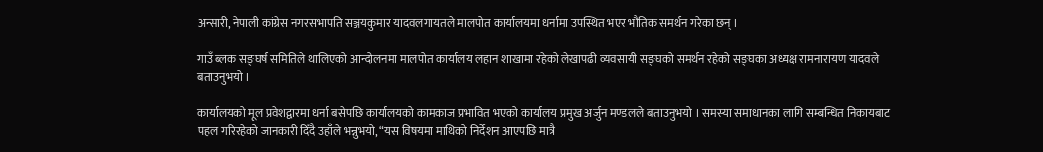अन्सारी, नेपाली कांग्रेस नगरसभापति सञ्जयकुमार यादवलगायतले मालपोत कार्यालयमा धर्नामा उपस्थित भएर भौतिक समर्थन गरेका छन् ।

गाउँ ब्लक सङ्घर्ष समितिले थालिएको आन्दोलनमा मालपोत कार्यालय लहान शाखामा रहेको लेखापढी व्यवसायी सङ्घको समर्थन रहेको सङ्घका अध्यक्ष रामनारायण यादवले बताउनुभयो ।

कार्यालयको मूल प्रवेशद्वारमा धर्ना बसेपछि कार्यालयको कामकाज प्रभावित भएको कार्यालय प्रमुख अर्जुन मण्डलले बताउनुभयो । समस्या समाधानका लागि सम्बन्धित निकायबाट पहल गरिरहेको जानकारी दिँदै उहाँले भन्नुभयो, “यस विषयमा माथिको निर्देशन आएपछि मात्रै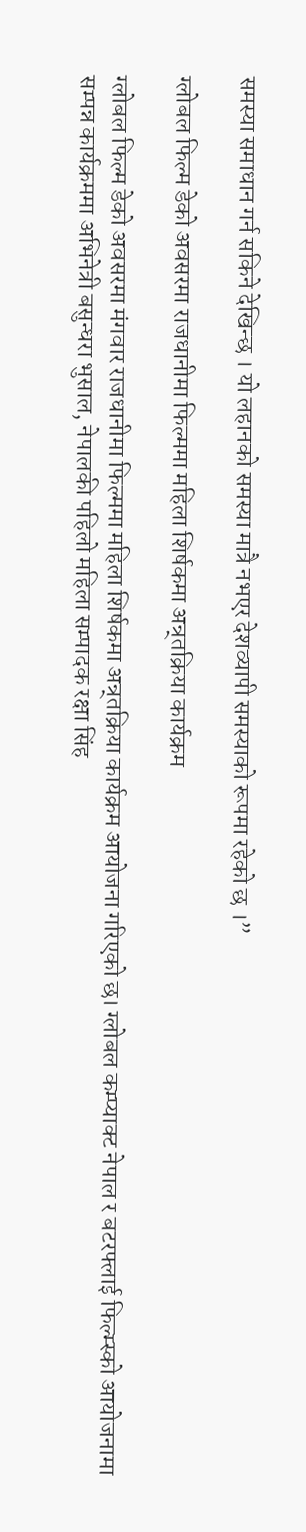समस्या समाधान गर्न सकिने देखिन्छ । यो लहानको समस्या मात्रै नभएर देशव्यापी समस्याको रूपमा रहेको छ ।”

ग्लोबल फिल्म डेको अवसरमा राजधानीमा फिल्ममा महिला शिर्षकमा अन्र्तक्रिया कार्यक्रम

ग्लोबल फिल्म डेको अवसरमा मंगवार राजधानीमा फिल्ममा महिला शिर्षकमा अन्र्तक्रिया कार्यक्रम आयोजना गरिएको छ। ग्लोबल कम्प्याक्ट नेपाल र बटरफ्लाई फिल्म्स्को आयोजनामा सम्पन्न कार्यक्रममा अभिनेत्री बसुन्धरा भुसाल, नेपालकी पहिलो महिला सम्पादक रक्षा सिंह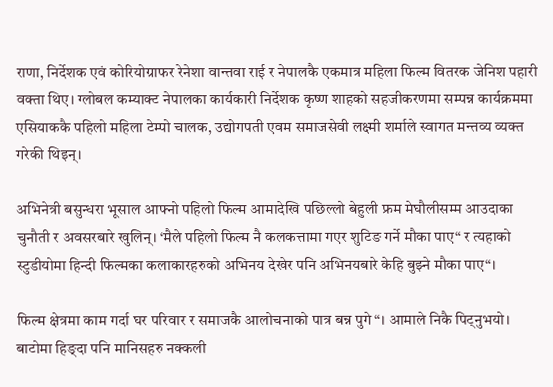राणा, निर्देशक एवं कोरियोग्राफर रेनेशा वान्तवा राई र नेपालकै एकमात्र महिला फिल्म वितरक जेनिश पहारी वक्ता थिए। ग्लोबल कम्याक्ट नेपालका कार्यकारी निर्देशक कृष्ण शाहको सहजीकरणमा सम्पन्न कार्यक्रममा एसियाककै पहिलो महिला टेम्पो चालक, उद्योगपती एवम समाजसेवी लक्ष्मी शर्माले स्वागत मन्तव्य व्यक्त गरेकी थिइन्।

अभिनेत्री बसुन्धरा भूसाल आफ्नो पहिलो फिल्म आमादेखि पछिल्लो बेहुली फ्रम मेघौलीसम्म आउदाका चुनौती र अवसरबारे खुलिन्। ‘मैले पहिलो फिल्म नै कलकत्तामा गएर शुटिङ गर्ने मौका पाए“ र त्यहाको स्टुडीयोमा हिन्दी फिल्मका कलाकारहरुको अभिनय देखेर पनि अभिनयबारे केहि बुझ्ने मौका पाए“।

फिल्म क्षेत्रमा काम गर्दा घर परिवार र समाजकै आलोचनाको पात्र बन्न पुगे“। आमाले निकै पिट्नुभयो। बाटोमा हिङ्दा पनि मानिसहरु नक्कली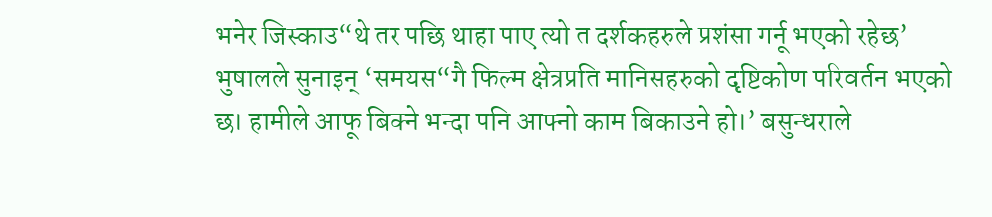भनेर जिस्काउ“थे तर पछि थाहा पाए त्यो त दर्शकहरुले प्रशंसा गर्नू भएको रहेछ’ भुषालले सुनाइन् ‘समयस“गै फिल्म क्षेत्रप्रति मानिसहरुको दृष्टिकोण परिवर्तन भएको छ। हामीले आफू बिक्ने भन्दा पनि आफ्नो काम बिकाउने हो।’ बसुन्धराले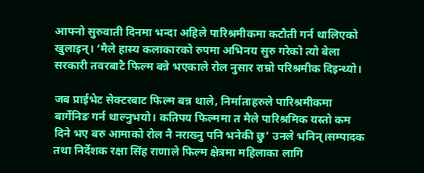आफ्नो सुरुवाती दिनमा भन्दा अहिले पारिश्रमीकमा कटौती गर्न थालिएको खुलाइन्। ‘मैले हास्य कलाकारको रुपमा अभिनय सुरु गरेको त्यो बेला सरकारी तवरबाटै फिल्म बन्ने भएकाले रोल नुसार राम्रो परिश्रमीक दिइन्थ्यो।

जब प्राईभेट सेक्टरबाट फिल्म बन्न थाले, निर्माताहरुले पारिश्रमीकमा बार्गेनिङ गर्न थाल्नुभयो। कतिपय फिल्ममा त मैले पारिश्रमिक यस्तो कम दिने भए बरु आमाको रोल नै नराख्नु पनि भनेकी छु’ उनले भनिन्।सम्पादक तथा निर्देशक रक्षा सिंह राणाले फिल्म क्षेत्रमा महिलाका लागि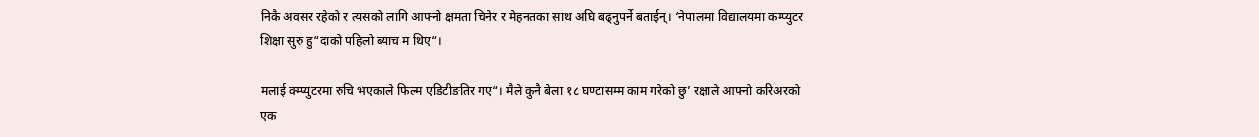निकै अवसर रहेको र त्यसको लागि आफ्नो क्षमता चिनेर र मेहनतका साथ अघि बढ्नुपर्ने बताईन्। ‘नेपालमा विद्यालयमा कम्प्युटर शिक्षा सुरु हु“दाको पहिलो ब्याच म थिए“।

मलाई क्म्प्युटरमा रुचि भएकाले फिल्म एडिटीङतिर गए“। मैले कुनै बेला १८ घण्टासम्म काम गरेको छु’ रक्षाले आफ्नो करिअरको एक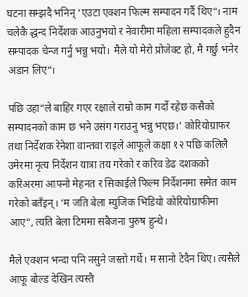घटना सम्झदै भनिन् ‘एउटा एक्शन फिल्म सम्पादन गर्दै थिए“। नाम चलेकै द्धन्द निर्देशक आउनुभयो र नेवारीमा महिला सम्पादकले हुदैन सम्पादक चेन्ज गर्नु भन्नु भयो। मैले यो मेरो प्रोजेक्ट हो, मै गर्छु भनेर अडान लिए“।

पछि उहा“ले बाहिर गएर रक्षाले राम्रो काम गर्दो रहेछ कसैको सम्पादनको काम छ भने उसंग गराउनु भन्नु भएछ।’ कोरियोग्राफर तथा निर्देशक रेनेशा वान्तवा राइले आफूले कक्षा १२ पछि कलिलै उमेरमा नृत्य निर्देशन यात्रा तय गरेको र करिव डेढ दशकको करिअरमा आफ्नो मेहनत र सिकाईले फिल्म निर्देशनमा समेत काम गरेको बतँइन्। ‘म जति बेला म्युजिक भिडियो कोरियोग्राफीमा आए“, त्यति बेला टिममा सबैजना पुरुष हुन्थे।

मैले एक्शन भन्दा पनि नसुने जस्तो गर्थे। म सानो टेदैन थिए। त्यसैले आफू बोल्ड देखिन त्यस्तै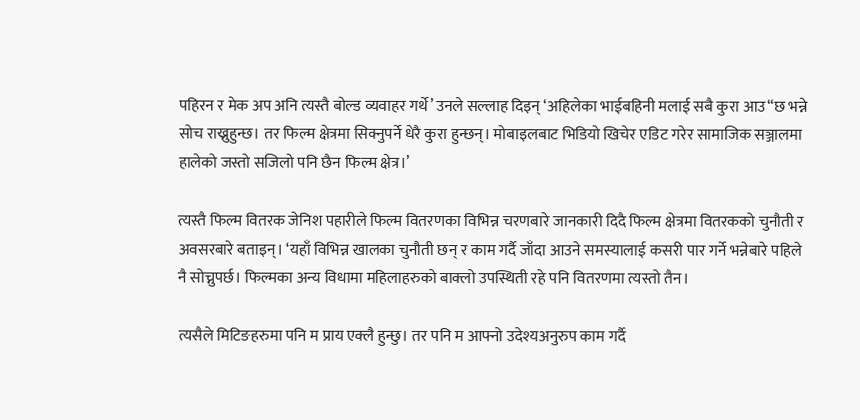पहिरन र मेक अप अनि त्यस्तै बोल्ड व्यवाहर गर्थे’ उनले सल्लाह दिइन् ‘अहिलेका भाईबहिनी मलाई सबै कुरा आउ“छ भन्ने सोच राख्नुहुन्छ। तर फिल्म क्षेत्रमा सिक्नुपर्ने धेरै कुरा हुन्छन्। मोबाइलबाट भिडियो खिचेर एडिट गरेर सामाजिक सञ्जालमा हालेको जस्तो सजिलो पनि छैन फिल्म क्षेत्र।’

त्यस्तै फिल्म वितरक जेनिश पहारीले फिल्म वितरणका विभिन्न चरणबारे जानकारी दिदै फिल्म क्षेत्रमा वितरकको चुनौती र अवसरबारे बताइन्। ‘यहाँ विभिन्न खालका चुनौती छन् र काम गर्दै जाँदा आउने समस्यालाई कसरी पार गर्ने भन्नेबारे पहिले नै सोच्नुपर्छ। फिल्मका अन्य विधामा महिलाहरुको बाक्लो उपस्थिती रहे पनि वितरणमा त्यस्तो तैन।

त्यसैले मिटिङहरुमा पनि म प्राय एक्लै हुन्छु। तर पनि म आफ्नो उदेश्यअनुरुप काम गर्दै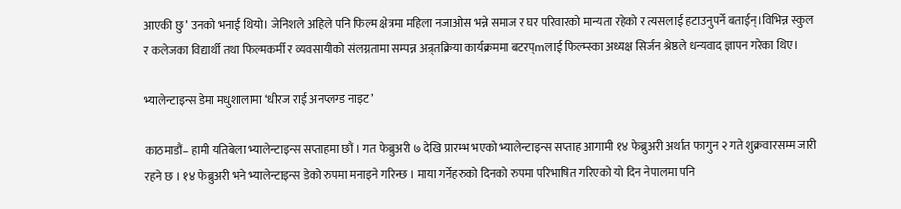आएकी छु’ उनको भनाई थियो। जेनिशले अहिले पनि फिल्म क्षेत्रमा महिला नजाओस भन्ने समाज र घर परिवारको मान्यता रहेको र त्यसलाई हटाउनुपर्ने बताईन्।विभिन्न स्कुल र कलेजका विद्यार्थी तथा फिल्मकर्मी र व्यवसायीको संलग्नतामा सम्पन्न अन्र्तक्रिया कार्यक्रममा बटरप्mलाई फिल्म्स्का अध्यक्ष सिर्जन श्रेष्ठले धन्यवाद ज्ञापन गरेका थिए।

भ्यालेन्टाइन्स डेमा मधुशालामा ‘धीरज राई अनप्लग्ड नाइट’

काठमाडौं– हामी यतिबेला भ्यालेन्टाइन्स सप्ताहमा छौं । गत फेब्रुअरी ७ देखि प्रारम्भ भएको भ्यालेन्टाइन्स सप्ताह आगामी १४ फेब्रुअरी अर्थात फागुन २ गते शुक्रवारसम्म जारी रहने छ । १४ फेब्रुअरी भने भ्यालेन्टाइन्स डेको रुपमा मनाइने गरिन्छ । माया गर्नेहरुको दिनको रुपमा परिभाषित गरिएको यो दिन नेपालमा पनि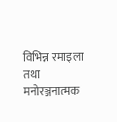विभिन्न रमाइला तथा मनोरञ्जनात्मक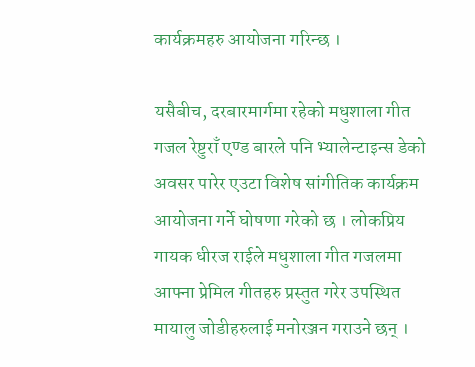कार्यक्रमहरु आयोजना गरिन्छ ।

यसैबीच, दरबारमार्गमा रहेको मधुशाला गीत गजल रेष्टुराँ एण्ड बारले पनि भ्यालेन्टाइन्स डेको अवसर पारेर एउटा विशेष सांगीतिक कार्यक्रम आयोजना गर्ने घोषणा गरेको छ । लोकप्रिय गायक धीरज राईले मधुशाला गीत गजलमा आफ्ना प्रेमिल गीतहरु प्रस्तुत गरेर उपस्थित मायालु जोडीहरुलाई मनोरञ्जन गराउने छन् ।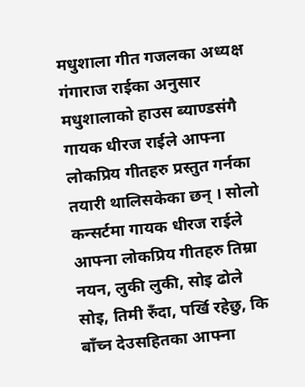मधुशाला गीत गजलका अध्यक्ष गंगाराज राईका अनुसार मधुशालाको हाउस ब्याण्डसंगै गायक धीरज राईले आफ्ना लोकप्रिय गीतहरु प्रस्तुत गर्नका तयारी थालिसकेका छन् । सोलो कन्सर्टमा गायक धीरज राईले आफ्ना लोकप्रिय गीतहरु तिम्रा नयन, लुकी लुकी, सोइ ढोले सोइ, तिमी रुँदा, पर्खि रहेछु, कि बाँच्न देउसहितका आफ्ना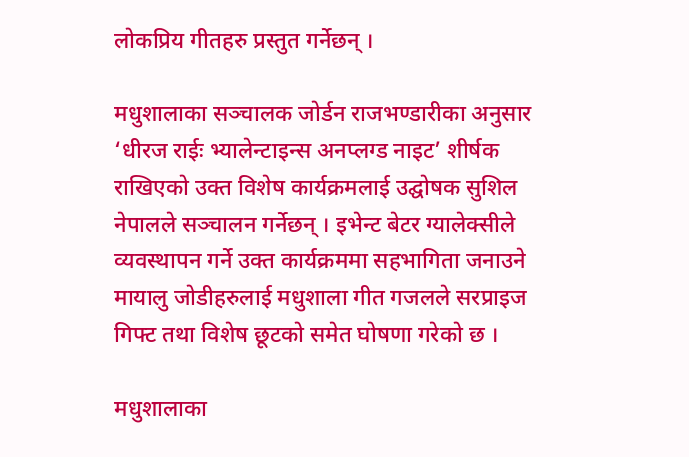लोकप्रिय गीतहरु प्रस्तुत गर्नेछन् ।

मधुशालाका सञ्चालक जोर्डन राजभण्डारीका अनुसार ‘धीरज राईः भ्यालेन्टाइन्स अनप्लग्ड नाइट’ शीर्षक राखिएको उक्त विशेष कार्यक्रमलाई उद्घोषक सुशिल नेपालले सञ्चालन गर्नेछन् । इभेन्ट बेटर ग्यालेक्सीले व्यवस्थापन गर्ने उक्त कार्यक्रममा सहभागिता जनाउने मायालु जोडीहरुलाई मधुशाला गीत गजलले सरप्राइज गिफ्ट तथा विशेष छूटको समेत घोषणा गरेको छ ।

मधुशालाका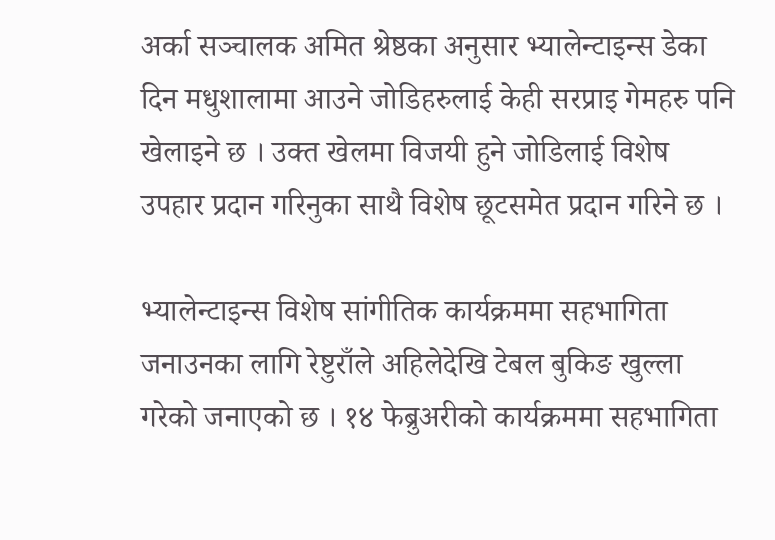अर्का सञ्चालक अमित श्रेष्ठका अनुसार भ्यालेन्टाइन्स डेका दिन मधुशालामा आउने जोडिहरुलाई केही सरप्राइ गेमहरु पनि खेलाइने छ । उक्त खेलमा विजयी हुने जोडिलाई विशेष उपहार प्रदान गरिनुका साथै विशेष छूटसमेत प्रदान गरिने छ ।

भ्यालेन्टाइन्स विशेष सांगीतिक कार्यक्रममा सहभागिता जनाउनका लागि रेष्टुराँले अहिलेदेखि टेबल बुकिङ खुल्ला गरेको जनाएको छ । १४ फेब्रुअरीको कार्यक्रममा सहभागिता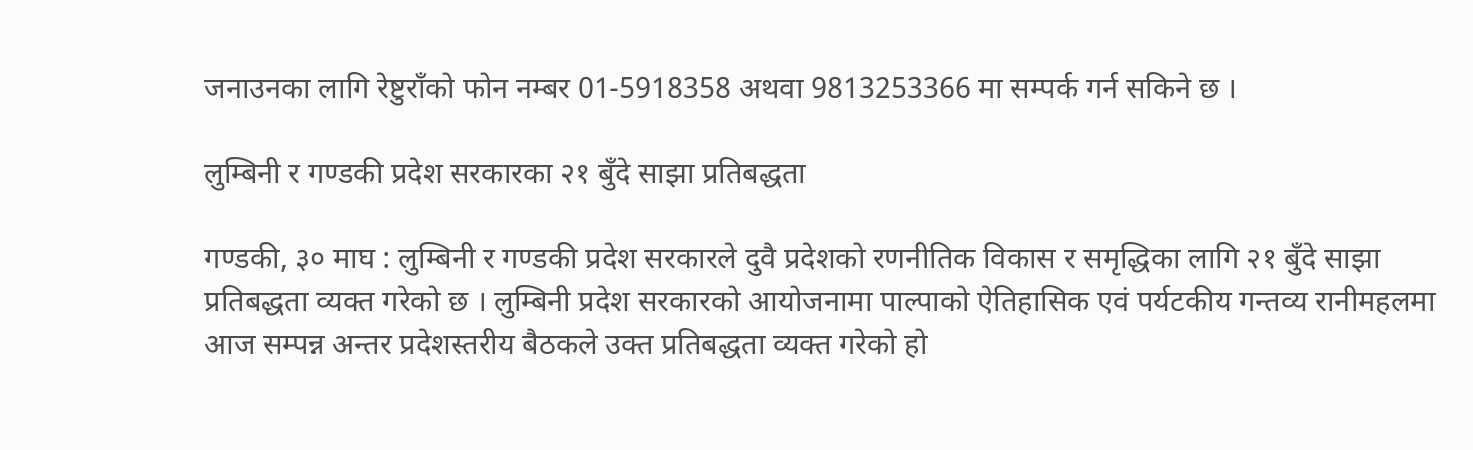जनाउनका लागि रेष्टुराँको फोन नम्बर 01-5918358 अथवा 9813253366 मा सम्पर्क गर्न सकिने छ ।

लुम्बिनी र गण्डकी प्रदेश सरकारका २१ बुँदे साझा प्रतिबद्धता

गण्डकी, ३० माघ : लुम्बिनी र गण्डकी प्रदेश सरकारले दुवै प्रदेशको रणनीतिक विकास र समृद्धिका लागि २१ बुँदे साझा प्रतिबद्धता व्यक्त गरेको छ । लुम्बिनी प्रदेश सरकारको आयोजनामा पाल्पाको ऐतिहासिक एवं पर्यटकीय गन्तव्य रानीमहलमा आज सम्पन्न अन्तर प्रदेशस्तरीय बैठकले उक्त प्रतिबद्धता व्यक्त गरेको हो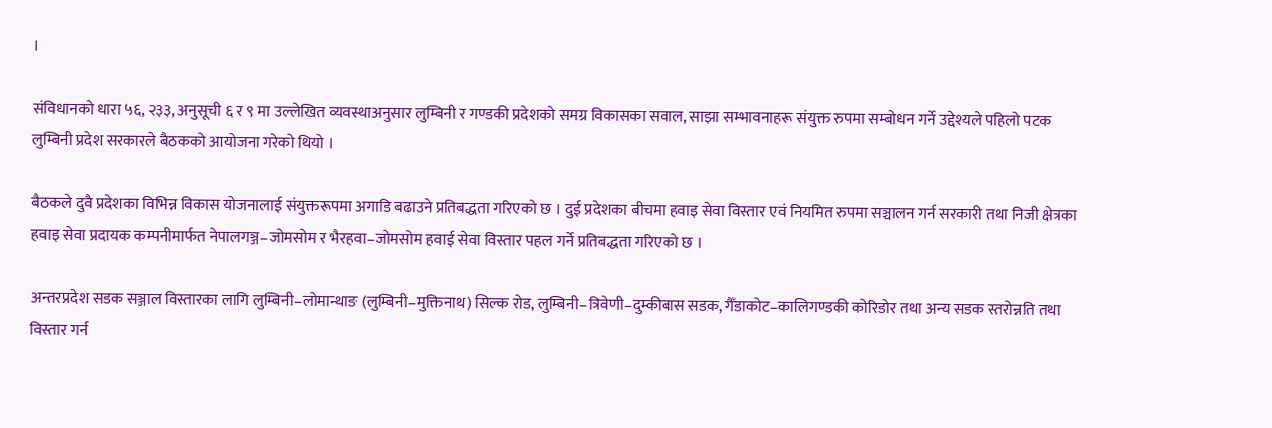।

संविधानको धारा ५६, २३३, अनुसूची ६ र ९ मा उल्लेखित व्यवस्थाअनुसार लुम्बिनी र गण्डकी प्रदेशको समग्र विकासका सवाल, साझा सम्भावनाहरू संयुक्त रुपमा सम्बोधन गर्ने उद्देश्यले पहिलो पटक लुम्बिनी प्रदेश सरकारले बैठकको आयोजना गरेको थियो ।

बैठकले दुवै प्रदेशका विभिन्न विकास योजनालाई संयुक्तरूपमा अगाडि बढाउने प्रतिबद्धता गरिएको छ । दुई प्रदेशका बीचमा हवाइ सेवा विस्तार एवं नियमित रुपमा सञ्चालन गर्न सरकारी तथा निजी क्षेत्रका हवाइ सेवा प्रदायक कम्पनीमार्फत नेपालगञ्ज–जोमसोम र भैरहवा–जोमसोम हवाई सेवा विस्तार पहल गर्ने प्रतिबद्धता गरिएको छ ।

अन्तरप्रदेश सडक सञ्जाल विस्तारका लागि लुम्बिनी–लोमान्थाङ (लुम्बिनी–मुक्तिनाथ) सिल्क रोड, लुम्बिनी–त्रिवेणी–दुम्कीबास सडक, गैँडाकोट–कालिगण्डकी कोरिडोर तथा अन्य सडक स्तरोन्नति तथा विस्तार गर्न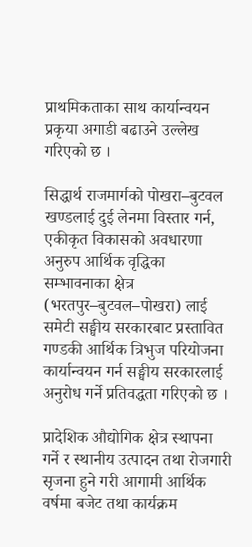प्राथमिकताका साथ कार्यान्वयन प्रकृया अगाडी बढाउने उल्लेख गरिएको छ ।

सिद्धार्थ राजमार्गको पोखरा–बुटवल खण्डलाई दुई लेनमा विस्तार गर्न, एकीकृत विकासको अवधारणा अनुरुप आर्थिक वृद्धिका सम्भावनाका क्षेत्र (भरतपुर–बुटवल–पोखरा) लाई समेटी सङ्घीय सरकारबाट प्रस्तावित गण्डकी आर्थिक त्रिभुज परियोजना कार्यान्वयन गर्न सङ्घीय सरकारलाई अनुरोध गर्ने प्रतिवद्धता गरिएको छ ।

प्रादेशिक औद्योगिक क्षेत्र स्थापना गर्ने र स्थानीय उत्पादन तथा रोजगारी सृजना हुने गरी आगामी आर्थिक वर्षमा बजेट तथा कार्यक्रम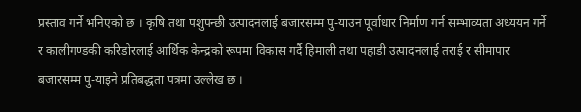प्रस्ताव गर्ने भनिएको छ । कृषि तथा पशुपन्छी उत्पादनलाई बजारसम्म पु-याउन पूर्वाधार निर्माण गर्न सम्भाव्यता अध्ययन गर्ने र कालीगण्डकी करिडोरलाई आर्थिक केन्द्रको रूपमा विकास गर्दै हिमाली तथा पहाडी उत्पादनलाई तराई र सीमापार बजारसम्म पु-याइने प्रतिबद्धता पत्रमा उल्लेख छ ।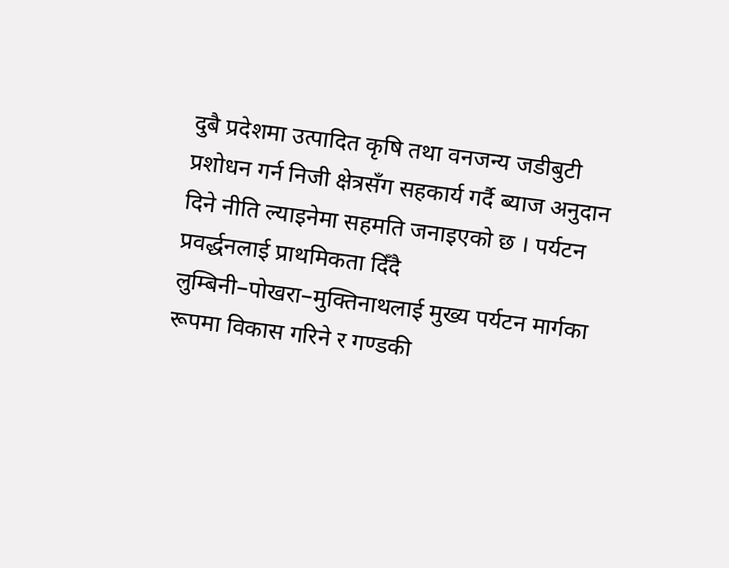दुबै प्रदेशमा उत्पादित कृषि तथा वनजन्य जडीबुटी प्रशोधन गर्न निजी क्षेत्रसँग सहकार्य गर्दै ब्याज अनुदान दिने नीति ल्याइनेमा सहमति जनाइएको छ । पर्यटन प्रवर्द्धनलाई प्राथमिकता दिँदै लुम्बिनी–पोखरा–मुक्तिनाथलाई मुख्य पर्यटन मार्गका रूपमा विकास गरिने र गण्डकी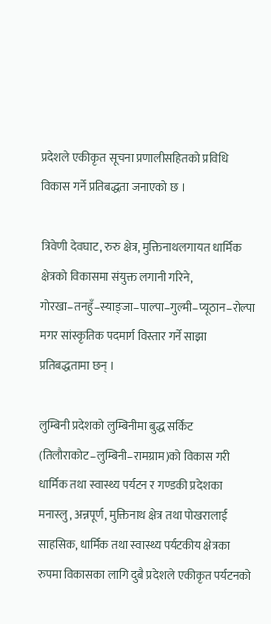प्रदेशले एकीकृत सूचना प्रणालीसहितको प्रविधि विकास गर्ने प्रतिबद्धता जनाएको छ ।

त्रिवेणी देवघाट, रुरु क्षेत्र, मुक्तिनाथलगायत धार्मिक क्षेत्रको विकासमा संयुक्त लगानी गरिने,  गोरखा–तनहुँ–स्याङ्जा–पाल्पा–गुल्मी–प्यूठान–रोल्पा मगर सांस्कृतिक पदमार्ग विस्तार गर्ने साझा प्रतिबद्धतामा छन् ।

लुम्बिनी प्रदेशको लुम्बिनीमा बुद्ध सर्किट (तिलौराकोट–लुम्बिनी–रामग्राम)को विकास गरी धार्मिक तथा स्वास्थ्य पर्यटन र गण्डकी प्रदेशका मनास्लु, अन्नपूर्ण, मुक्तिनाथ क्षेत्र तथा पोखरालाई साहसिक, धार्मिक तथा स्वास्थ्य पर्यटकीय क्षेत्रका रुपमा विकासका लागि दुबै प्रदेशले एकीकृत पर्यटनको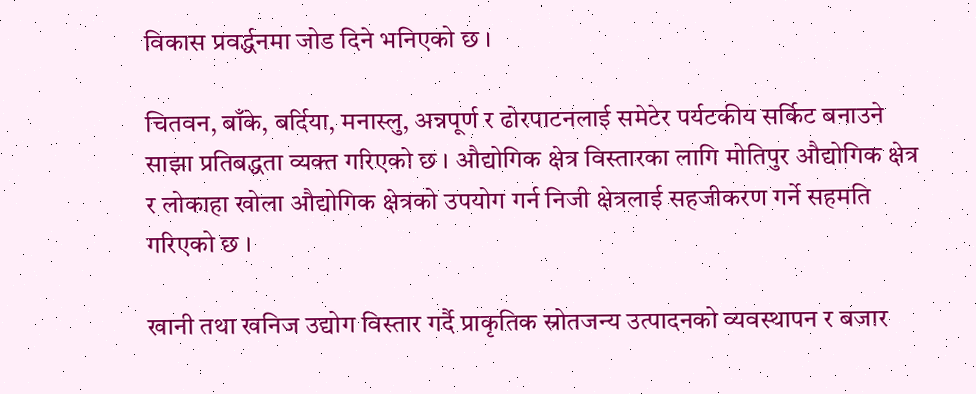विकास प्रवर्द्धनमा जोड दिने भनिएको छ ।

चितवन, बाँके, बर्दिया, मनास्लु, अन्नपूर्ण र ढोरपाटनलाई समेटेर पर्यटकीय सर्किट बनाउने साझा प्रतिबद्धता व्यक्त गरिएको छ । औद्योगिक क्षेत्र विस्तारका लागि मोतिपुर औद्योगिक क्षेत्र र लोकाहा खोला औद्योगिक क्षेत्रको उपयोग गर्न निजी क्षेत्रलाई सहजीकरण गर्ने सहमति गरिएको छ ।

खानी तथा खनिज उद्योग विस्तार गर्दै प्राकृतिक स्रोतजन्य उत्पादनको व्यवस्थापन र बजार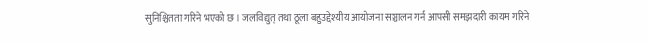सुनिश्चितता गरिने भएको छ । जलविद्युत् तथा ठूला बहुउद्देश्यीय आयोजना सञ्चालन गर्न आपसी समझदारी कायम गरिने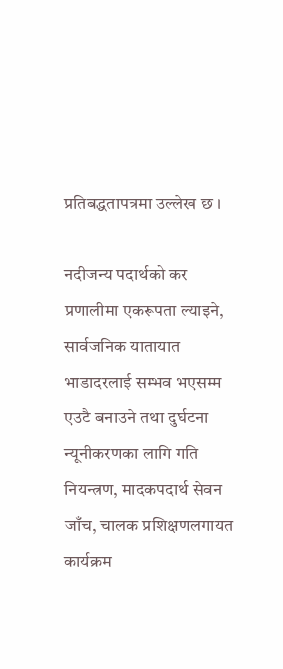प्रतिबद्धतापत्रमा उल्लेख छ ।

नदीजन्य पदार्थको कर प्रणालीमा एकरूपता ल्याइने, सार्वजनिक यातायात भाडादरलाई सम्भव भएसम्म एउटै बनाउने तथा दुर्घटना न्यूनीकरणका लागि गति नियन्त्रण, मादकपदार्थ सेवन जाँच, चालक प्रशिक्षणलगायत कार्यक्रम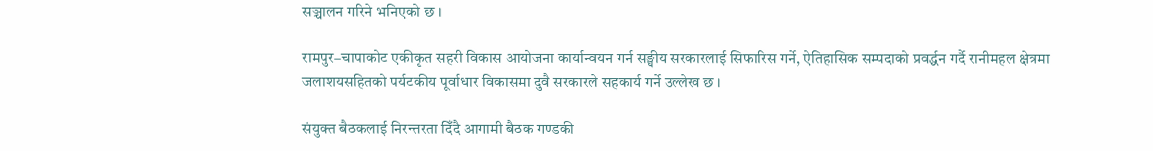सञ्चालन गरिने भनिएको छ ।

रामपुर–चापाकोट एकीकृत सहरी विकास आयोजना कार्यान्वयन गर्न सङ्घीय सरकारलाई सिफारिस गर्ने, ऐतिहासिक सम्पदाको प्रवर्द्धन गर्दै रानीमहल क्षेत्रमा जलाशयसहितको पर्यटकीय पूर्वाधार विकासमा दुवै सरकारले सहकार्य गर्ने उल्लेख छ ।

संयुक्त बैठकलाई निरन्तरता दिँदै आगामी बैठक गण्डकी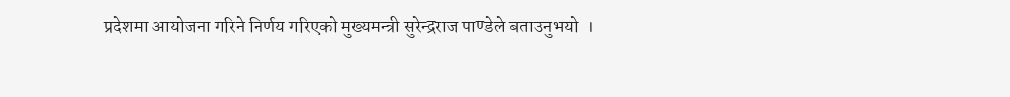प्रदेशमा आयोजना गरिने निर्णय गरिएको मुख्यमन्त्री सुरेन्द्रराज पाण्डेले बताउनुभयो  ।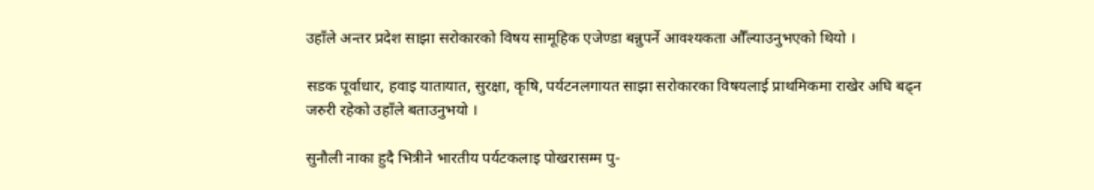उहाँले अन्तर प्रदेश साझा सरोकारको विषय सामूहिक एजेण्डा बन्नुपर्ने आवश्यकता औँल्याउनुभएको थियो ।

सडक पूर्वाधार, हवाइ यातायात, सुरक्षा, कृषि, पर्यटनलगायत साझा सरोकारका विषयलाई प्राथमिकमा राखेर अघि बढ्न जरुरी रहेको उहाँले बताउनुभयो ।

सुनौली नाका हुदै भित्रीने भारतीय पर्यटकलाइ पोखरासम्म पु-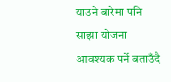याउने बारेमा पनि साझा योजना आवश्यक पर्ने बताउँदै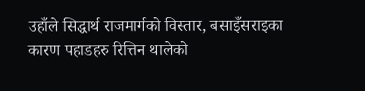उहाँले सिद्धार्थ राजमार्गको विस्तार, बसाइँसराइका कारण पहाडहरु रित्तिन थालेको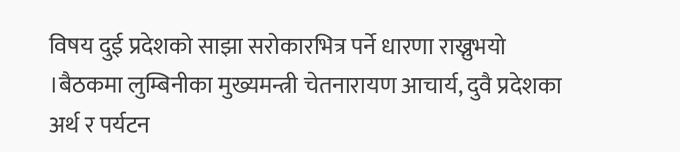विषय दुई प्रदेशको साझा सरोकारभित्र पर्ने धारणा राख्नुभयो ।बैठकमा लुम्बिनीका मुख्यमन्त्री चेतनारायण आचार्य, दुवै प्रदेशका अर्थ र पर्यटन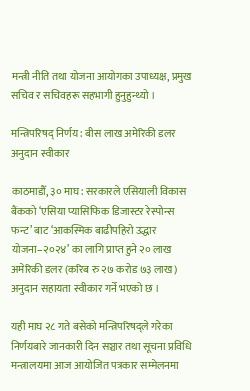मन्त्री नीति तथा योजना आयोगका उपाध्यक्ष, प्रमुख सचिव र सचिवहरू सहभागी हुनुहुन्थ्यो ।

मन्त्रिपरिषद् निर्णय : बीस लाख अमेरिकी डलर अनुदान स्वीकार

काठमाडौँ, ३० माघ : सरकारले एसियाली विकास बैंकको ‘एसिया प्यासिफिक डिजास्टर रेस्पोन्स फन्ट’ बाट ‘आकस्मिक बाढीपहिरो उद्धार योजना–२०२४’ का लागि प्राप्त हुने २० लाख अमेरिकी डलर (करिब रु २७ करोड ७३ लाख) अनुदान सहायता स्वीकार गर्ने भएको छ ।

यही माघ २८ गते बसेको मन्त्रिपरिषद्ले गरेका निर्णयबारे जानकारी दिन सञ्चार तथा सूचना प्रविधि मन्त्रालयमा आज आयोजित पत्रकार सम्मेलनमा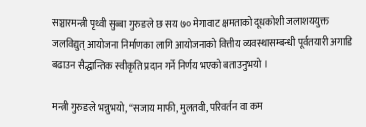सञ्चारमन्त्री पृथ्वी सुब्बा गुरुङले छ सय ७० मेगावाट क्षमताको दूधकोशी जलाशययुक्त जलविद्युत् आयोजना निर्माणका लागि आयोजनाको वित्तीय व्यवस्थासम्बन्धी पूर्वतयारी अगाडि बढाउन सैद्धान्तिक स्वीकृति प्रदान गर्ने निर्णय भएको बताउनुभयो ।

मन्त्री गुरुङले भन्नुभयो, “सजाय माफी, मुलतवी, परिवर्तन वा कम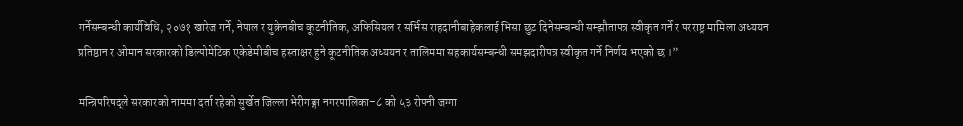गर्नेसम्बन्धी कार्यविधि, २०७१ खारेज गर्ने, नेपाल र युक्रेनबीच कूटनीतिक, अफिसियल र सर्भिस राहदानीबाहेकलाई भिसा छुट दिनेसम्बन्धी सम्झौतापत्र स्वीकृत गर्ने र परराष्ट्र मामिला अध्ययन प्रतिष्ठान र ओमान सरकारको डिल्पोमेटिक एकेडेमीबीच हस्ताक्षर हुने कूटनीतिक अध्ययन र तालिममा सहकार्यसम्बन्धी समझदारीपत्र स्वीकृत गर्ने निर्णय भएको छ ।”

मन्त्रिपरिषद्ले सरकारको नाममा दर्ता रहेको सुर्खेत जिल्ला भेरीगङ्गा नगरपालिका–८ को ५३ रोपनी जग्गा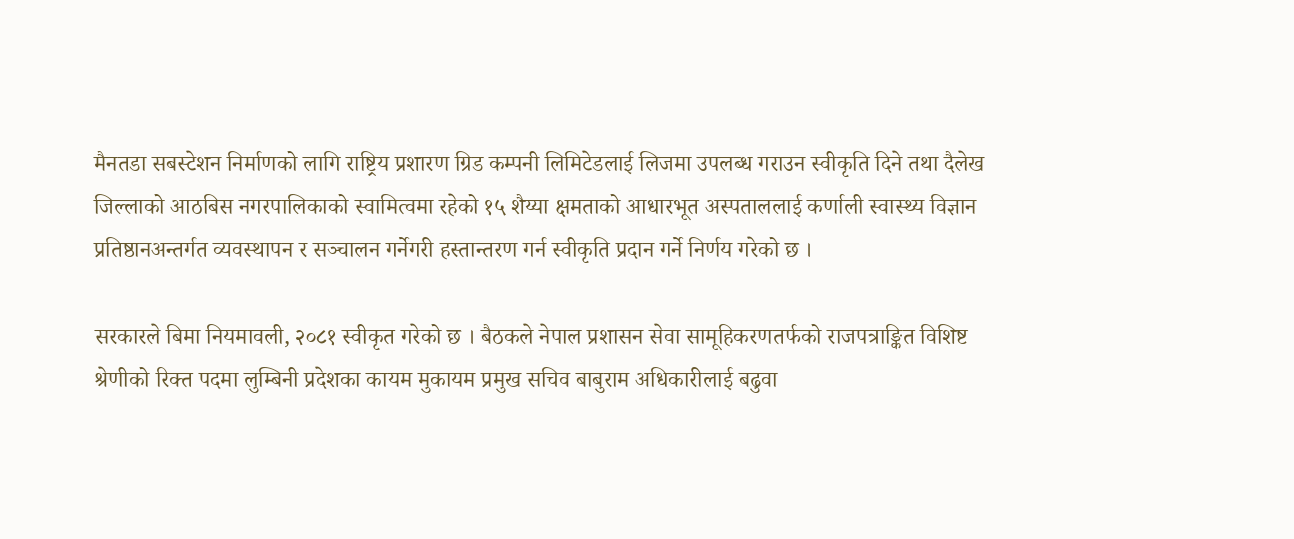मैनतडा सबस्टेशन निर्माणको लागि राष्ट्रिय प्रशारण ग्रिड कम्पनी लिमिटेडलाई लिजमा उपलब्ध गराउन स्वीकृति दिने तथा दैलेख जिल्लाको आठबिस नगरपालिकाको स्वामित्वमा रहेको १५ शैय्या क्षमताको आधारभूत अस्पताललाई कर्णाली स्वास्थ्य विज्ञान प्रतिष्ठानअन्तर्गत व्यवस्थापन र सञ्चालन गर्नेगरी हस्तान्तरण गर्न स्वीकृति प्रदान गर्ने निर्णय गरेको छ ।

सरकारले बिमा नियमावली, २०८१ स्वीकृत गरेको छ । बैठकले नेपाल प्रशासन सेवा सामूहिकरणतर्फको राजपत्राङ्कित विशिष्ट श्रेणीको रिक्त पदमा लुम्बिनी प्रदेशका कायम मुकायम प्रमुख सचिव बाबुराम अधिकारीलाई बढुवा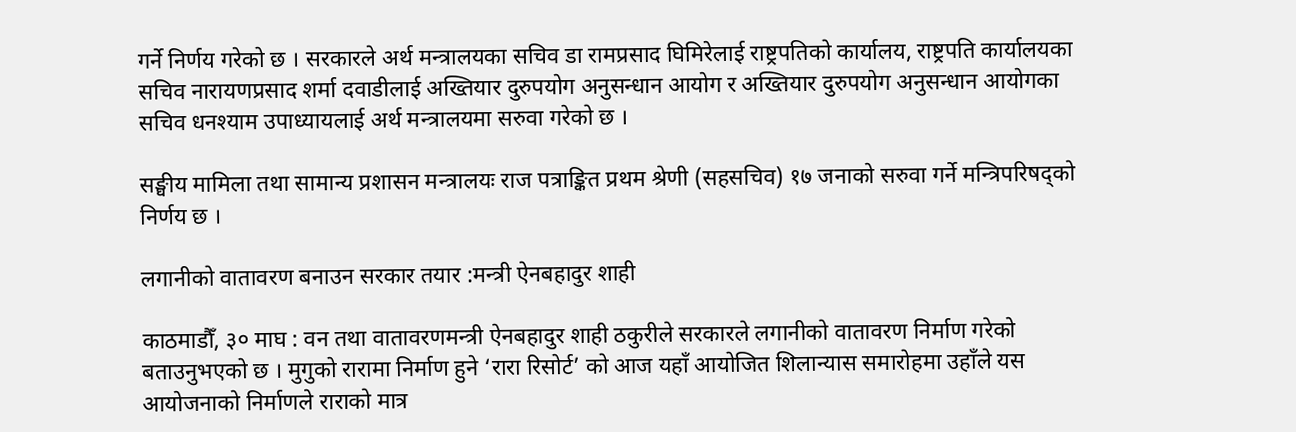गर्ने निर्णय गरेको छ । सरकारले अर्थ मन्त्रालयका सचिव डा रामप्रसाद घिमिरेलाई राष्ट्रपतिको कार्यालय, राष्ट्रपति कार्यालयका सचिव नारायणप्रसाद शर्मा दवाडीलाई अख्तियार दुरुपयोग अनुसन्धान आयोग र अख्तियार दुरुपयोग अनुसन्धान आयोगका सचिव धनश्याम उपाध्यायलाई अर्थ मन्त्रालयमा सरुवा गरेको छ ।

सङ्घीय मामिला तथा सामान्य प्रशासन मन्त्रालयः राज पत्राङ्कित प्रथम श्रेणी (सहसचिव) १७ जनाको सरुवा गर्ने मन्त्रिपरिषद्को निर्णय छ ।

लगानीको वातावरण बनाउन सरकार तयार :मन्त्री ऐनबहादुर शाही

काठमाडौँ, ३० माघ : वन तथा वातावरणमन्त्री ऐनबहादुर शाही ठकुरीले सरकारले लगानीको वातावरण निर्माण गरेको बताउनुभएको छ । मुगुको रारामा निर्माण हुने ‘रारा रिसोर्ट’ को आज यहाँ आयोजित शिलान्यास समारोहमा उहाँले यस आयोजनाको निर्माणले राराको मात्र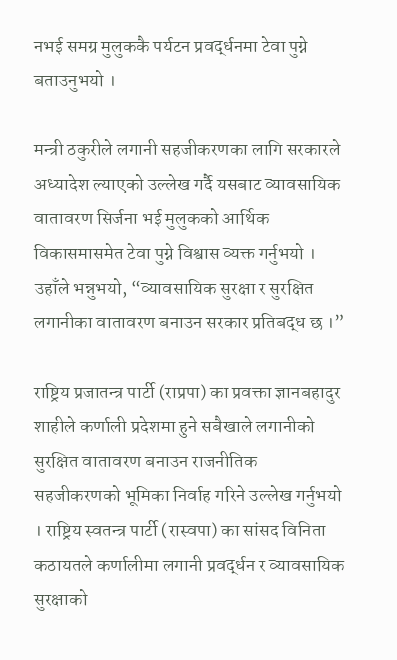नभई समग्र मुलुककै पर्यटन प्रवर्द्धनमा टेवा पुग्ने बताउनुभयो ।

मन्त्री ठकुरीले लगानी सहजीकरणका लागि सरकारले अध्यादेश ल्याएको उल्लेख गर्दै यसबाट व्यावसायिक वातावरण सिर्जना भई मुलुकको आर्थिक विकासमासमेत टेवा पुग्ने विश्वास व्यक्त गर्नुभयो । उहाँले भन्नुभयो, “व्यावसायिक सुरक्षा र सुरक्षित लगानीका वातावरण बनाउन सरकार प्रतिबद्ध छ ।”

राष्ट्रिय प्रजातन्त्र पार्टी (राप्रपा) का प्रवक्ता ज्ञानबहादुर शाहीले कर्णाली प्रदेशमा हुने सबैखाले लगानीको सुरक्षित वातावरण बनाउन राजनीतिक सहजीकरणको भूमिका निर्वाह गरिने उल्लेख गर्नुभयो । राष्ट्रिय स्वतन्त्र पार्टी (रास्वपा) का सांसद विनिता कठायतले कर्णालीमा लगानी प्रवर्द्धन र व्यावसायिक सुरक्षाको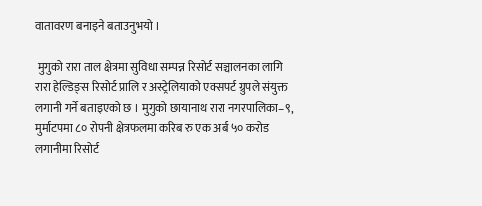वातावरण बनाइने बताउनुभयो ।

 मुगुको रारा ताल क्षेत्रमा सुविधा सम्पन्न रिसोर्ट सञ्चालनका लागि रारा हेल्डिङ्स रिसोर्ट प्रालि र अस्ट्रेलियाको एक्सपर्ट ग्रुपले संयुक्त लगानी गर्ने बताइएको छ । मुगुको छायानाथ रारा नगरपालिका–९, मुर्माटपमा ८० रोपनी क्षेत्रफलमा करिब रु एक अर्ब ५० करोड लगानीमा रिसोर्ट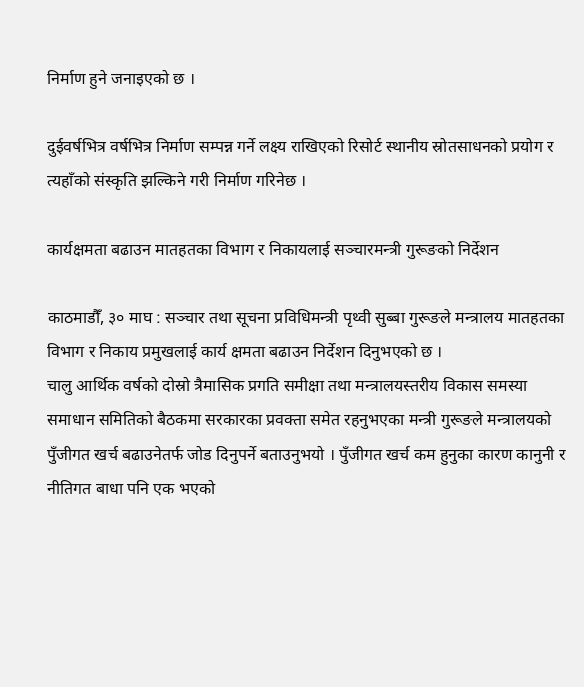निर्माण हुने जनाइएको छ ।

दुईवर्षभित्र वर्षभित्र निर्माण सम्पन्न गर्ने लक्ष्य राखिएको रिसोर्ट स्थानीय स्रोतसाधनको प्रयोग र त्यहाँको संस्कृति झल्किने गरी निर्माण गरिनेछ ।

कार्यक्षमता बढाउन मातहतका विभाग र निकायलाई सञ्चारमन्त्री गुरूङको निर्देशन

काठमाडौँ, ३० माघ : सञ्चार तथा सूचना प्रविधिमन्त्री पृथ्वी सुब्बा गुरूङले मन्त्रालय मातहतका विभाग र निकाय प्रमुखलाई कार्य क्षमता बढाउन निर्देशन दिनुभएको छ ।
चालु आर्थिक वर्षको दोस्रो त्रैमासिक प्रगति समीक्षा तथा मन्त्रालयस्तरीय विकास समस्या समाधान समितिको बैठकमा सरकारका प्रवक्ता समेत रहनुभएका मन्त्री गुरूङले मन्त्रालयको पुँजीगत खर्च बढाउनेतर्फ जोड दिनुपर्ने बताउनुभयो । पुँजीगत खर्च कम हुनुका कारण कानुनी र नीतिगत बाधा पनि एक भएको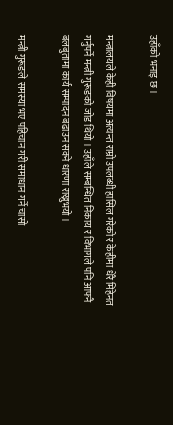उहाँको भनाइ छ ।

मन्त्रालयले केही विषयमा अत्यन्त राम्रो उपलब्धी हासिल गरेको र केहीमा धेरै मिहेनत गर्नुपर्ने मन्त्री गुरूङको जोड थियो । उहाँले सम्बन्धित निकाय र विभागले पनि आफ्नै बलबुतामा कार्य सम्पादन बढाउन सक्ने धारणा राख्नुभयो ।

मन्त्री गुरूङले समस्या भए पहिचान गरी समाधान गर्ने चासो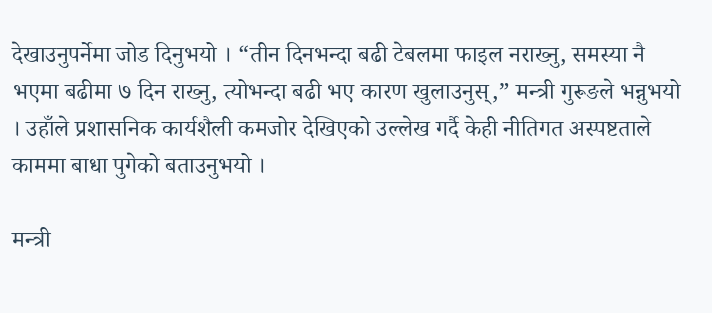देखाउनुपर्नेमा जोड दिनुभयो । “तीन दिनभन्दा बढी टेबलमा फाइल नराख्नु, समस्या नै भएमा बढीमा ७ दिन राख्नु, त्योभन्दा बढी भए कारण खुलाउनुस्,” मन्त्री गुरूङले भन्नुभयो । उहाँले प्रशासनिक कार्यशैली कमजोर देखिएको उल्लेख गर्दै केही नीतिगत अस्पष्टताले काममा बाधा पुगेको बताउनुभयो ।

मन्त्री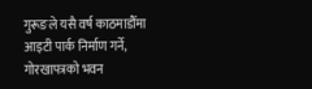गुरूङले यसै वर्ष काठमाडौँमा आइटी पार्क निर्माण गर्ने, गोरखापत्रको भवन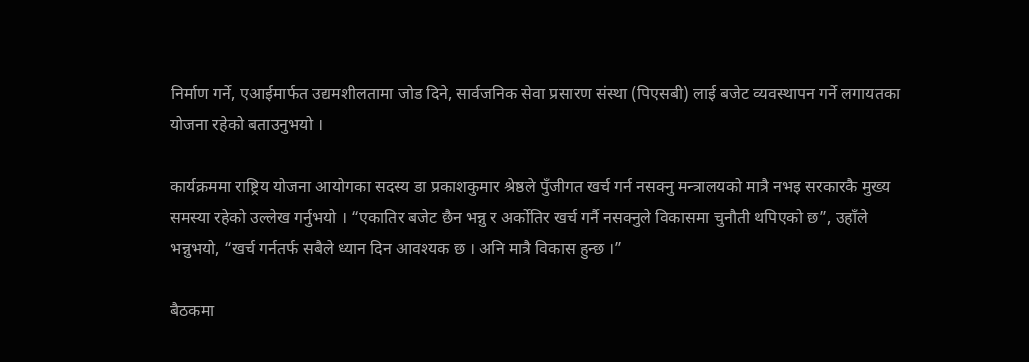निर्माण गर्ने, एआईमार्फत उद्यमशीलतामा जोड दिने, सार्वजनिक सेवा प्रसारण संस्था (पिएसबी) लाई बजेट व्यवस्थापन गर्ने लगायतका योजना रहेको बताउनुभयो ।

कार्यक्रममा राष्ट्रिय योजना आयोगका सदस्य डा प्रकाशकुमार श्रेष्ठले पुँजीगत खर्च गर्न नसक्नु मन्त्रालयको मात्रै नभइ सरकारकै मुख्य समस्या रहेको उल्लेख गर्नुभयो । “एकातिर बजेट छैन भन्नु र अर्कोतिर खर्च गर्नै नसक्नुले विकासमा चुनौती थपिएको छ”, उहाँले भन्नुभयो, “खर्च गर्नतर्फ सबैले ध्यान दिन आवश्यक छ । अनि मात्रै विकास हुन्छ ।”

बैठकमा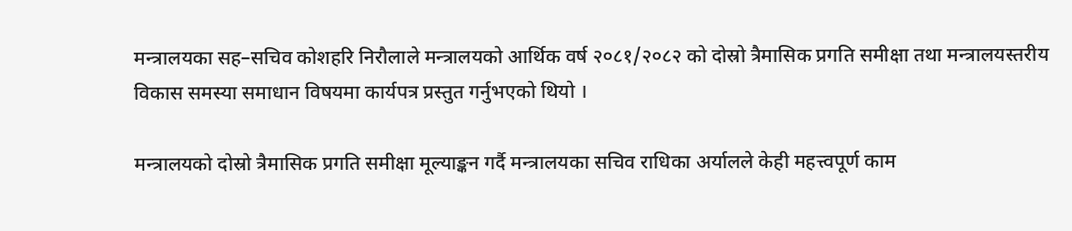मन्त्रालयका सह–सचिव कोशहरि निरौलाले मन्त्रालयको आर्थिक वर्ष २०८१/२०८२ को दोस्रो त्रैमासिक प्रगति समीक्षा तथा मन्त्रालयस्तरीय विकास समस्या समाधान विषयमा कार्यपत्र प्रस्तुत गर्नुभएको थियो ।

मन्त्रालयको दोस्रो त्रैमासिक प्रगति समीक्षा मूल्याङ्कन गर्दै मन्त्रालयका सचिव राधिका अर्यालले केही महत्त्वपूर्ण काम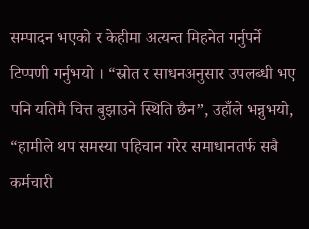सम्पादन भएको र केहीमा अत्यन्त मिहनेत गर्नुपर्ने टिप्पणी गर्नुभयो । “स्रोत र साधनअनुसार उपलब्धी भए पनि यतिमै चित्त बुझाउने स्थिति छैन”, उहाँले भन्नुभयो, “हामीले थप समस्या पहिचान गरेर समाधानतर्फ सबै कर्मचारी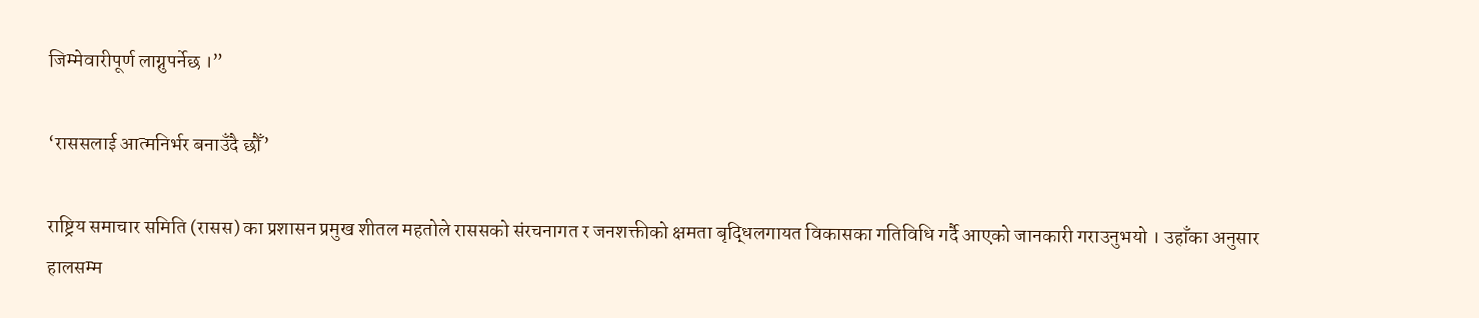जिम्मेवारीपूर्ण लाग्नुपर्नेछ ।”

‘राससलाई आत्मनिर्भर बनाउँदै छौँ’

राष्ट्रिय समाचार समिति (रासस) का प्रशासन प्रमुख शीतल महतोले राससको संरचनागत र जनशक्तीको क्षमता बृद्धिलगायत विकासका गतिविधि गर्दै आएको जानकारी गराउनुभयो । उहाँका अनुसार हालसम्म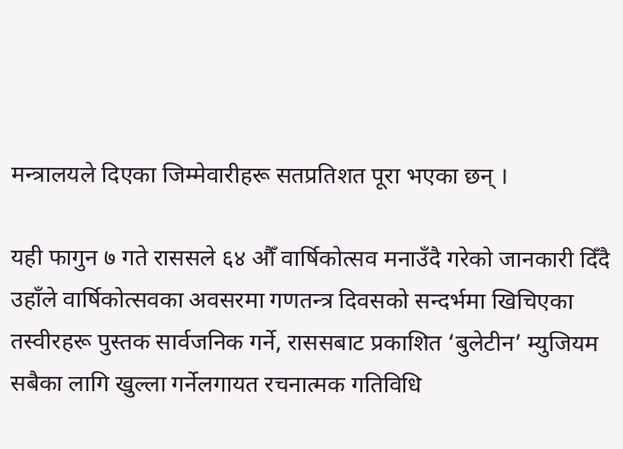मन्त्रालयले दिएका जिम्मेवारीहरू सतप्रतिशत पूरा भएका छन् ।

यही फागुन ७ गते राससले ६४ औँ वार्षिकोत्सव मनाउँदै गरेको जानकारी दिँदै उहाँले वार्षिकोत्सवका अवसरमा गणतन्त्र दिवसको सन्दर्भमा खिचिएका तस्वीरहरू पुस्तक सार्वजनिक गर्ने, राससबाट प्रकाशित ‘बुलेटीन’ म्युजियम सबैका लागि खुल्ला गर्नेलगायत रचनात्मक गतिविधि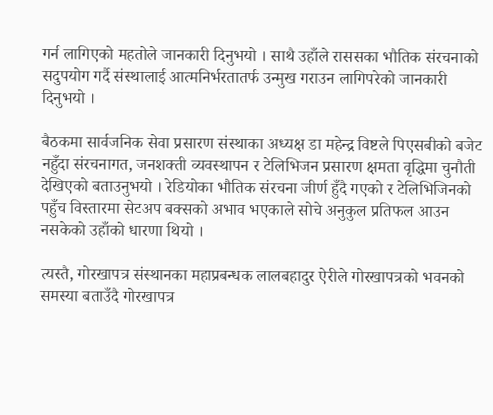गर्न लागिएको महतोले जानकारी दिनुभयो । साथै उहाँले राससका भौतिक संरचनाको सदुपयोग गर्दै संस्थालाई आत्मनिर्भरतातर्फ उन्मुख गराउन लागिपरेको जानकारी दिनुभयो ।

बैठकमा सार्वजनिक सेवा प्रसारण संस्थाका अध्यक्ष डा महेन्द्र विष्टले पिएसबीको बजेट नहुँदा संरचनागत, जनशक्ती व्यवस्थापन र टेलिभिजन प्रसारण क्षमता वृद्धिमा चुनौती देखिएको बताउनुभयो । रेडियोका भौतिक संरचना जीर्ण हुँदै गएको र टेलिभिजिनको पहुँच विस्तारमा सेटअप बक्सको अभाव भएकाले सोचे अनुकुल प्रतिफल आउन नसकेको उहाँको धारणा थियो ।

त्यस्तै, गोरखापत्र संस्थानका महाप्रबन्धक लालबहादुर ऐरीले गोरखापत्रको भवनको समस्या बताउँदै गोरखापत्र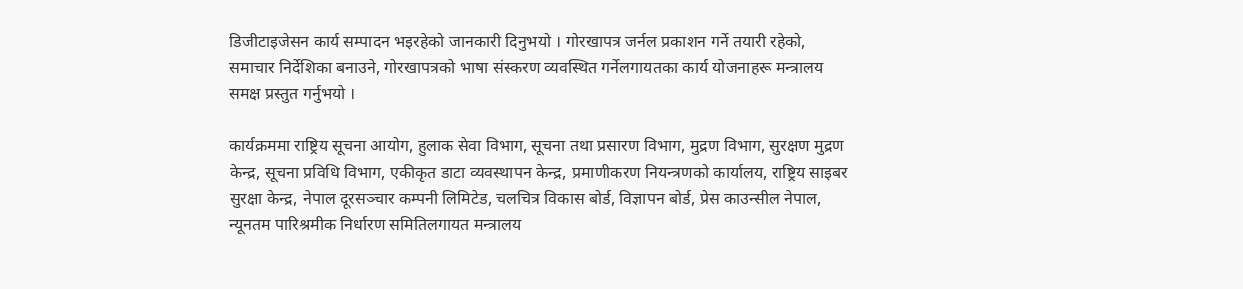डिजीटाइजेसन कार्य सम्पादन भइरहेको जानकारी दिनुभयो । गोरखापत्र जर्नल प्रकाशन गर्ने तयारी रहेको, समाचार निर्देशिका बनाउने, गोरखापत्रको भाषा संस्करण व्यवस्थित गर्नेलगायतका कार्य योजनाहरू मन्त्रालय समक्ष प्रस्तुत गर्नुभयो ।

कार्यक्रममा राष्ट्रिय सूचना आयोग, हुलाक सेवा विभाग, सूचना तथा प्रसारण विभाग, मुद्रण विभाग, सुरक्षण मुद्रण केन्द्र, सूचना प्रविधि विभाग, एकीकृत डाटा व्यवस्थापन केन्द्र, प्रमाणीकरण नियन्त्रणको कार्यालय, राष्ट्रिय साइबर सुरक्षा केन्द्र, नेपाल दूरसञ्चार कम्पनी लिमिटेड, चलचित्र विकास बोर्ड, विज्ञापन बोर्ड, प्रेस काउन्सील नेपाल, न्यूनतम पारिश्रमीक निर्धारण समितिलगायत मन्त्रालय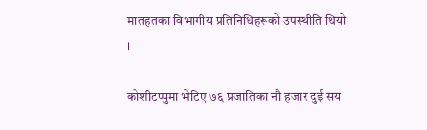मातहतका विभागीय प्रतिनिधिहरूको उपस्थीति थियो ।

कोशीटप्पुमा भेटिए ७६ प्रजातिका नौ हजार दुई सय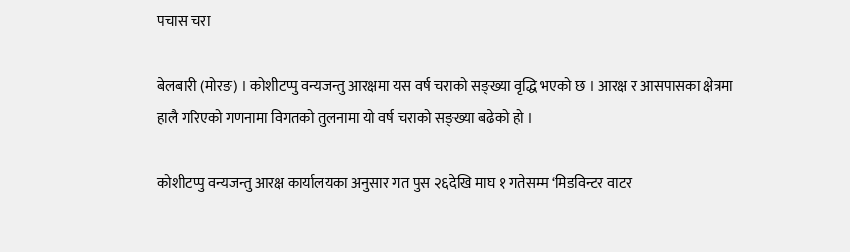पचास चरा

बेलबारी (मोरङ) । कोशीटप्पु वन्यजन्तु आरक्षमा यस वर्ष चराको सङ्ख्या वृद्धि भएको छ । आरक्ष र आसपासका क्षेत्रमा हालै गरिएको गणनामा विगतको तुलनामा यो वर्ष चराको सङ्ख्या बढेको हो ।

कोशीटप्पु वन्यजन्तु आरक्ष कार्यालयका अनुसार गत पुस २६देखि माघ १ गतेसम्म ‘मिडविन्टर वाटर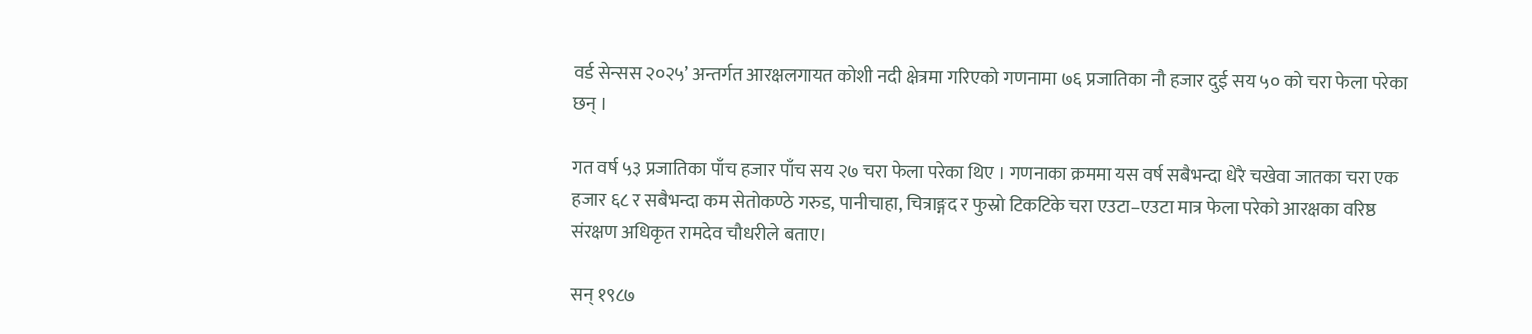वर्ड सेन्सस २०२५’ अन्तर्गत आरक्षलगायत कोशी नदी क्षेत्रमा गरिएको गणनामा ७६ प्रजातिका नौ हजार दुई सय ५० को चरा फेला परेका छन् ।

गत वर्ष ५३ प्रजातिका पाँच हजार पाँच सय २७ चरा फेला परेका थिए । गणनाका क्रममा यस वर्ष सबैभन्दा धेरै चखेवा जातका चरा एक हजार ६८ र सबैभन्दा कम सेतोकण्ठे गरुड, पानीचाहा, चित्राङ्गद र फुस्रो टिकटिके चरा एउटा–एउटा मात्र फेला परेको आरक्षका वरिष्ठ संरक्षण अधिकृत रामदेव चौधरीले बताए।

सन् १९८७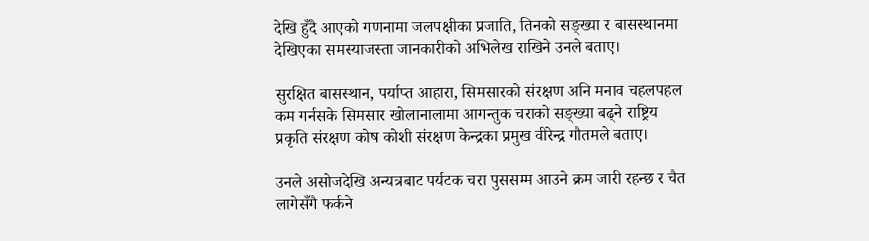देखि हुँदै आएको गणनामा जलपक्षीका प्रजाति, तिनको सङ्ख्या र बासस्थानमा देखिएका समस्याजस्ता जानकारीको अभिलेख राखिने उनले बताए।

सुरक्षित बासस्थान, पर्याप्त आहारा, सिमसारको संरक्षण अनि मनाव चहलपहल कम गर्नसके सिमसार खोलानालामा आगन्तुक चराको सङ्ख्या बढ्ने राष्ट्रिय प्रकृति संरक्षण कोष कोशी संरक्षण केन्द्रका प्रमुख वीरेन्द्र गौतमले बताए।

उनले असोजदेखि अन्यत्रबाट पर्यटक चरा पुससम्म आउने क्रम जारी रहन्छ र चैत लागेसँगै फर्कने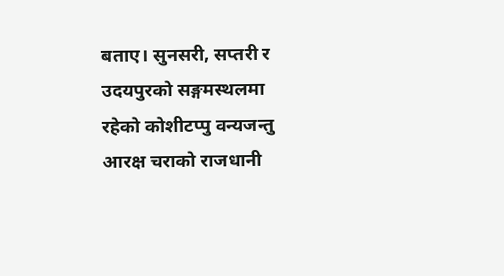बताए। सुनसरी, सप्तरी र उदयपुरको सङ्गमस्थलमा रहेको कोशीटप्पु वन्यजन्तु आरक्ष चराको राजधानी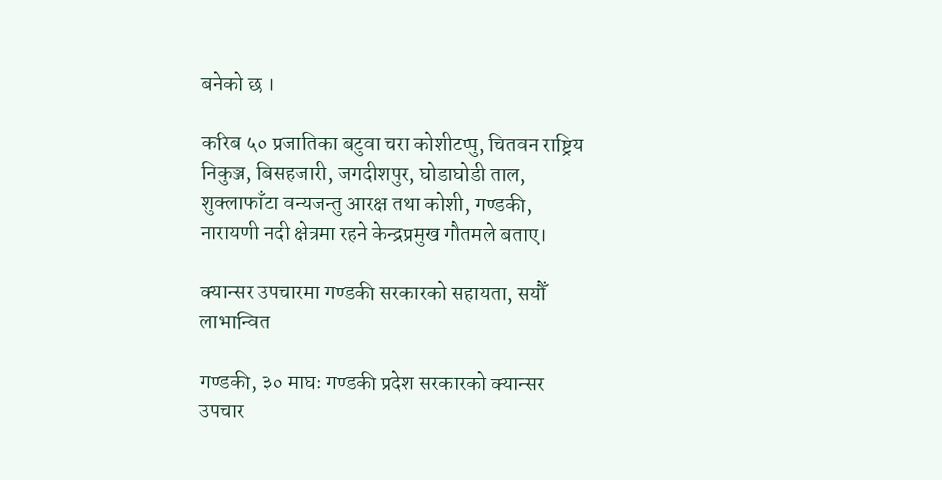बनेको छ ।

करिब ५० प्रजातिका बटुवा चरा कोशीटप्पु, चितवन राष्ट्रिय निकुञ्ज, बिसहजारी, जगदीशपुर, घोडाघोडी ताल, शुक्लाफाँटा वन्यजन्तु आरक्ष तथा कोशी, गण्डकी, नारायणी नदी क्षेत्रमा रहने केन्द्रप्रमुख गौतमले बताए।

क्यान्सर उपचारमा गण्डकी सरकारको सहायता, सयौँ लाभान्वित

गण्डकी, ३० माघः गण्डकी प्रदेश सरकारको क्यान्सर उपचार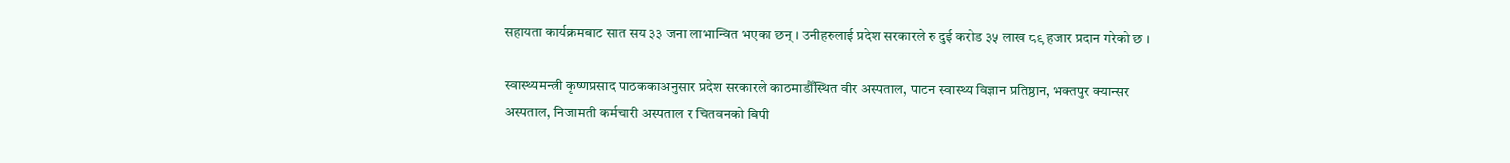सहायता कार्यक्रमबाट सात सय ३३ जना लाभान्वित भएका छन् । उनीहरुलाई प्रदेश सरकारले रु दुई करोड ३५ लाख ८९ हजार प्रदान गरेको छ ।

स्वास्थ्यमन्त्री कृष्णप्रसाद पाठककाअनुसार प्रदेश सरकारले काठमाडौँस्थित वीर अस्पताल, पाटन स्वास्थ्य विज्ञान प्रतिष्ठान, भक्तपुर क्यान्सर अस्पताल, निजामती कर्मचारी अस्पताल र चितवनको बिपी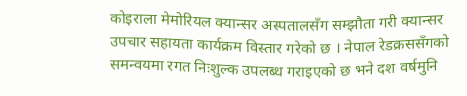कोइराला मेमोरियल क्यान्सर अस्पतालसँग सम्झौता गरी क्यान्सर उपचार सहायता कार्यक्रम विस्तार गरेको छ । नेपाल रेडक्रससँगको समन्वयमा रगत निःशुल्क उपलब्ध गराइएको छ भने दश वर्षमुनि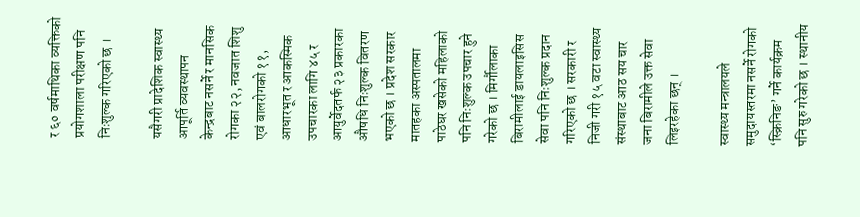र ६० वर्षमाथिका व्यक्तिको प्रयोगशाला परीक्षण पनि निःशुल्क गरिएको छ ।

यसैगरी प्रादेशिक स्वास्थ्य आपूर्ति व्यवस्थापन केन्द्रबाट नसर्ने र मानसिक रोगका २२, नवजात शिशु एवं बालरोगको ११, आधारभूत र आकस्मिक उपचारका लागि ४५ र आयुर्वेदतर्फ २३ प्रकारका औषधि निःशुल्क वितरण भएको छ । प्रदेश सरकार मातहका अस्पतालमा पाठेघर खसेको महिलाको पनि निःशुल्क उपचार हुने गरेको छ । मिर्गौलाका बिरामीलाई डायलाइसिस सेवा पनि निःशुल्क प्रदान गरिएको छ । सरकारी र निजी गरी १५ वटा स्वास्थ्य संस्थाबाट आठ सय चार जना बिरामीले उक्त सेवा लिइरहेका छन् ।

स्वास्थ्य मन्त्रालयले समुदायस्तरमा नसर्ने रोगको ‘स्क्रिनिङ’ गर्ने कार्यक्रम पनि सुरु गरेको छ । स्थानीय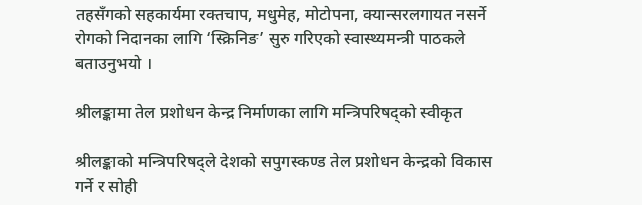तहसँगको सहकार्यमा रक्तचाप, मधुमेह, मोटोपना, क्यान्सरलगायत नसर्ने रोगको निदानका लागि ‘स्क्रिनिङ’ सुरु गरिएको स्वास्थ्यमन्त्री पाठकले बताउनुभयो ।

श्रीलङ्कामा तेल प्रशोधन केन्द्र निर्माणका लागि मन्त्रिपरिषद्को स्वीकृत

श्रीलङ्काको मन्त्रिपरिषद्ले देशको सपुगस्कण्ड तेल प्रशोधन केन्द्रको विकास गर्ने र सोही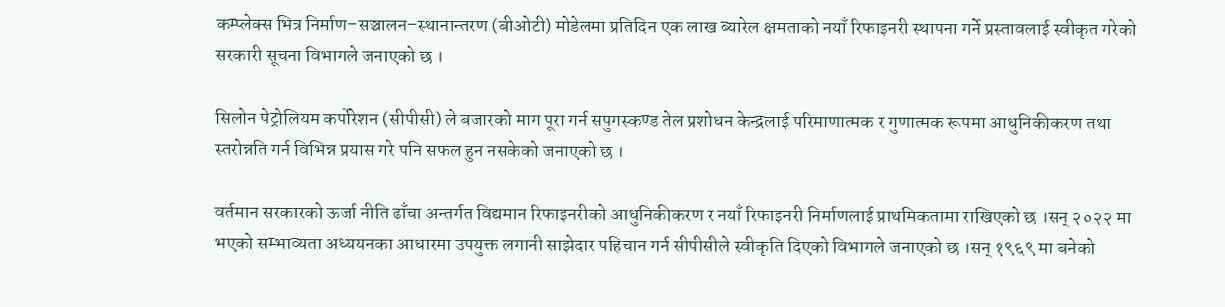कम्प्लेक्स भित्र निर्माण–सञ्चालन–स्थानान्तरण (बीओटी) मोडेलमा प्रतिदिन एक लाख ब्यारेल क्षमताको नयाँ रिफाइनरी स्थापना गर्ने प्रस्तावलाई स्वीकृत गरेको सरकारी सूचना विभागले जनाएको छ ।

सिलोन पेट्रोलियम कर्पोरेशन (सीपीसी) ले बजारको माग पूरा गर्न सपुगस्कण्ड तेल प्रशोधन केन्द्रलाई परिमाणात्मक र गुणात्मक रूपमा आधुनिकीकरण तथा स्तरोन्नति गर्न विभिन्न प्रयास गरे पनि सफल हुन नसकेको जनाएको छ ।

वर्तमान सरकारको ऊर्जा नीति ढाँचा अन्तर्गत विद्यमान रिफाइनरीको आधुनिकीकरण र नयाँ रिफाइनरी निर्माणलाई प्राथमिकतामा राखिएको छ ।सन् २०२२ मा भएको सम्भाव्यता अध्ययनका आधारमा उपयुक्त लगानी साझेदार पहिचान गर्न सीपीसीले स्वीकृति दिएको विभागले जनाएको छ ।सन् १९६९ मा बनेको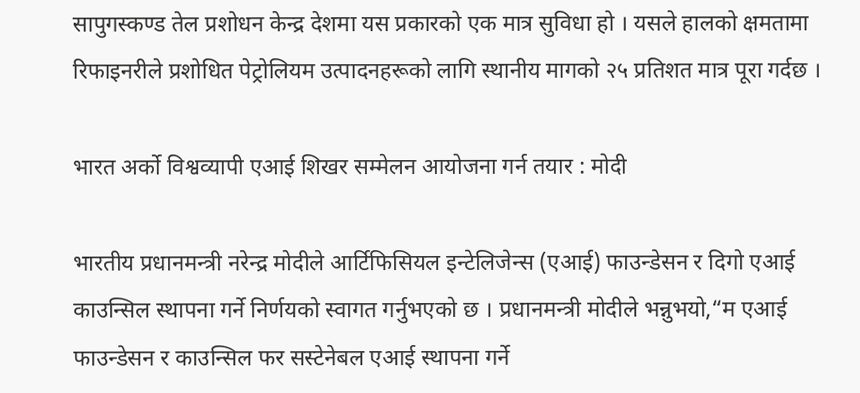सापुगस्कण्ड तेल प्रशोधन केन्द्र देशमा यस प्रकारको एक मात्र सुविधा हो । यसले हालको क्षमतामा रिफाइनरीले प्रशोधित पेट्रोलियम उत्पादनहरूको लागि स्थानीय मागको २५ प्रतिशत मात्र पूरा गर्दछ ।

भारत अर्को विश्वव्यापी एआई शिखर सम्मेलन आयोजना गर्न तयार : मोदी

भारतीय प्रधानमन्त्री नरेन्द्र मोदीले आर्टिफिसियल इन्टेलिजेन्स (एआई) फाउन्डेसन र दिगो एआई काउन्सिल स्थापना गर्ने निर्णयको स्वागत गर्नुभएको छ । प्रधानमन्त्री मोदीले भन्नुभयो,“म एआई फाउन्डेसन र काउन्सिल फर सस्टेनेबल एआई स्थापना गर्ने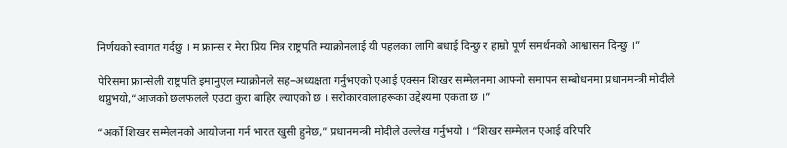निर्णयको स्वागत गर्दछु । म फ्रान्स र मेरा प्रिय मित्र राष्ट्रपति म्याक्रोनलाई यी पहलका लागि बधाई दिन्छु र हाम्रो पूर्ण समर्थनको आश्वासन दिन्छु ।”

पेरिसमा फ्रान्सेली राष्ट्रपति इमानुएल म्याक्रोनले सह–अध्यक्षता गर्नुभएको एआई एक्सन शिखर सम्मेलनमा आफ्नो समापन सम्बोधनमा प्रधानमन्त्री मोदीले थप्नुभयो,“आजको छलफलले एउटा कुरा बाहिर ल्याएको छ । सरोकारवालाहरूका उद्देश्यमा एकता छ ।”

“अर्को शिखर सम्मेलनको आयोजना गर्न भारत खुसी हुनेछ,” प्रधानमन्त्री मोदीले उल्लेख गर्नुभयो । “शिखर सम्मेलन एआई वरिपरि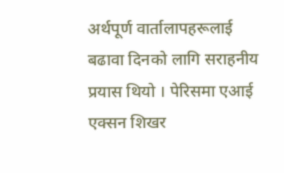अर्थपूर्ण वार्तालापहरूलाई बढावा दिनको लागि सराहनीय प्रयास थियो । पेरिसमा एआई एक्सन शिखर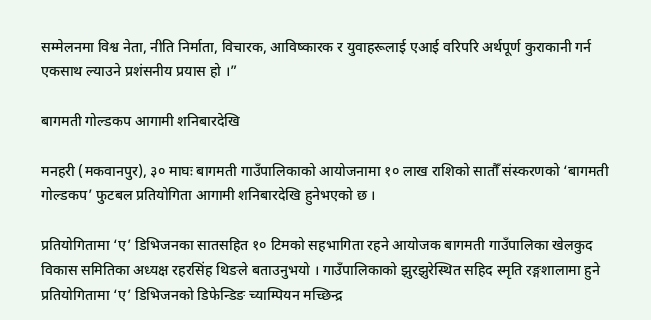सम्मेलनमा विश्व नेता, नीति निर्माता, विचारक, आविष्कारक र युवाहरूलाई एआई वरिपरि अर्थपूर्ण कुराकानी गर्न एकसाथ ल्याउने प्रशंसनीय प्रयास हो ।”

बागमती गोल्डकप आगामी शनिबारदेखि

मनहरी (मकवानपुर), ३० माघः बागमती गाउँपालिकाको आयोजनामा १० लाख राशिको सातौँ संस्करणको ‘बागमती गोल्डकप’ फुटबल प्रतियोगिता आगामी शनिबारदेखि हुनेभएको छ ।

प्रतियोगितामा ‘ए’ डिभिजनका सातसहित १० टिमको सहभागिता रहने आयोजक बागमती गाउँपालिका खेलकुद विकास समितिका अध्यक्ष रहरसिंह थिङले बताउनुभयो । गाउँपालिकाको झुरझुरेस्थित सहिद स्मृति रङ्गशालामा हुने प्रतियोगितामा ‘ए’ डिभिजनको डिफेन्डिङ च्याम्पियन मच्छिन्द्र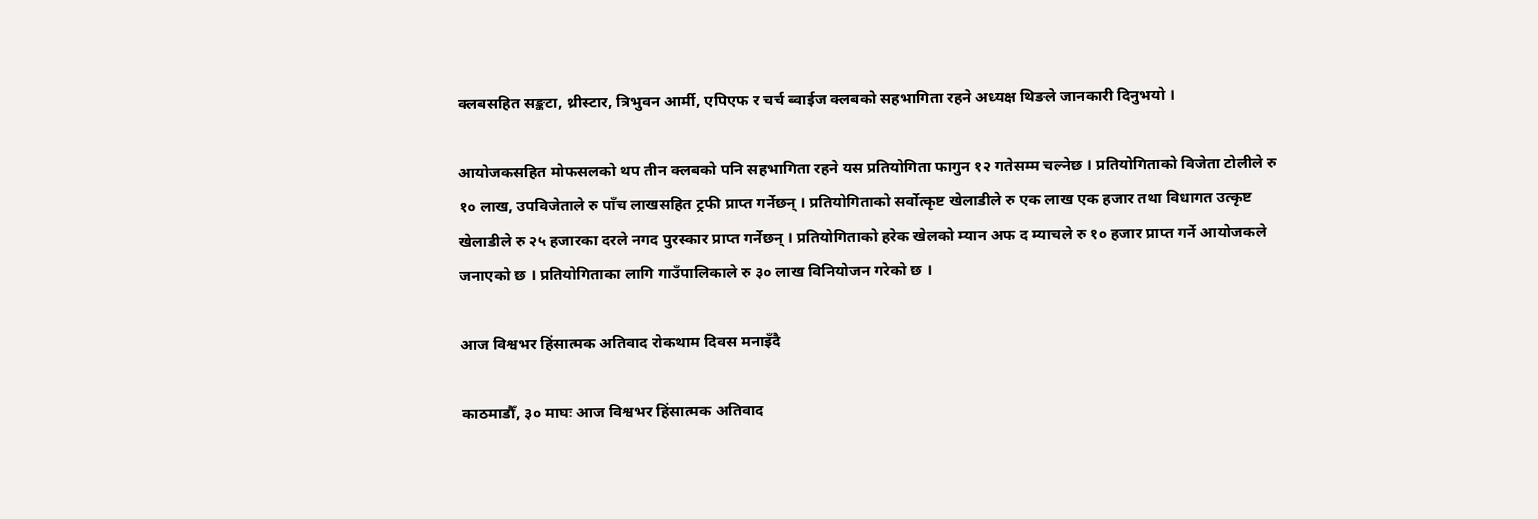क्लबसहित सङ्कटा, थ्रीस्टार, त्रिभुवन आर्मी, एपिएफ र चर्च ब्वाईज क्लबको सहभागिता रहने अध्यक्ष थिङले जानकारी दिनुभयो ।

आयोजकसहित मोफसलको थप तीन क्लबको पनि सहभागिता रहने यस प्रतियोगिता फागुन १२ गतेसम्म चल्नेछ । प्रतियोगिताको विजेता टोलीले रु १० लाख, उपविजेताले रु पाँच लाखसहित ट्रफी प्राप्त गर्नेछन् । प्रतियोगिताको सर्वोत्कृष्ट खेलाडीले रु एक लाख एक हजार तथा विधागत उत्कृष्ट खेलाडीले रु २५ हजारका दरले नगद पुरस्कार प्राप्त गर्नेछन् । प्रतियोगिताको हरेक खेलको म्यान अफ द म्याचले रु १० हजार प्राप्त गर्ने आयोजकले जनाएको छ । प्रतियोगिताका लागि गाउँपालिकाले रु ३० लाख विनियोजन गरेको छ ।

आज विश्वभर हिंसात्मक अतिवाद रोकथाम दिवस मनाइँदै

काठमाडौँ, ३० माघः आज विश्वभर हिंसात्मक अतिवाद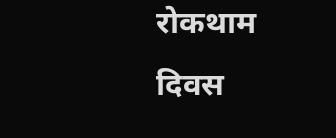रोकथाम दिवस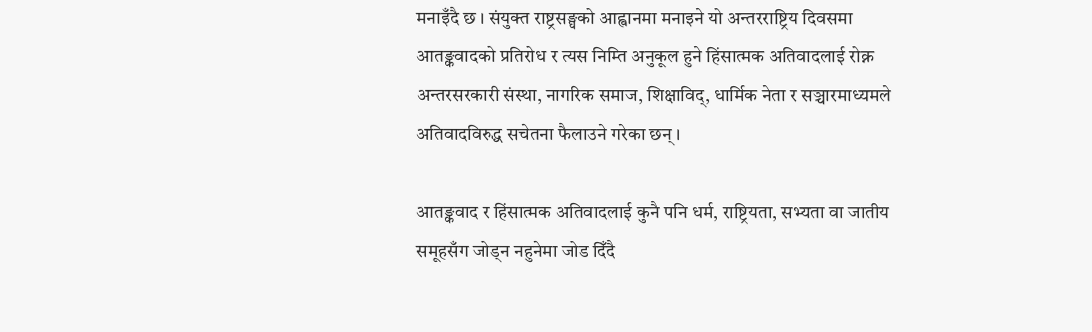मनाइँदै छ । संयुक्त राष्ट्रसङ्घको आह्वानमा मनाइने यो अन्तरराष्ट्रिय दिवसमा आतङ्कवादको प्रतिरोध र त्यस निम्ति अनुकूल हुने हिंसात्मक अतिवादलाई रोक्न अन्तरसरकारी संस्था, नागरिक समाज, शिक्षाविद्, धार्मिक नेता र सञ्चारमाध्यमले अतिवादविरुद्ध सचेतना फैलाउने गरेका छन् ।

आतङ्कवाद र हिंसात्मक अतिवादलाई कुनै पनि धर्म, राष्ट्रियता, सभ्यता वा जातीय समूहसँग जोड्न नहुनेमा जोड दिँदै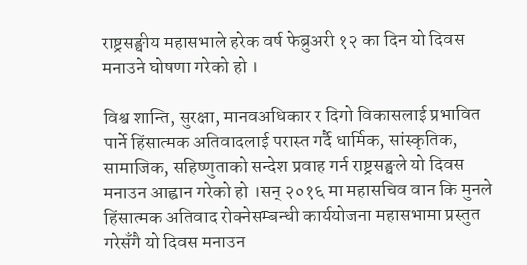राष्ट्रसङ्घीय महासभाले हरेक वर्ष फेब्रुअरी १२ का दिन यो दिवस मनाउने घोषणा गरेको हो ।

विश्व शान्ति, सुरक्षा, मानवअधिकार र दिगो विकासलाई प्रभावित पार्ने हिंसात्मक अतिवादलाई परास्त गर्दै धार्मिक, सांस्कृतिक, सामाजिक, सहिष्णुताको सन्देश प्रवाह गर्न राष्ट्रसङ्घले यो दिवस मनाउन आह्वान गरेको हो ।सन् २०१६ मा महासचिव वान कि मुनले हिंसात्मक अतिवाद रोक्नेसम्बन्धी कार्ययोजना महासभामा प्रस्तुत गरेसँगै यो दिवस मनाउन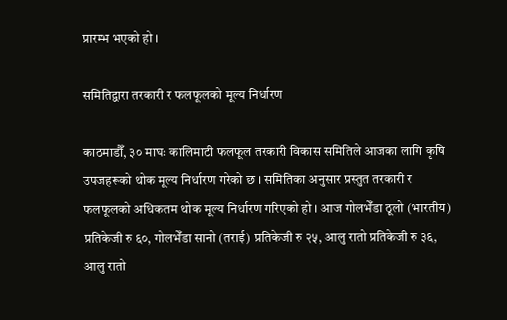प्रारम्भ भएको हो ।

समितिद्वारा तरकारी र फलफूलको मूल्य निर्धारण

काठमाडौँ, ३० माघः कालिमाटी फलफूल तरकारी विकास समितिले आजका लागि कृषि उपजहरूको थोक मूल्य निर्धारण गरेको छ । समितिका अनुसार प्रस्तुत तरकारी र फलफूलको अधिकतम थोक मूल्य निर्धारण गरिएको हो । आज गोलभेँडा ठूलो (भारतीय) प्रतिकेजी रु ६०, गोलभेँडा सानो (तराई) प्रतिकेजी रु २५, आलु रातो प्रतिकेजी रु ३६, आलु रातो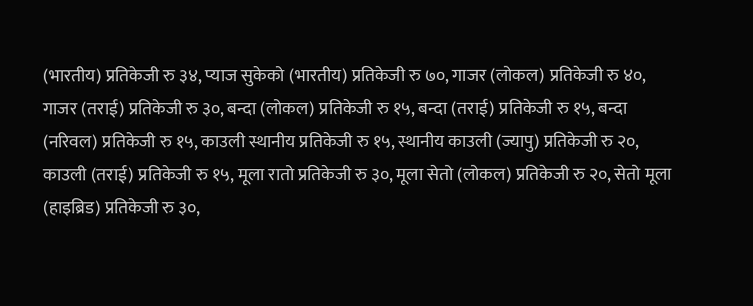(भारतीय) प्रतिकेजी रु ३४, प्याज सुकेको (भारतीय) प्रतिकेजी रु ७०, गाजर (लोकल) प्रतिकेजी रु ४०, गाजर (तराई) प्रतिकेजी रु ३०, बन्दा (लोकल) प्रतिकेजी रु १५, बन्दा (तराई) प्रतिकेजी रु १५, बन्दा (नरिवल) प्रतिकेजी रु १५, काउली स्थानीय प्रतिकेजी रु १५, स्थानीय काउली (ज्यापु) प्रतिकेजी रु २०, काउली (तराई) प्रतिकेजी रु १५, मूला रातो प्रतिकेजी रु ३०, मूला सेतो (लोकल) प्रतिकेजी रु २०, सेतो मूला (हाइब्रिड) प्रतिकेजी रु ३०,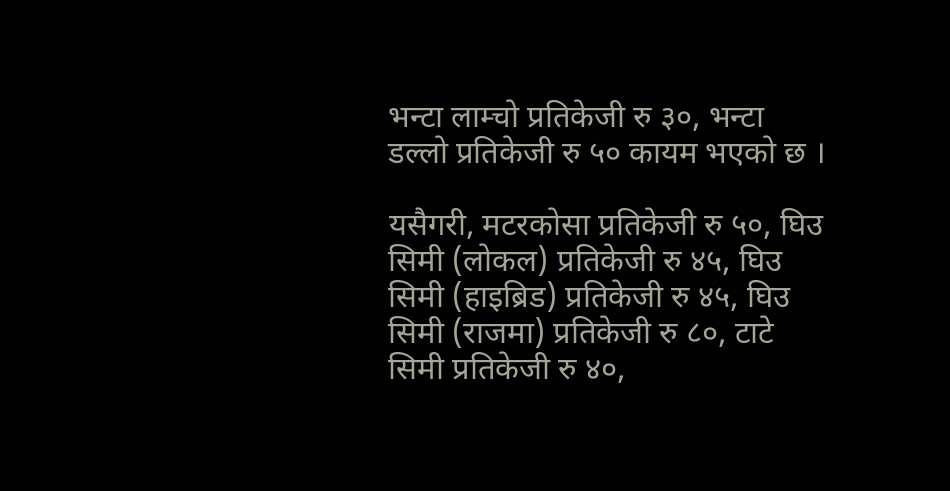भन्टा लाम्चो प्रतिकेजी रु ३०, भन्टा डल्लो प्रतिकेजी रु ५० कायम भएको छ ।

यसैगरी, मटरकोसा प्रतिकेजी रु ५०, घिउ सिमी (लोकल) प्रतिकेजी रु ४५, घिउ सिमी (हाइब्रिड) प्रतिकेजी रु ४५, घिउ सिमी (राजमा) प्रतिकेजी रु ८०, टाटे सिमी प्रतिकेजी रु ४०,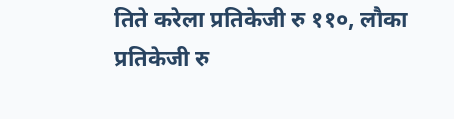तिते करेला प्रतिकेजी रु ११०, लौका प्रतिकेजी रु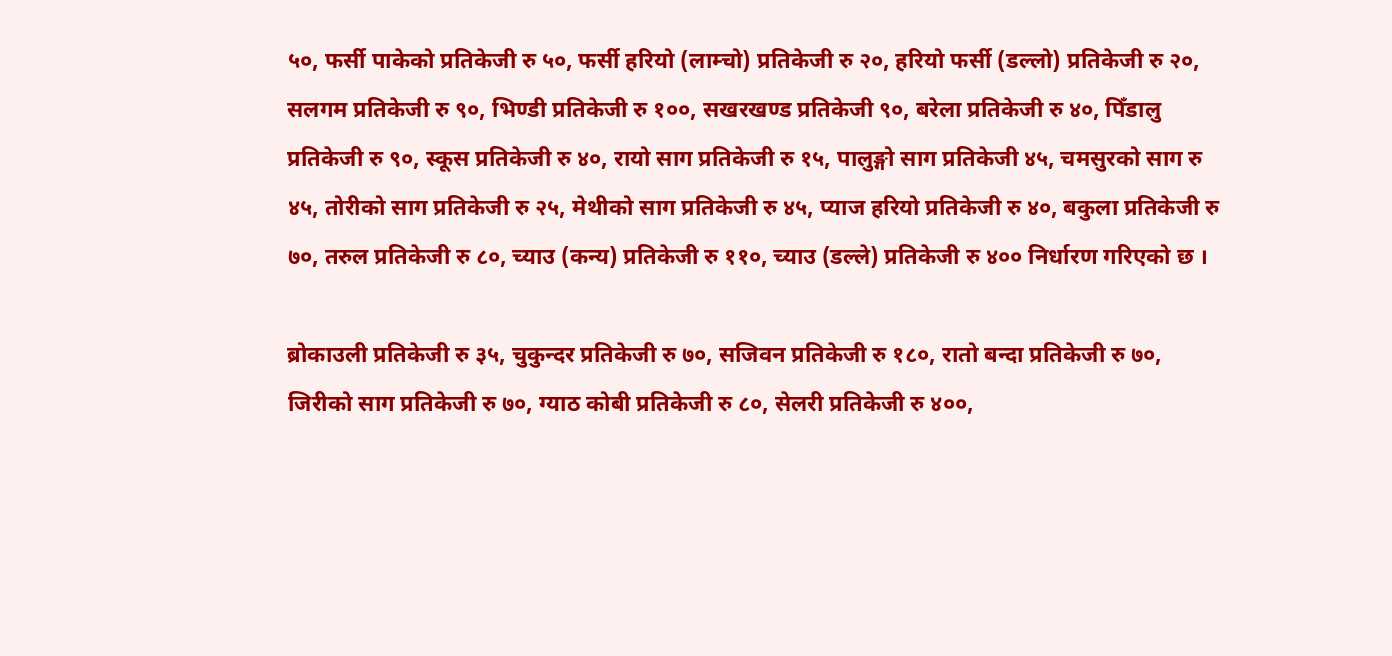५०, फर्सी पाकेको प्रतिकेजी रु ५०, फर्सी हरियो (लाम्चो) प्रतिकेजी रु २०, हरियो फर्सी (डल्लो) प्रतिकेजी रु २०, सलगम प्रतिकेजी रु ९०, भिण्डी प्रतिकेजी रु १००, सखरखण्ड प्रतिकेजी ९०, बरेला प्रतिकेजी रु ४०, पिँडालु प्रतिकेजी रु ९०, स्कूस प्रतिकेजी रु ४०, रायो साग प्रतिकेजी रु १५, पालुङ्गो साग प्रतिकेजी ४५, चमसुरको साग रु ४५, तोरीको साग प्रतिकेजी रु २५, मेथीको साग प्रतिकेजी रु ४५, प्याज हरियो प्रतिकेजी रु ४०, बकुला प्रतिकेजी रु ७०, तरुल प्रतिकेजी रु ८०, च्याउ (कन्य) प्रतिकेजी रु ११०, च्याउ (डल्ले) प्रतिकेजी रु ४०० निर्धारण गरिएको छ ।

ब्रोकाउली प्रतिकेजी रु ३५, चुकुन्दर प्रतिकेजी रु ७०, सजिवन प्रतिकेजी रु १८०, रातो बन्दा प्रतिकेजी रु ७०, जिरीको साग प्रतिकेजी रु ७०, ग्याठ कोबी प्रतिकेजी रु ८०, सेलरी प्रतिकेजी रु ४००,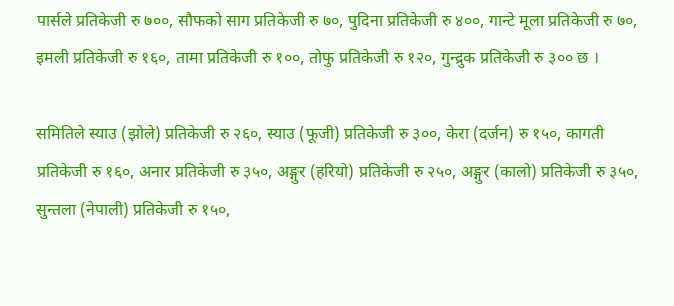पार्सले प्रतिकेजी रु ७००, सौफको साग प्रतिकेजी रु ७०, पुदिना प्रतिकेजी रु ४००, गान्टे मूला प्रतिकेजी रु ७०, इमली प्रतिकेजी रु १६०, तामा प्रतिकेजी रु १००, तोफु प्रतिकेजी रु १२०, गुन्द्रुक प्रतिकेजी रु ३०० छ ।

समितिले स्याउ (झोले) प्रतिकेजी रु २६०, स्याउ (फूजी) प्रतिकेजी रु ३००, केरा (दर्जन) रु १५०, कागती प्रतिकेजी रु १६०, अनार प्रतिकेजी रु ३५०, अङ्गुर (हरियो) प्रतिकेजी रु २५०, अङ्गुर (कालो) प्रतिकेजी रु ३५०, सुन्तला (नेपाली) प्रतिकेजी रु १५०,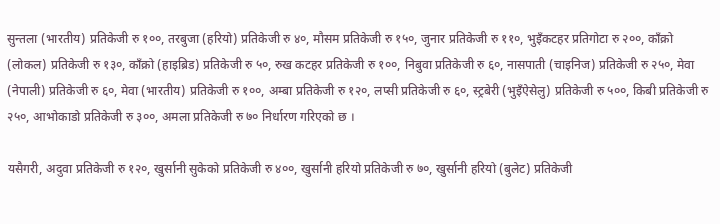सुन्तला (भारतीय) प्रतिकेजी रु १००, तरबुजा (हरियो) प्रतिकेजी रु ४०, मौसम प्रतिकेजी रु १५०, जुनार प्रतिकेजी रु ११०, भुइँकटहर प्रतिगोटा रु २००, काँक्रो (लोकल) प्रतिकेजी रु १३०, काँक्रो (हाइब्रिड) प्रतिकेजी रु ५०, रुख कटहर प्रतिकेजी रु १००, निबुवा प्रतिकेजी रु ६०, नासपाती (चाइनिज) प्रतिकेजी रु २५०, मेवा (नेपाली) प्रतिकेजी रु ६०, मेवा (भारतीय) प्रतिकेजी रु १००, अम्बा प्रतिकेजी रु १२०, लप्सी प्रतिकेजी रु ६०, स्ट्रबेरी (भुइँऐसेलु) प्रतिकेजी रु ५००, किबी प्रतिकेजी रु २५०, आभोकाडो प्रतिकेजी रु ३००, अमला प्रतिकेजी रु ७० निर्धारण गरिएको छ ।

यसैगरी, अदुवा प्रतिकेजी रु १२०, खुर्सानी सुकेको प्रतिकेजी रु ४००, खुर्सानी हरियो प्रतिकेजी रु ७०, खुर्सानी हरियो (बुलेट) प्रतिकेजी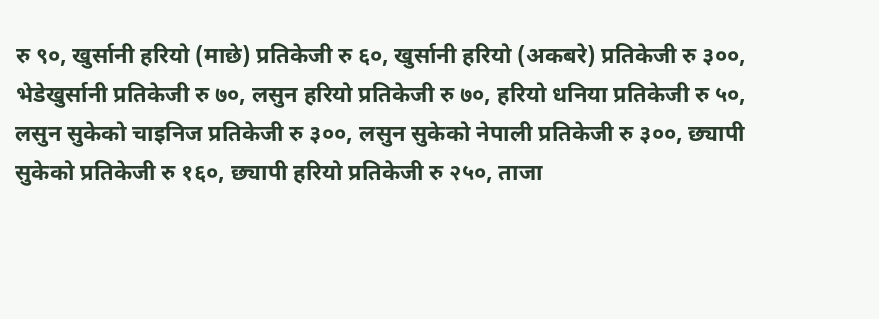रु ९०, खुर्सानी हरियो (माछे) प्रतिकेजी रु ६०, खुर्सानी हरियो (अकबरे) प्रतिकेजी रु ३००, भेडेखुर्सानी प्रतिकेजी रु ७०, लसुन हरियो प्रतिकेजी रु ७०, हरियो धनिया प्रतिकेजी रु ५०, लसुन सुकेको चाइनिज प्रतिकेजी रु ३००, लसुन सुकेको नेपाली प्रतिकेजी रु ३००, छ्यापी सुकेको प्रतिकेजी रु १६०, छ्यापी हरियो प्रतिकेजी रु २५०, ताजा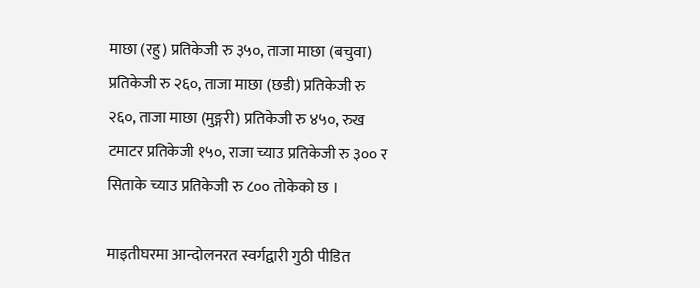माछा (रहु) प्रतिकेजी रु ३५०, ताजा माछा (बचुवा) प्रतिकेजी रु २६०, ताजा माछा (छडी) प्रतिकेजी रु २६०, ताजा माछा (मुङ्गरी) प्रतिकेजी रु ४५०, रुख टमाटर प्रतिकेजी १५०, राजा च्याउ प्रतिकेजी रु ३०० र सिताके च्याउ प्रतिकेजी रु ८०० तोकेको छ ।

माइतीघरमा आन्दोलनरत स्वर्गद्वारी गुठी पीडित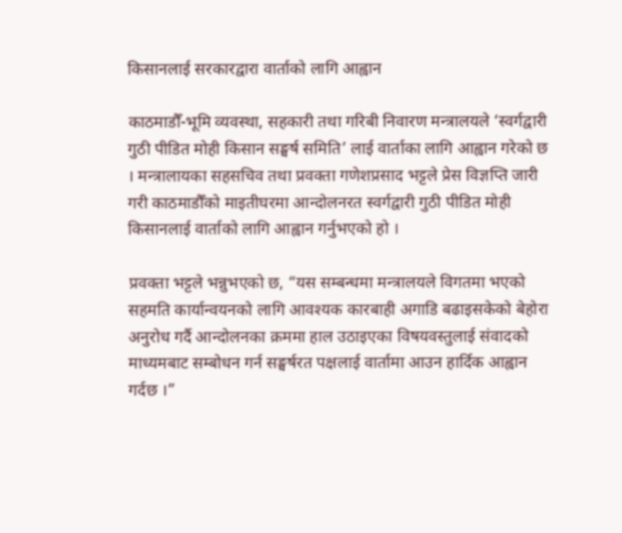किसानलाई सरकारद्वारा वार्ताको लागि आह्वान

काठमाडौँ-भूमि व्यवस्था, सहकारी तथा गरिबी निवारण मन्त्रालयले ‘स्वर्गद्वारी गुठी पीडित मोही किसान सङ्घर्ष समिति’ लाई वार्ताका लागि आह्वान गरेको छ । मन्त्रालायका सहसचिव तथा प्रवक्ता गणेशप्रसाद भट्टले प्रेस विज्ञप्ति जारी गरी काठमाडौँको माइतीघरमा आन्दोलनरत स्वर्गद्वारी गुठी पीडित मोही किसानलाई वार्ताको लागि आह्वान गर्नुभएको हो ।

प्रवक्ता भट्टले भन्नुभएको छ, “यस सम्बन्धमा मन्त्रालयले विगतमा भएको सहमति कार्यान्वयनको लागि आवश्यक कारबाही अगाडि बढाइसकेको बेहोरा अनुरोध गर्दै आन्दोलनका क्रममा हाल उठाइएका विषयवस्तुलाई संवादको माध्यमबाट सम्बोधन गर्न सङ्घर्षरत पक्षलाई वार्तामा आउन हार्दिक आह्वान गर्दछ ।”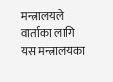मन्त्रालयले वार्ताका लागि यस मन्त्रालयका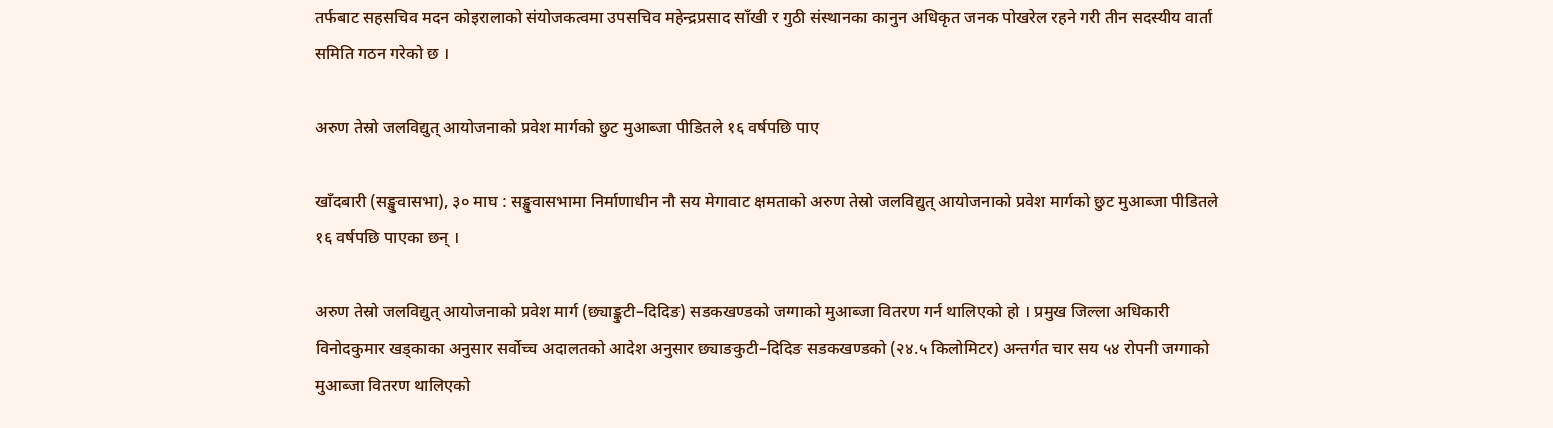तर्फबाट सहसचिव मदन कोइरालाको संयोजकत्वमा उपसचिव महेन्द्रप्रसाद साँखी र गुठी संस्थानका कानुन अधिकृत जनक पोखरेल रहने गरी तीन सदस्यीय वार्ता समिति गठन गरेको छ ।

अरुण तेस्रो जलविद्युत् आयोजनाको प्रवेश मार्गको छुट मुआब्जा पीडितले १६ वर्षपछि पाए

खाँदबारी (सङ्खुवासभा), ३० माघ : सङ्खुवासभामा निर्माणाधीन नौ सय मेगावाट क्षमताको अरुण तेस्रो जलविद्युत् आयोजनाको प्रवेश मार्गको छुट मुआब्जा पीडितले १६ वर्षपछि पाएका छन् ।

अरुण तेस्रो जलविद्युत् आयोजनाको प्रवेश मार्ग (छ्याङ्कुटी–दिदिङ) सडकखण्डको जग्गाको मुआब्जा वितरण गर्न थालिएको हो । प्रमुख जिल्ला अधिकारी विनोदकुमार खड्काका अनुसार सर्वोच्च अदालतको आदेश अनुसार छ्याङकुटी–दिदिङ सडकखण्डको (२४.५ किलोमिटर) अन्तर्गत चार सय ५४ रोपनी जग्गाको मुआब्जा वितरण थालिएको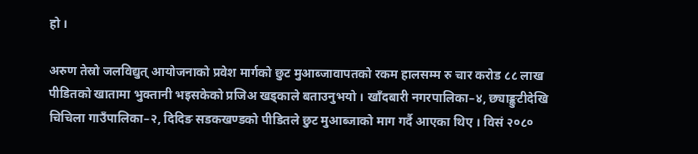हो ।

अरुण तेस्रो जलविद्युत् आयोजनाको प्रवेश मार्गको छुट मुआब्जावापतको रकम हालसम्म रु चार करोड ८८ लाख पीडितको खातामा भुक्तानी भइसकेको प्रजिअ खड्काले बताउनुभयो । खाँदबारी नगरपालिका–४, छ्याङ्कुटीदेखि चिचिला गाउँपालिका–२, दिदिङ सडकखण्डको पीडितले छुट मुआब्जाको माग गर्दै आएका थिए । विसं २०८०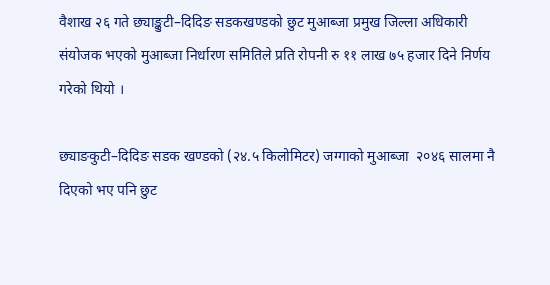वैशाख २६ गते छ्याङ्कुटी–दिदिङ सडकखण्डको छुट मुआब्जा प्रमुख जिल्ला अधिकारी संयोजक भएको मुआब्जा निर्धारण समितिले प्रति रोपनी रु ११ लाख ७५ हजार दिने निर्णय गरेको थियो ।

छ्याङकुटी–दिदिङ सडक खण्डको (२४.५ किलोमिटर) जग्गाको मुआब्जा  २०४६ सालमा नै दिएको भए पनि छुट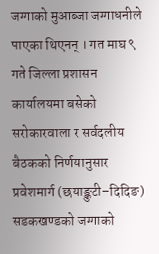जग्गाको मुआब्जा जग्गाधनीले पाएका थिएनन् । गत माघ ९ गते जिल्ला प्रशासन कार्यालयमा बसेको सरोकारवाला र सर्वदलीय बैठकको निर्णयानुसार प्रवेशमार्ग (छयाङ्कुटी–दिदिङ) सडकखण्डको जग्गाको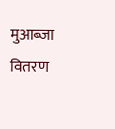मुआब्जा वितरण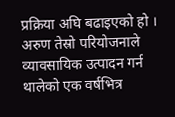प्रक्रिया अघि बढाइएको हो । अरुण तेस्रो परियोजनाले व्यावसायिक उत्पादन गर्न थालेको एक वर्षभित्र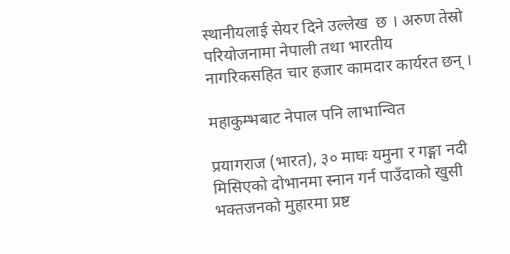स्थानीयलाई सेयर दिने उल्लेख  छ । अरुण तेस्रो परियोजनामा नेपाली तथा भारतीय नागरिकसहित चार हजार कामदार कार्यरत छन् ।

महाकुम्भबाट नेपाल पनि लाभान्वित

प्रयागराज (भारत), ३० माघः यमुना र गङ्गा नदी मिसिएको दोभानमा स्नान गर्न पाउँदाको खुसी भक्तजनको मुहारमा प्रष्ट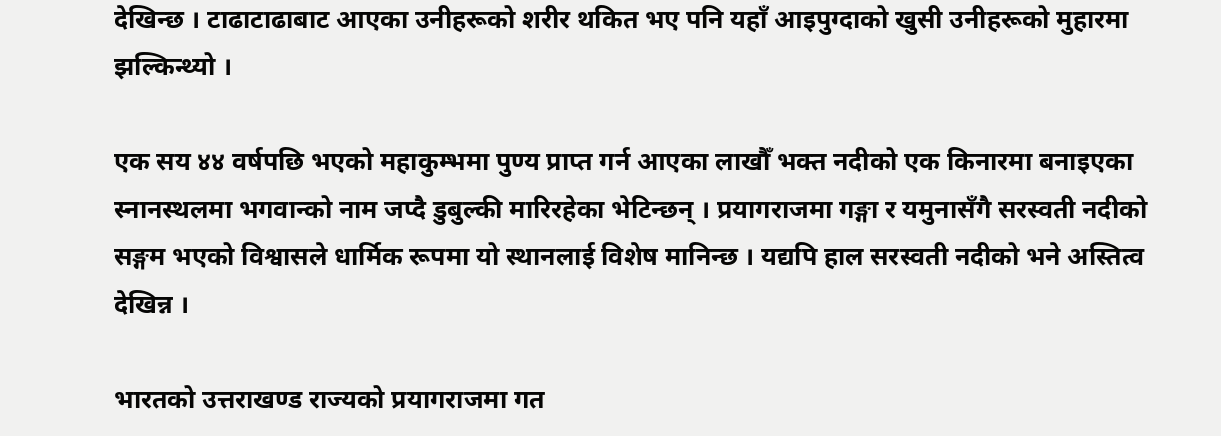देखिन्छ । टाढाटाढाबाट आएका उनीहरूको शरीर थकित भए पनि यहाँ आइपुग्दाको खुसी उनीहरूको मुहारमा झल्किन्थ्यो ।

एक सय ४४ वर्षपछि भएको महाकुम्भमा पुण्य प्राप्त गर्न आएका लाखौँ भक्त नदीको एक किनारमा बनाइएका स्नानस्थलमा भगवान्को नाम जप्दै डुबुल्की मारिरहेका भेटिन्छन् । प्रयागराजमा गङ्गा र यमुनासँगै सरस्वती नदीको सङ्गम भएको विश्वासले धार्मिक रूपमा यो स्थानलाई विशेष मानिन्छ । यद्यपि हाल सरस्वती नदीको भने अस्तित्व देखिन्न ।

भारतको उत्तराखण्ड राज्यको प्रयागराजमा गत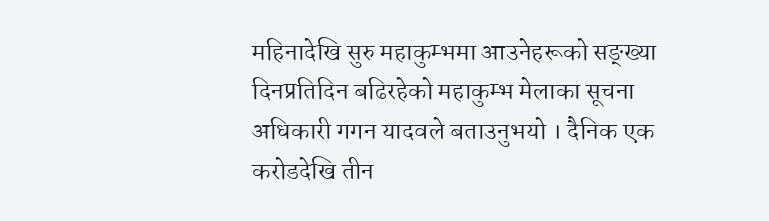महिनादेखि सुरु महाकुम्भमा आउनेहरूको सङ्ख्या दिनप्रतिदिन बढिरहेको महाकुम्भ मेलाका सूचना अधिकारी गगन यादवले बताउनुभयो । दैनिक एक करोडदेखि तीन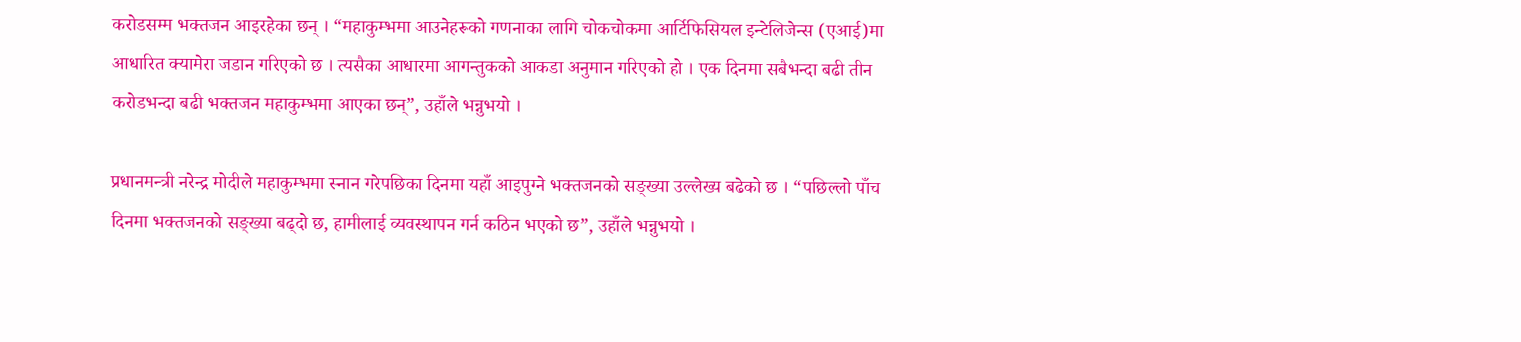करोडसम्म भक्तजन आइरहेका छन् । “महाकुम्भमा आउनेहरूको गणनाका लागि चोकचोकमा आर्टिफिसियल इन्टेलिजेन्स (एआई)मा आधारित क्यामेरा जडान गरिएको छ । त्यसैका आधारमा आगन्तुकको आकडा अनुमान गरिएको हो । एक दिनमा सबैभन्दा बढी तीन करोडभन्दा बढी भक्तजन महाकुम्भमा आएका छन्”, उहाँले भन्नुभयो ।

प्रधानमन्त्री नरेन्द्र मोदीले महाकुम्भमा स्नान गरेपछिका दिनमा यहाँ आइपुग्ने भक्तजनको सङ्ख्या उल्लेख्य बढेको छ । “पछिल्लो पाँच दिनमा भक्तजनको सङ्ख्या बढ्दो छ, हामीलाई व्यवस्थापन गर्न कठिन भएको छ”, उहाँले भन्नुभयो ।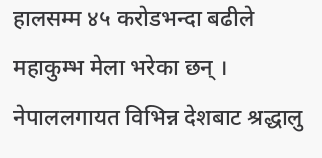हालसम्म ४५ करोडभन्दा बढीले महाकुम्भ मेला भरेका छन् । नेपाललगायत विभिन्न देशबाट श्रद्धालु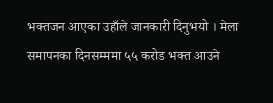भक्तजन आएका उहाँले जानकारी दिनुभयो । मेला समापनका दिनसम्ममा ५५ करोड भक्त आउने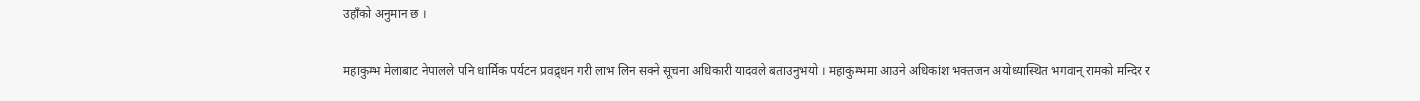उहाँको अनुमान छ ।

महाकुम्भ मेलाबाट नेपालले पनि धार्मिक पर्यटन प्रवद्र्धन गरी लाभ लिन सक्ने सूचना अधिकारी यादवले बताउनुभयो । महाकुम्भमा आउने अधिकांश भक्तजन अयोध्यास्थित भगवान् रामको मन्दिर र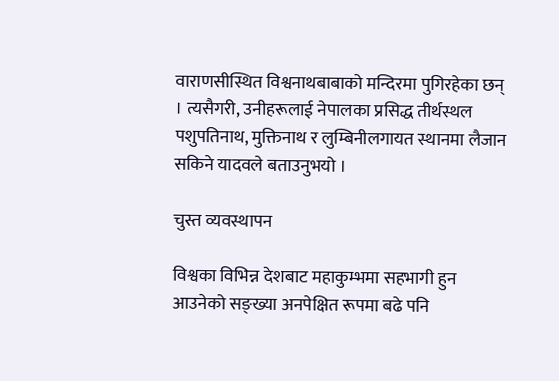वाराणसीस्थित विश्वनाथबाबाको मन्दिरमा पुगिरहेका छन् । त्यसैगरी, उनीहरूलाई नेपालका प्रसिद्ध तीर्थस्थल पशुपतिनाथ, मुक्तिनाथ र लुम्बिनीलगायत स्थानमा लैजान सकिने यादवले बताउनुभयो ।

चुस्त व्यवस्थापन

विश्वका विभिन्न देशबाट महाकुम्भमा सहभागी हुन आउनेको सङ्ख्या अनपेक्षित रूपमा बढे पनि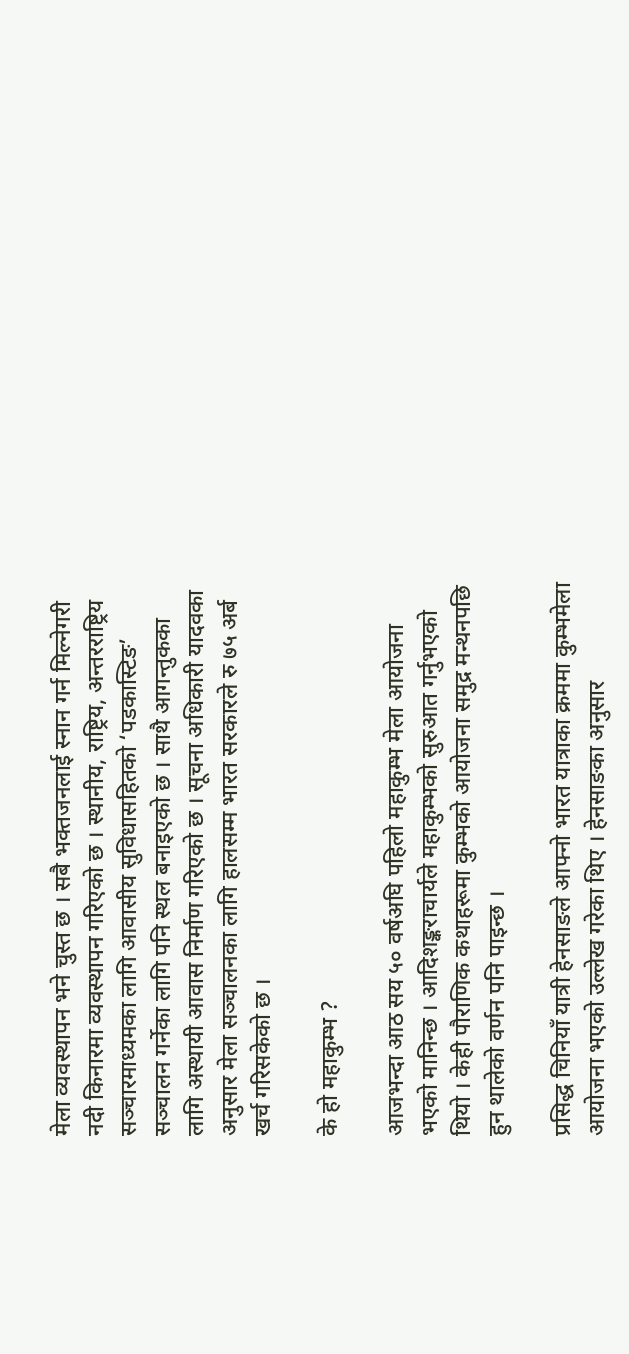मेला व्यवस्थापन भने चुस्त छ । सबै भक्तजनलाई स्नान गर्न मिल्नेगरी नदी किनारमा व्यवस्थापन गरिएको छ । स्थानीय, राष्ट्रिय, अन्तरराष्ट्रिय सञ्चारमाध्यमका लागि आवासीय सुविधासहितको ‘पडकास्टिङ’ सञ्चालन गर्नेका लागि पनि स्थल बनाइएको छ । साथै आगन्तुकका लागि अस्थायी आवास निर्माण गरिएको छ । सूचना अधिकारी यादवका अनुसार मेला सञ्चालनका लागि हालसम्म भारत सरकारले रु ७५ अर्ब खर्च गरिसकेको छ ।

के हो महाकुम्भ ?

आजभन्दा आठ सय ५० वर्षअघि पहिलो महाकुम्भ मेला आयोजना भएको मानिन्छ । आदिशङ्कराचार्यले महाकुम्भको सुरुआत गर्नुभएको थियो । केही पौराणिक कथाहरूमा कुम्भको आयोजना समुद्र मन्थनपछि हुन थालेको वर्णन पनि पाइन्छ ।

प्रसिद्ध चिनियाँ यात्री हेनसाङले आफ्नो भारत यात्राका क्रममा कुम्भमेला आयोजना भएको उल्लेख गरेका थिए । हेनसाङका अनुसार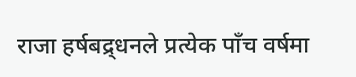राजा हर्षबद्र्धनले प्रत्येक पाँच वर्षमा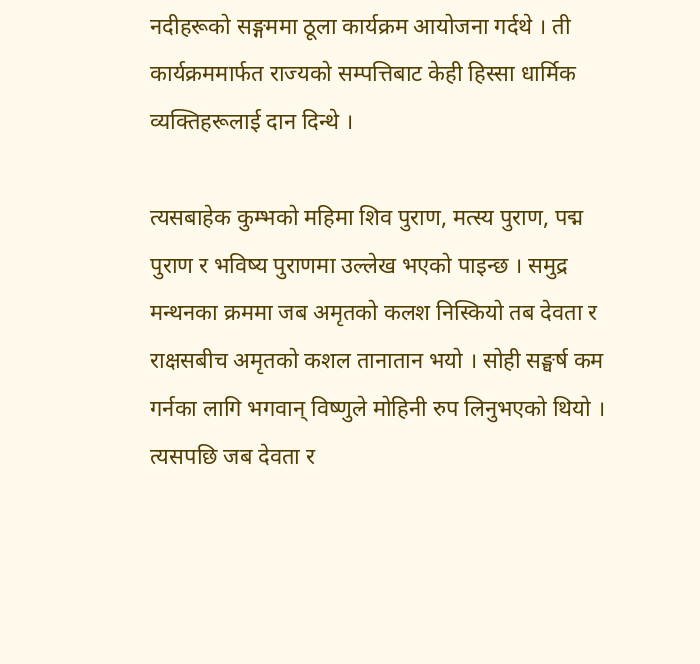नदीहरूको सङ्गममा ठूला कार्यक्रम आयोजना गर्दथे । ती कार्यक्रममार्फत राज्यको सम्पत्तिबाट केही हिस्सा धार्मिक व्यक्तिहरूलाई दान दिन्थे ।

त्यसबाहेक कुम्भको महिमा शिव पुराण, मत्स्य पुराण, पद्म पुराण र भविष्य पुराणमा उल्लेख भएको पाइन्छ । समुद्र मन्थनका क्रममा जब अमृतको कलश निस्कियो तब देवता र राक्षसबीच अमृतको कशल तानातान भयो । सोही सङ्घर्ष कम गर्नका लागि भगवान् विष्णुले मोहिनी रुप लिनुभएको थियो । त्यसपछि जब देवता र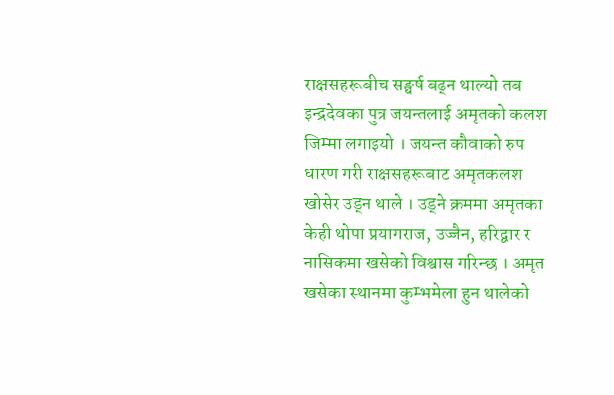राक्षसहरूबीच सङ्घर्ष बढ्न थाल्यो तब इन्द्रदेवका पुत्र जयन्तलाई अमृतको कलश जिम्मा लगाइयो । जयन्त कौवाको रुप धारण गरी राक्षसहरूबाट अमृतकलश खोसेर उड्न थाले । उड्ने क्रममा अमृतका केही थोपा प्रयागराज, उज्जैन, हरिद्वार र नासिकमा खसेको विश्वास गरिन्छ । अमृत खसेका स्थानमा कुम्भमेला हुन थालेको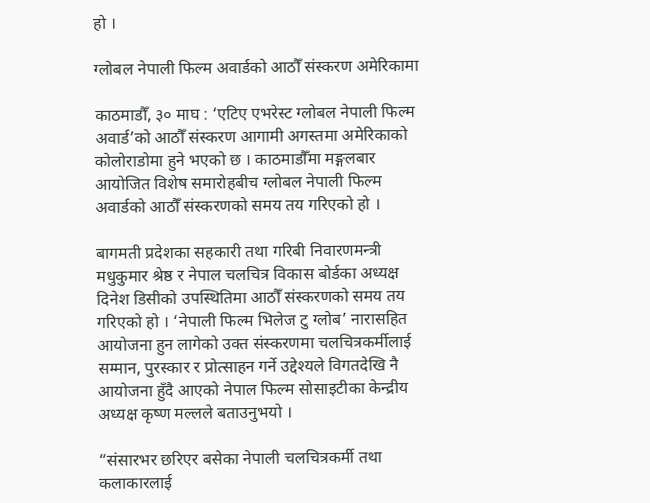हो ।

ग्लोबल नेपाली फिल्म अवार्डको आठौँ संस्करण अमेरिकामा

काठमाडौँ, ३० माघ : ‘एटिए एभरेस्ट ग्लोबल नेपाली फिल्म अवार्ड’को आठौँ संस्करण आगामी अगस्तमा अमेरिकाको कोलोराडोमा हुने भएको छ । काठमाडौँमा मङ्गलबार आयोजित विशेष समारोहबीच ग्लोबल नेपाली फिल्म अवार्डको आठौँ संस्करणको समय तय गरिएको हो ।

बागमती प्रदेशका सहकारी तथा गरिबी निवारणमन्त्री मधुकुमार श्रेष्ठ र नेपाल चलचित्र विकास बोर्डका अध्यक्ष दिनेश डिसीको उपस्थितिमा आठौँ संस्करणको समय तय गरिएको हो । ‘नेपाली फिल्म भिलेज टु ग्लोब’ नारासहित आयोजना हुन लागेको उक्त संस्करणमा चलचित्रकर्मीलाई सम्मान, पुरस्कार र प्रोत्साहन गर्ने उद्देश्यले विगतदेखि नै आयोजना हुँदै आएको नेपाल फिल्म सोसाइटीका केन्द्रीय अध्यक्ष कृष्ण मल्लले बताउनुभयो ।

“संसारभर छरिएर बसेका नेपाली चलचित्रकर्मी तथा कलाकारलाई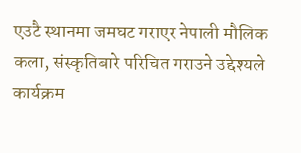एउटै स्थानमा जमघट गराएर नेपाली मौलिक कला, संस्कृतिबारे परिचित गराउने उद्देश्यले कार्यक्रम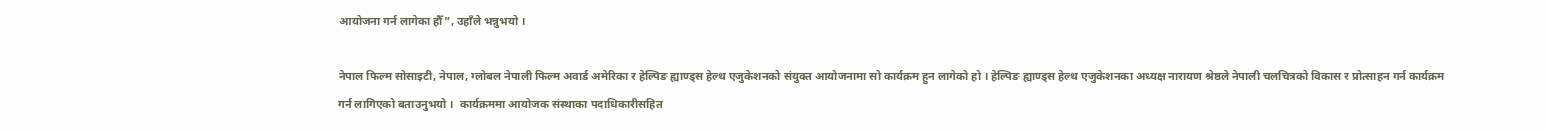आयोजना गर्न लागेका हौँ”, उहाँले भन्नुभयो ।

नेपाल फिल्म सोसाइटी, नेपाल, ग्लोबल नेपाली फिल्म अवार्ड अमेरिका र हेल्पिङ ह्याण्ड्स हेल्थ एजुकेशनको संयुक्त आयोजनामा सो कार्यक्रम हुन लागेको हो । हेल्पिङ ह्याण्ड्स हेल्थ एजुकेशनका अध्यक्ष नारायण श्रेष्ठले नेपाली चलचित्रको विकास र प्रोत्साहन गर्न कार्यक्रम गर्न लागिएको बताउनुभयो ।  कार्यक्रममा आयोजक संस्थाका पदाधिकारीसहित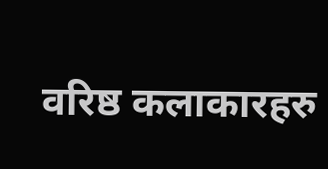वरिष्ठ कलाकारहरु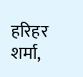हरिहर शर्मा,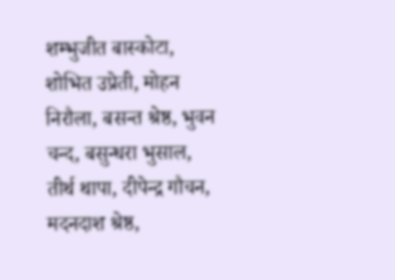शम्भुजीत बास्कोटा, शोभित उप्रेती, मोहन निरौला, बसन्त श्रेष्ठ, भुवन चन्द, बसुन्धरा भुसाल, तीर्थ थापा, दीपेन्द्र गौचन, मदनदाश श्रेष्ठ,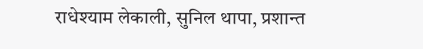राधेश्याम लेकाली, सुनिल थापा, प्रशान्त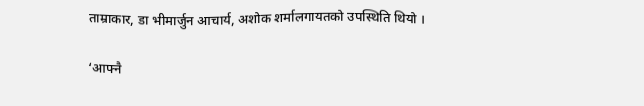ताम्राकार, डा भीमार्जुन आचार्य, अशोक शर्मालगायतको उपस्थिति थियो ।

‘आफ्नै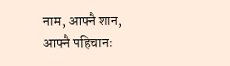नाम, आफ्नै शान, आफ्नै पहिचानः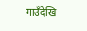गाउँदेखि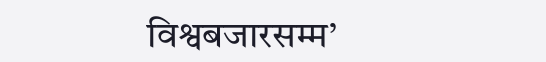विश्वबजारसम्म’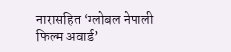नारासहित ‘ग्लोबल नेपाली फिल्म अवार्ड’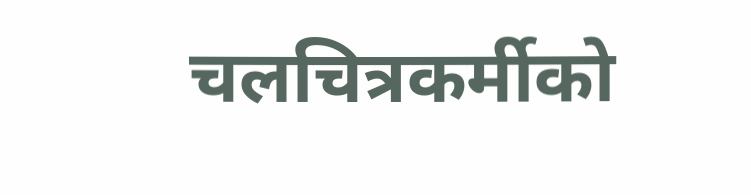चलचित्रकर्मीको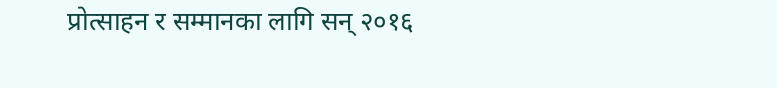प्रोत्साहन र सम्मानका लागि सन् २०१६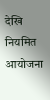देखि नियमित आयोजना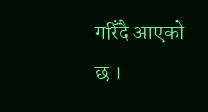गरिँदै आएको छ ।